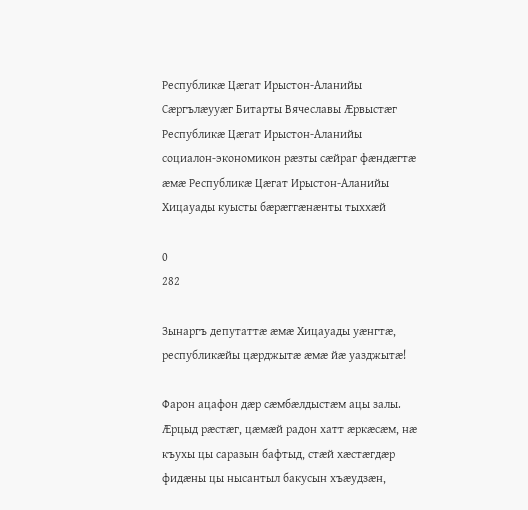Республикӕ Цӕгат Ирыстон-Аланийы Сӕргълӕууӕг Битарты Вячеславы Ӕрвыстӕг Республикӕ Цӕгат Ирыстон-Аланийы социалон-экономикон рӕзты сӕйраг фӕндӕгтӕ ӕмӕ Республикӕ Цӕгат Ирыстон-Аланийы Хицауады куысты бӕрӕггӕнӕнты тыххӕй

0
282

Зынаргъ депутаттӕ ӕмӕ Хицауады уӕнгтӕ, республикӕйы цӕрджытӕ ӕмӕ йӕ уазджытӕ!

Фарон ацафон дӕр сӕмбӕлдыстӕм ацы залы. Ӕрцыд рӕстӕг, цӕмӕй радон хатт ӕркӕсӕм, нӕ къухы цы саразын бафтыд, стӕй хӕстӕгдӕр фидӕны цы нысантыл бакусын хъӕудзӕн,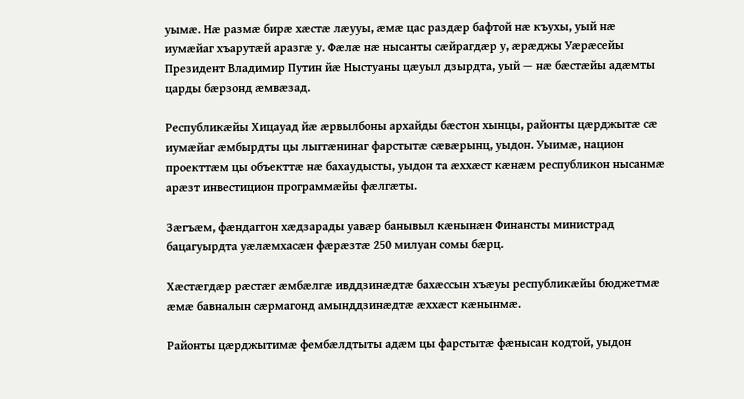уымӕ. Нӕ размӕ бирӕ хӕстӕ лӕууы, ӕмӕ цас раздӕр бафтой нӕ къухы, уый нӕ иумӕйаг хъарутӕй аразгӕ у. Фӕлӕ нӕ нысанты сӕйрагдӕр у, ӕрӕджы Уӕрӕсейы Президент Владимир Путин йӕ Ныстуаны цӕуыл дзырдта, уый — нӕ бӕстӕйы адӕмты царды бӕрзонд ӕмвӕзад.

Республикӕйы Хицауад йӕ ӕрвылбоны архайды бӕстон хынцы, районты цӕрджытӕ сӕ иумӕйаг ӕмбырдты цы лыггӕнинаг фарстытӕ сӕвӕрынц, уыдон. Уыимӕ, национ проекттӕм цы объекттӕ нӕ бахаудысты, уыдон та ӕххӕст кӕнӕм республикон нысанмӕ арӕзт инвестицион программӕйы фӕлгӕты.

Зӕгъӕм, фӕндаггон хӕдзарады уавӕр банывыл кӕнынӕн Финансты министрад бацагуырдта уӕлӕмхасӕн фӕрӕзтӕ 250 милуан сомы бӕрц.

Хӕстӕгдӕр рӕстӕг ӕмбӕлгӕ ивддзинӕдтӕ бахӕссын хъӕуы республикӕйы бюджетмӕ ӕмӕ бавналын сӕрмагонд амынддзинӕдтӕ ӕххӕст кӕнынмӕ.

Районты цӕрджытимӕ фембӕлдтыты адӕм цы фарстытӕ фӕнысан кодтой, уыдон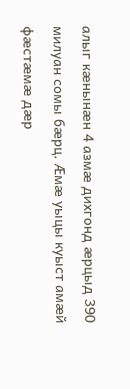алыг кӕнынӕн 4 азмӕ дихгонд ӕрцыд 390 милуан сомы бӕрц. Ӕмӕ уыцы куыст амӕй фӕстӕмӕ дӕр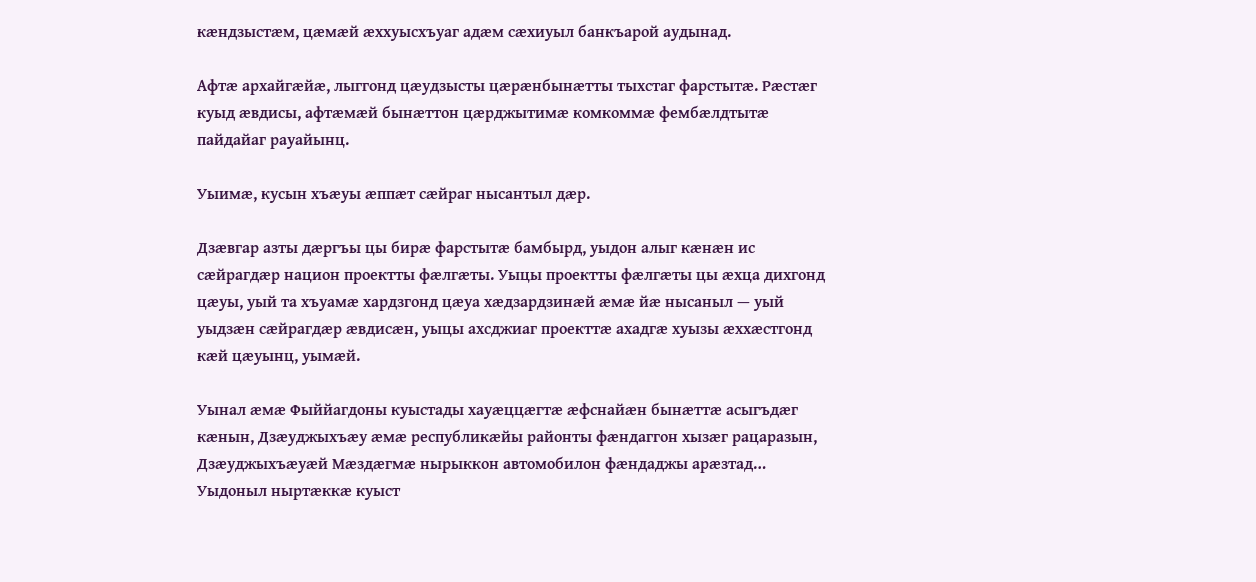кӕндзыстӕм, цӕмӕй ӕххуысхъуаг адӕм сӕхиуыл банкъарой аудынад.

Афтӕ архайгӕйӕ, лыггонд цӕудзысты цӕрӕнбынӕтты тыхстаг фарстытӕ. Рӕстӕг куыд ӕвдисы, афтӕмӕй бынӕттон цӕрджытимӕ комкоммӕ фембӕлдтытӕ пайдайаг рауайынц.

Уыимӕ, кусын хъӕуы ӕппӕт сӕйраг нысантыл дӕр.

Дзӕвгар азты дӕргъы цы бирӕ фарстытӕ бамбырд, уыдон алыг кӕнӕн ис сӕйрагдӕр национ проектты фӕлгӕты. Уыцы проектты фӕлгӕты цы ӕхца дихгонд цӕуы, уый та хъуамӕ хардзгонд цӕуа хӕдзардзинӕй ӕмӕ йӕ нысаныл — уый уыдзӕн сӕйрагдӕр ӕвдисӕн, уыцы ахсджиаг проекттӕ ахадгӕ хуызы ӕххӕстгонд кӕй цӕуынц, уымӕй.

Уынал ӕмӕ Фыййагдоны куыстады хауӕццӕгтӕ ӕфснайӕн бынӕттӕ асыгъдӕг кӕнын, Дзӕуджыхъӕу ӕмӕ республикӕйы районты фӕндаггон хызӕг рацаразын, Дзӕуджыхъӕуӕй Мӕздӕгмӕ нырыккон автомобилон фӕндаджы арӕзтад… Уыдоныл ныртӕккӕ куыст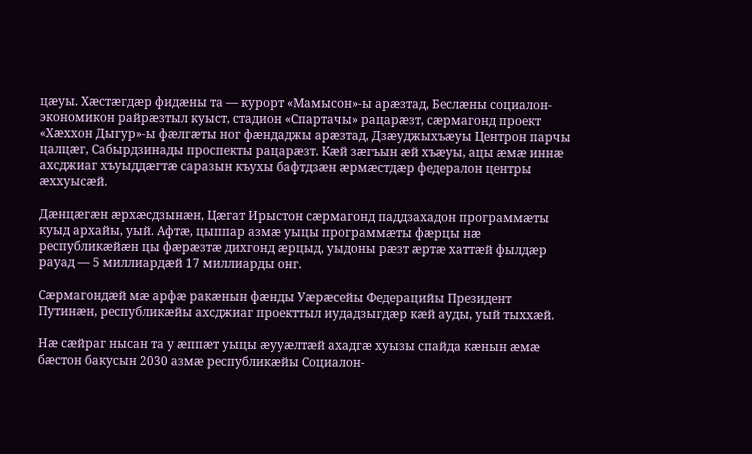цӕуы. Хӕстӕгдӕр фидӕны та — курорт «Мамысон»-ы арӕзтад, Беслӕны социалон-экономикон райрӕзтыл куыст, стадион «Спартачы» рацарӕзт, сӕрмагонд проект «Хӕххон Дыгур»-ы фӕлгӕты ног фӕндаджы арӕзтад, Дзӕуджыхъӕуы Центрон парчы цалцӕг, Сабырдзинады проспекты рацарӕзт. Кӕй зӕгъын ӕй хъӕуы, ацы ӕмӕ иннӕ ахсджиаг хъуыддӕгтӕ саразын къухы бафтдзӕн ӕрмӕстдӕр федералон центры ӕххуысӕй.

Дӕнцӕгӕн ӕрхӕсдзынӕн, Цӕгат Ирыстон сӕрмагонд паддзахадон программӕты куыд архайы, уый. Афтӕ, цыппар азмӕ уыцы программӕты фӕрцы нӕ республикӕйӕн цы фӕрӕзтӕ дихгонд ӕрцыд, уыдоны рӕзт ӕртӕ хаттӕй фылдӕр рауад — 5 миллиардӕй 17 миллиарды онг.

Сӕрмагондӕй мӕ арфӕ ракӕнын фӕнды Уӕрӕсейы Федерацийы Президент Путинӕн, республикӕйы ахсджиаг проекттыл иудадзыгдӕр кӕй ауды, уый тыххӕй.

Нӕ сӕйраг нысан та у ӕппӕт уыцы ӕууӕлтӕй ахадгӕ хуызы спайда кӕнын ӕмӕ бӕстон бакусын 2030 азмӕ республикӕйы Социалон-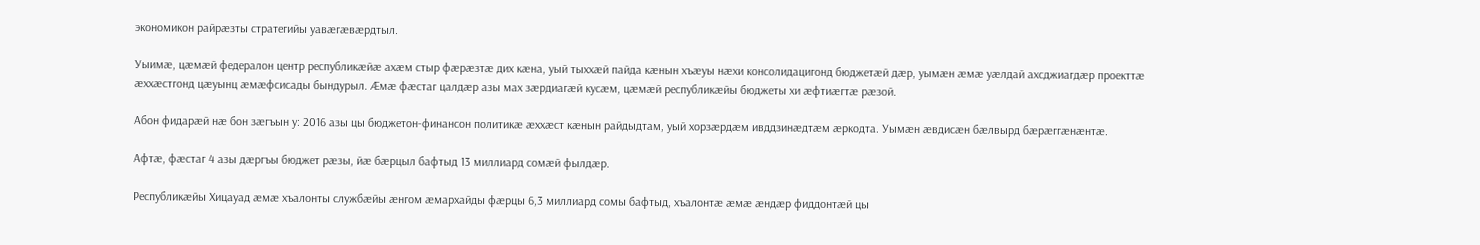экономикон райрӕзты стратегийы уавӕгӕвӕрдтыл.

Уыимӕ, цӕмӕй федералон центр республикӕйӕ ахӕм стыр фӕрӕзтӕ дих кӕна, уый тыххӕй пайда кӕнын хъӕуы нӕхи консолидацигонд бюджетӕй дӕр, уымӕн ӕмӕ уӕлдай ахсджиагдӕр проекттӕ ӕххӕстгонд цӕуынц ӕмӕфсисады бындурыл. Ӕмӕ фӕстаг цалдӕр азы мах зӕрдиагӕй кусӕм, цӕмӕй республикӕйы бюджеты хи ӕфтиӕгтӕ рӕзой.

Абон фидарӕй нӕ бон зӕгъын у: 2016 азы цы бюджетон-финансон политикӕ ӕххӕст кӕнын райдыдтам, уый хорзӕрдӕм ивддзинӕдтӕм ӕркодта. Уымӕн ӕвдисӕн бӕлвырд бӕрӕггӕнӕнтӕ.

Афтӕ, фӕстаг 4 азы дӕргъы бюджет рӕзы, йӕ бӕрцыл бафтыд 13 миллиард сомӕй фылдӕр.

Республикӕйы Хицауад ӕмӕ хъалонты службӕйы ӕнгом ӕмархайды фӕрцы 6,3 миллиард сомы бафтыд, хъалонтӕ ӕмӕ ӕндӕр фиддонтӕй цы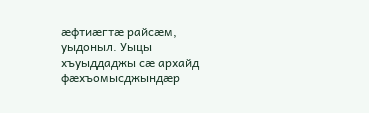ӕфтиӕгтӕ райсӕм, уыдоныл. Уыцы хъуыддаджы сӕ архайд фӕхъомысджындӕр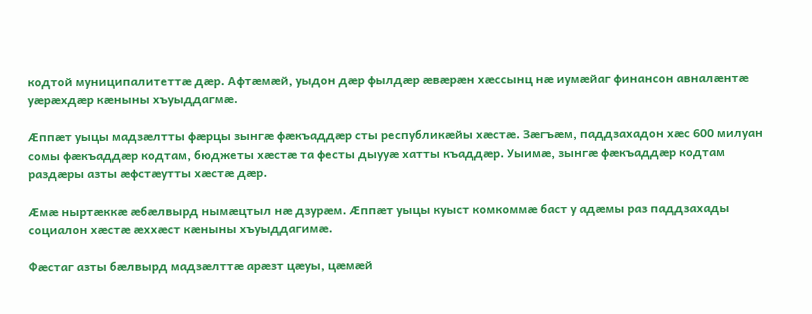кодтой муниципалитеттӕ дӕр. Афтӕмӕй, уыдон дӕр фылдӕр ӕвӕрӕн хӕссынц нӕ иумӕйаг финансон авналӕнтӕ уӕрӕхдӕр кӕныны хъуыддагмӕ.

Ӕппӕт уыцы мадзӕлтты фӕрцы зынгӕ фӕкъаддӕр сты республикӕйы хӕстӕ. Зӕгъӕм, паддзахадон хӕс 600 милуан сомы фӕкъаддӕр кодтам, бюджеты хӕстӕ та фесты дыууӕ хатты къаддӕр. Уыимӕ, зынгӕ фӕкъаддӕр кодтам раздӕры азты ӕфстӕутты хӕстӕ дӕр.

Ӕмӕ ныртӕккӕ ӕбӕлвырд нымӕцтыл нӕ дзурӕм. Ӕппӕт уыцы куыст комкоммӕ баст у адӕмы раз паддзахады социалон хӕстӕ ӕххӕст кӕныны хъуыддагимӕ.

Фӕстаг азты бӕлвырд мадзӕлттӕ арӕзт цӕуы, цӕмӕй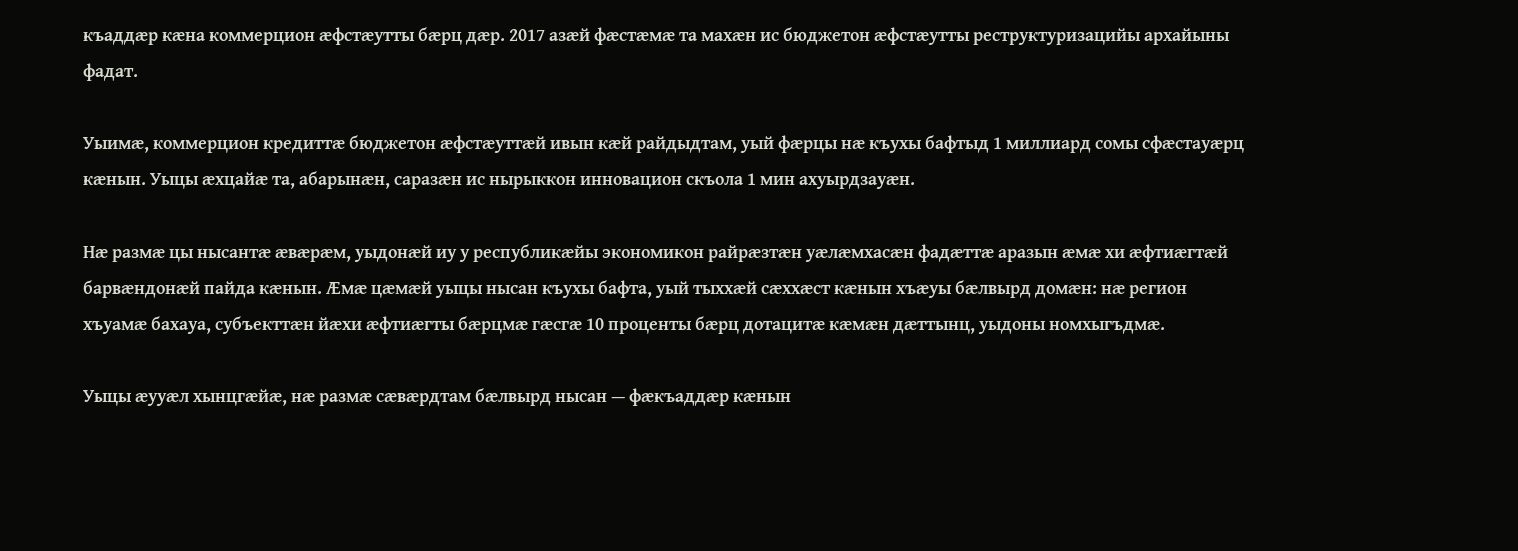къаддӕр кӕна коммерцион ӕфстӕутты бӕрц дӕр. 2017 азӕй фӕстӕмӕ та махӕн ис бюджетон ӕфстӕутты реструктуризацийы архайыны фадат.

Уыимӕ, коммерцион кредиттӕ бюджетон ӕфстӕуттӕй ивын кӕй райдыдтам, уый фӕрцы нӕ къухы бафтыд 1 миллиард сомы сфӕстауӕрц кӕнын. Уыцы ӕхцайӕ та, абарынӕн, саразӕн ис нырыккон инновацион скъола 1 мин ахуырдзауӕн.

Нӕ размӕ цы нысантӕ ӕвӕрӕм, уыдонӕй иу у республикӕйы экономикон райрӕзтӕн уӕлӕмхасӕн фадӕттӕ аразын ӕмӕ хи ӕфтиӕгтӕй барвӕндонӕй пайда кӕнын. Ӕмӕ цӕмӕй уыцы нысан къухы бафта, уый тыххӕй сӕххӕст кӕнын хъӕуы бӕлвырд домӕн: нӕ регион хъуамӕ бахауа, субъекттӕн йӕхи ӕфтиӕгты бӕрцмӕ гӕсгӕ 10 проценты бӕрц дотацитӕ кӕмӕн дӕттынц, уыдоны номхыгъдмӕ.

Уыцы ӕууӕл хынцгӕйӕ, нӕ размӕ сӕвӕрдтам бӕлвырд нысан — фӕкъаддӕр кӕнын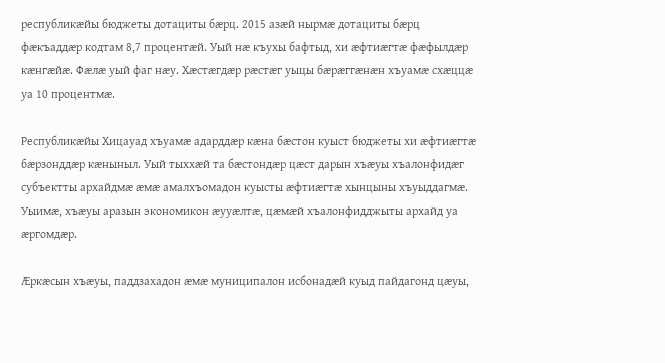республикӕйы бюджеты дотациты бӕрц. 2015 азӕй нырмӕ дотациты бӕрц фӕкъаддӕр кодтам 8,7 процентӕй. Уый нӕ къухы бафтыд, хи ӕфтиӕгтӕ фӕфылдӕр кӕнгӕйӕ. Фӕлӕ уый фаг нӕу. Хӕстӕгдӕр рӕстӕг уыцы бӕрӕггӕнӕн хъуамӕ схӕццӕ уа 10 процентмӕ.

Республикӕйы Хицауад хъуамӕ адарддӕр кӕна бӕстон куыст бюджеты хи ӕфтиӕгтӕ бӕрзонддӕр кӕныныл. Уый тыххӕй та бӕстондӕр цӕст дарын хъӕуы хъалонфидӕг субъектты архайдмӕ ӕмӕ амалхъомадон куысты ӕфтиӕгтӕ хынцыны хъуыддагмӕ. Уыимӕ, хъӕуы аразын экономикон ӕууӕлтӕ, цӕмӕй хъалонфидджыты архайд уа ӕргомдӕр.

Ӕркӕсын хъӕуы, паддзахадон ӕмӕ муниципалон исбонадӕй куыд пайдагонд цӕуы,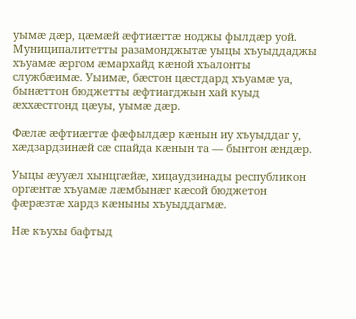уымӕ дӕр, цӕмӕй ӕфтиӕгтӕ ноджы фылдӕр уой. Муниципалитетты разамонджытӕ уыцы хъуыддаджы хъуамӕ ӕргом ӕмархайд кӕной хъалонты службӕимӕ. Уыимӕ, бӕстон цӕстдард хъуамӕ уа, бынӕттон бюджетты ӕфтиагджын хай куыд ӕххӕстгонд цӕуы, уымӕ дӕр.

Фӕлӕ ӕфтиӕгтӕ фӕфылдӕр кӕнын иу хъуыддаг у, хӕдзардзинӕй сӕ спайда кӕнын та — бынтон ӕндӕр.

Уыцы ӕууӕл хынцгӕйӕ, хицаудзинады республикон оргӕнтӕ хъуамӕ лӕмбынӕг кӕсой бюджетон фӕрӕзтӕ хардз кӕныны хъуыддагмӕ.

Нӕ къухы бафтыд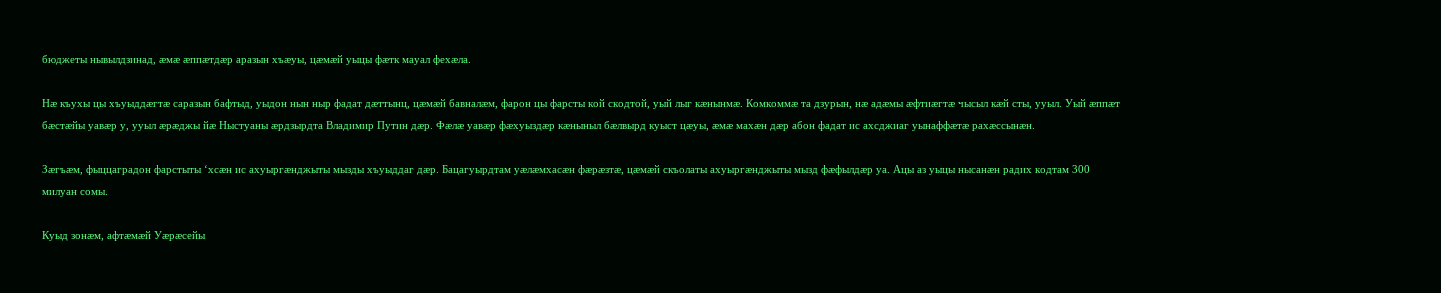бюджеты нывылдзинад, ӕмӕ ӕппӕтдӕр аразын хъӕуы, цӕмӕй уыцы фӕтк мауал фехӕла.

Нӕ къухы цы хъуыддӕгтӕ саразын бафтыд, уыдон нын ныр фадат дӕттынц, цӕмӕй бавналӕм, фарон цы фарсты кой скодтой, уый лыг кӕнынмӕ. Комкоммӕ та дзурын, нӕ адӕмы ӕфтиӕгтӕ чысыл кӕй сты, ууыл. Уый ӕппӕт бӕстӕйы уавӕр у, ууыл ӕрӕджы йӕ Ныстуаны ӕрдзырдта Владимир Путин дӕр. Фӕлӕ уавӕр фӕхуыздӕр кӕныныл бӕлвырд куыст цӕуы, ӕмӕ махӕн дӕр абон фадат ис ахсджиаг уынаффӕтӕ рахӕссынӕн.

Зӕгъӕм, фыццаградон фарстыты ‘хсӕн ис ахуыргӕнджыты мызды хъуыддаг дӕр. Бацагуырдтам уӕлӕмхасӕн фӕрӕзтӕ, цӕмӕй скъолаты ахуыргӕнджыты мызд фӕфылдӕр уа. Ацы аз уыцы нысанӕн радих кодтам 300 милуан сомы.

Куыд зонӕм, афтӕмӕй Уӕрӕсейы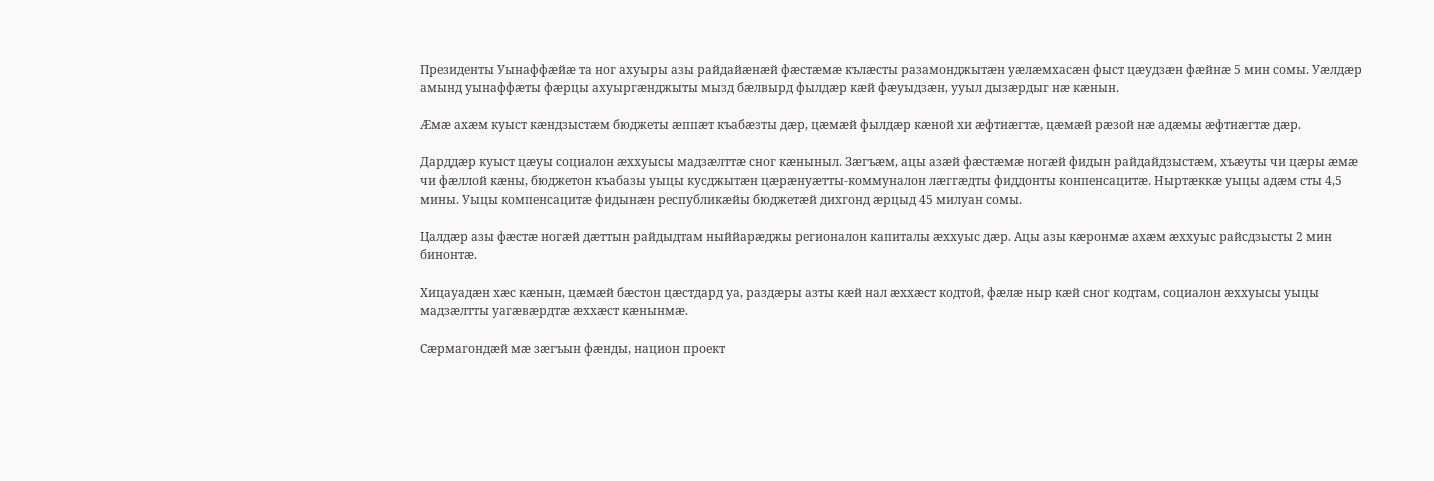Президенты Уынаффӕйӕ та ног ахуыры азы райдайӕнӕй фӕстӕмӕ кълӕсты разамонджытӕн уӕлӕмхасӕн фыст цӕудзӕн фӕйнӕ 5 мин сомы. Уӕлдӕр амынд уынаффӕты фӕрцы ахуыргӕнджыты мызд бӕлвырд фылдӕр кӕй фӕуыдзӕн, ууыл дызӕрдыг нӕ кӕнын.

Ӕмӕ ахӕм куыст кӕндзыстӕм бюджеты ӕппӕт къабӕзты дӕр, цӕмӕй фылдӕр кӕной хи ӕфтиӕгтӕ, цӕмӕй рӕзой нӕ адӕмы ӕфтиӕгтӕ дӕр.

Дарддӕр куыст цӕуы социалон ӕххуысы мадзӕлттӕ сног кӕныныл. Зӕгъӕм, ацы азӕй фӕстӕмӕ ногӕй фидын райдайдзыстӕм, хъӕуты чи цӕры ӕмӕ чи фӕллой кӕны, бюджетон къабазы уыцы кусджытӕн цӕрӕнуӕтты-коммуналон лӕггӕдты фиддонты конпенсацитӕ. Ныртӕккӕ уыцы адӕм сты 4,5 мины. Уыцы компенсацитӕ фидынӕн республикӕйы бюджетӕй дихгонд ӕрцыд 45 милуан сомы.

Цалдӕр азы фӕстӕ ногӕй дӕттын райдыдтам ныййарӕджы регионалон капиталы ӕххуыс дӕр. Ацы азы кӕронмӕ ахӕм ӕххуыс райсдзысты 2 мин бинонтӕ.

Хицауадӕн хӕс кӕнын, цӕмӕй бӕстон цӕстдард уа, раздӕры азты кӕй нал ӕххӕст кодтой, фӕлӕ ныр кӕй сног кодтам, социалон ӕххуысы уыцы мадзӕлтты уагӕвӕрдтӕ ӕххӕст кӕнынмӕ.

Сӕрмагондӕй мӕ зӕгъын фӕнды, национ проект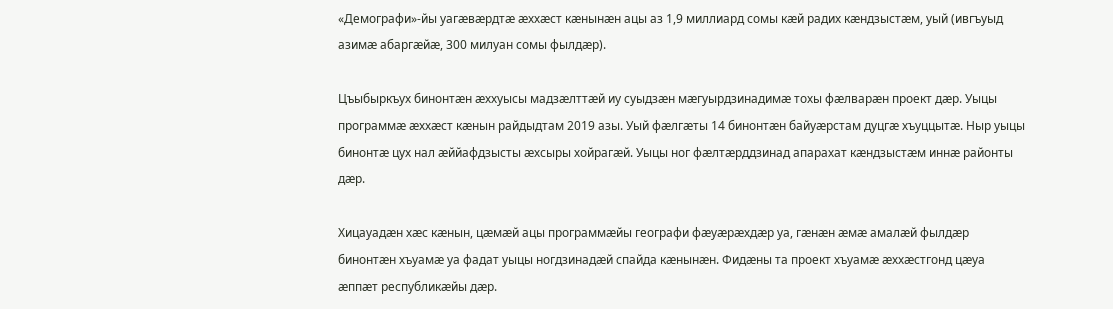«Демографи»-йы уагӕвӕрдтӕ ӕххӕст кӕнынӕн ацы аз 1,9 миллиард сомы кӕй радих кӕндзыстӕм, уый (ивгъуыд азимӕ абаргӕйӕ, 300 милуан сомы фылдӕр).

Цъыбыркъух бинонтӕн ӕххуысы мадзӕлттӕй иу суыдзӕн мӕгуырдзинадимӕ тохы фӕлварӕн проект дӕр. Уыцы программӕ ӕххӕст кӕнын райдыдтам 2019 азы. Уый фӕлгӕты 14 бинонтӕн байуӕрстам дуцгӕ хъуццытӕ. Ныр уыцы бинонтӕ цух нал ӕййафдзысты ӕхсыры хойрагӕй. Уыцы ног фӕлтӕрддзинад апарахат кӕндзыстӕм иннӕ районты дӕр.

Хицауадӕн хӕс кӕнын, цӕмӕй ацы программӕйы географи фӕуӕрӕхдӕр уа, гӕнӕн ӕмӕ амалӕй фылдӕр бинонтӕн хъуамӕ уа фадат уыцы ногдзинадӕй спайда кӕнынӕн. Фидӕны та проект хъуамӕ ӕххӕстгонд цӕуа ӕппӕт республикӕйы дӕр.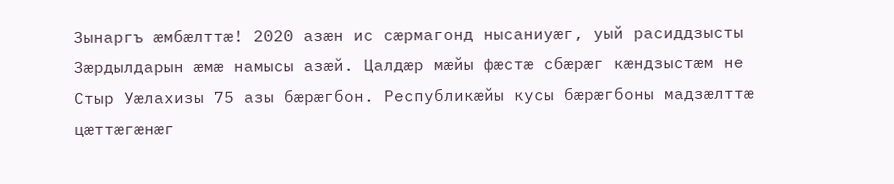Зынаргъ ӕмбӕлттӕ! 2020 азӕн ис сӕрмагонд нысаниуӕг, уый расиддзысты Зӕрдылдарын ӕмӕ намысы азӕй. Цалдӕр мӕйы фӕстӕ сбӕрӕг кӕндзыстӕм не Стыр Уӕлахизы 75 азы бӕрӕгбон. Республикӕйы кусы бӕрӕгбоны мадзӕлттӕ цӕттӕгӕнӕг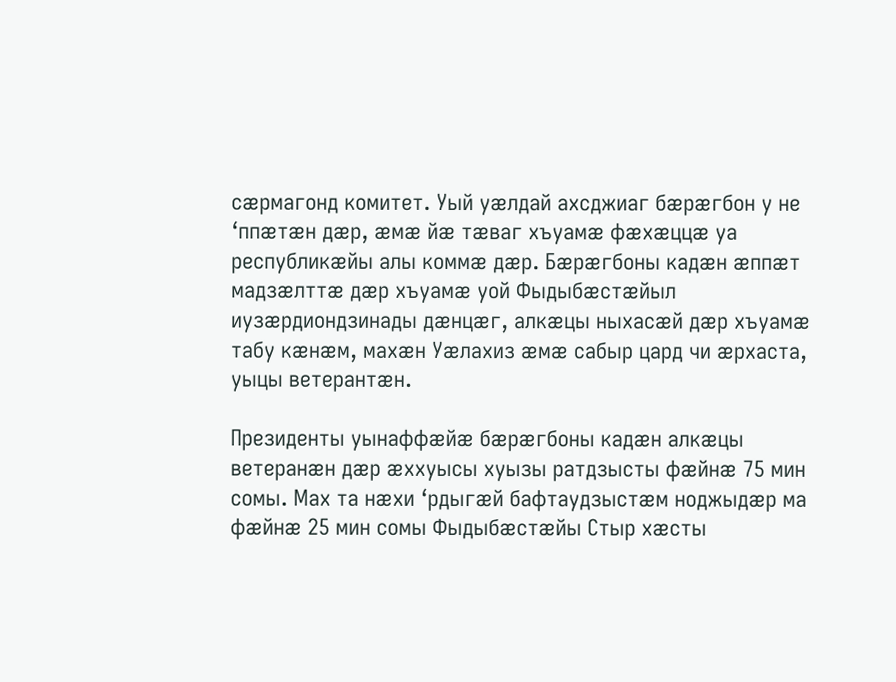сӕрмагонд комитет. Уый уӕлдай ахсджиаг бӕрӕгбон у не ‘ппӕтӕн дӕр, ӕмӕ йӕ тӕваг хъуамӕ фӕхӕццӕ уа республикӕйы алы коммӕ дӕр. Бӕрӕгбоны кадӕн ӕппӕт мадзӕлттӕ дӕр хъуамӕ уой Фыдыбӕстӕйыл иузӕрдиондзинады дӕнцӕг, алкӕцы ныхасӕй дӕр хъуамӕ табу кӕнӕм, махӕн Уӕлахиз ӕмӕ сабыр цард чи ӕрхаста, уыцы ветерантӕн.

Президенты уынаффӕйӕ бӕрӕгбоны кадӕн алкӕцы ветеранӕн дӕр ӕххуысы хуызы ратдзысты фӕйнӕ 75 мин сомы. Мах та нӕхи ‘рдыгӕй бафтаудзыстӕм ноджыдӕр ма фӕйнӕ 25 мин сомы Фыдыбӕстӕйы Стыр хӕсты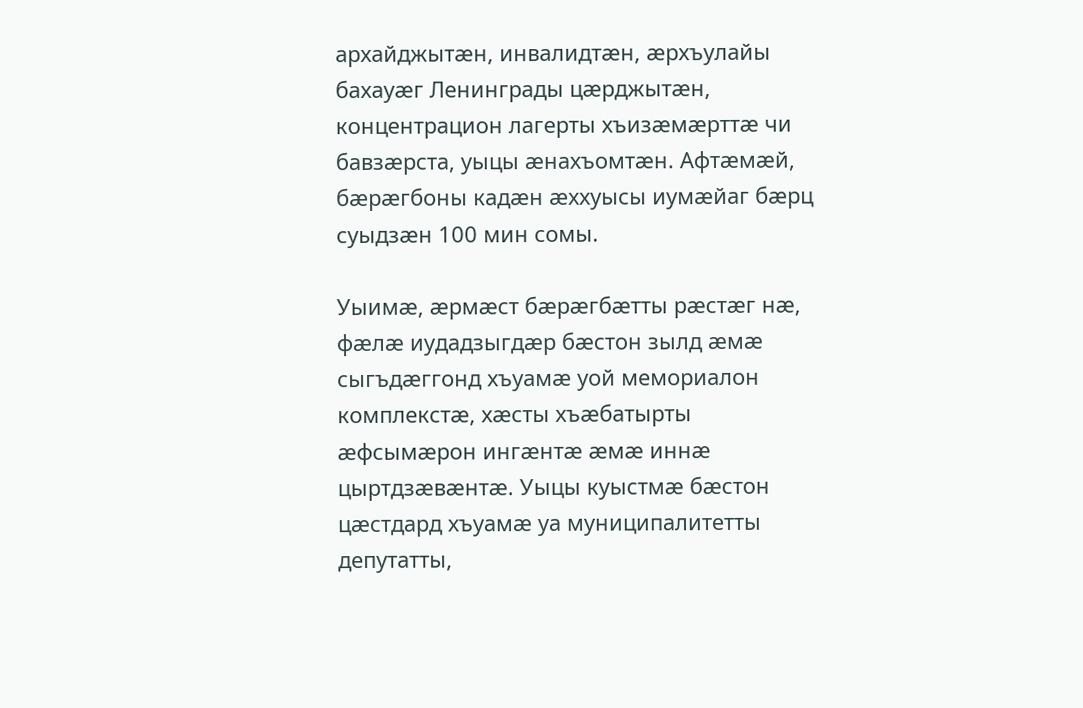архайджытӕн, инвалидтӕн, ӕрхъулайы бахауӕг Ленинграды цӕрджытӕн, концентрацион лагерты хъизӕмӕрттӕ чи бавзӕрста, уыцы ӕнахъомтӕн. Афтӕмӕй, бӕрӕгбоны кадӕн ӕххуысы иумӕйаг бӕрц суыдзӕн 100 мин сомы.

Уыимӕ, ӕрмӕст бӕрӕгбӕтты рӕстӕг нӕ, фӕлӕ иудадзыгдӕр бӕстон зылд ӕмӕ сыгъдӕггонд хъуамӕ уой мемориалон комплекстӕ, хӕсты хъӕбатырты ӕфсымӕрон ингӕнтӕ ӕмӕ иннӕ цыртдзӕвӕнтӕ. Уыцы куыстмӕ бӕстон цӕстдард хъуамӕ уа муниципалитетты депутатты,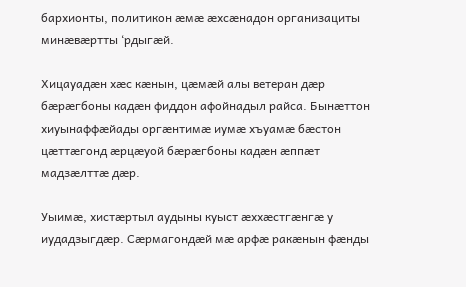бархионты, политикон ӕмӕ ӕхсӕнадон организациты минӕвӕртты ‘рдыгӕй.

Хицауадӕн хӕс кӕнын, цӕмӕй алы ветеран дӕр бӕрӕгбоны кадӕн фиддон афойнадыл райса. Бынӕттон хиуынаффӕйады оргӕнтимӕ иумӕ хъуамӕ бӕстон цӕттӕгонд ӕрцӕуой бӕрӕгбоны кадӕн ӕппӕт мадзӕлттӕ дӕр.

Уыимӕ, хистӕртыл аудыны куыст ӕххӕстгӕнгӕ у иудадзыгдӕр. Сӕрмагондӕй мӕ арфӕ ракӕнын фӕнды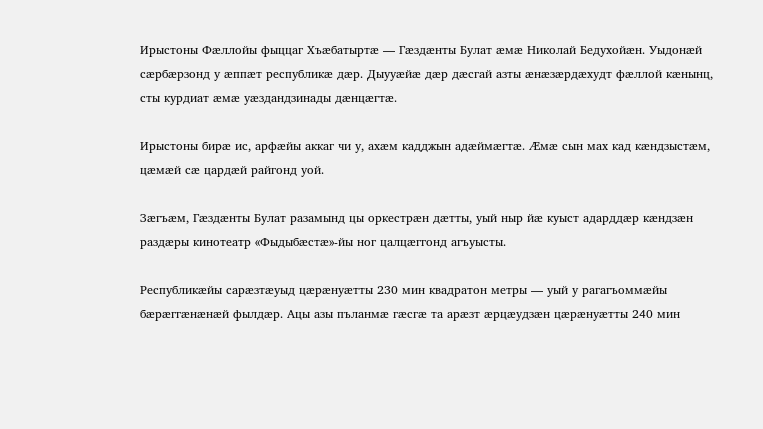Ирыстоны Фӕллойы фыццаг Хъӕбатыртӕ — Гӕздӕнты Булат ӕмӕ Николай Бедухойӕн. Уыдонӕй сӕрбӕрзонд у ӕппӕт республикӕ дӕр. Дыууӕйӕ дӕр дӕсгай азты ӕнӕзӕрдӕхудт фӕллой кӕнынц, сты курдиат ӕмӕ уӕздандзинады дӕнцӕгтӕ.

Ирыстоны бирӕ ис, арфӕйы аккаг чи у, ахӕм кадджын адӕймӕгтӕ. Ӕмӕ сын мах кад кӕндзыстӕм, цӕмӕй сӕ цардӕй райгонд уой.

Зӕгъӕм, Гӕздӕнты Булат разамынд цы оркестрӕн дӕтты, уый ныр йӕ куыст адарддӕр кӕндзӕн раздӕры кинотеатр «Фыдыбӕстӕ»-йы ног цалцӕггонд агъуысты.

Республикӕйы сарӕзтӕуыд цӕрӕнуӕтты 230 мин квадратон метры — уый у рагагъоммӕйы бӕрӕггӕнӕнӕй фылдӕр. Ацы азы пъланмӕ гӕсгӕ та арӕзт ӕрцӕудзӕн цӕрӕнуӕтты 240 мин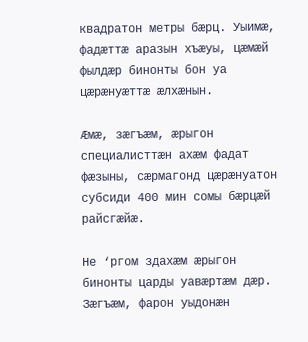квадратон метры бӕрц. Уыимӕ, фадӕттӕ аразын хъӕуы, цӕмӕй фылдӕр бинонты бон уа цӕрӕнуӕттӕ ӕлхӕнын.

Ӕмӕ, зӕгъӕм, ӕрыгон специалисттӕн ахӕм фадат фӕзыны, сӕрмагонд цӕрӕнуатон субсиди 400 мин сомы бӕрцӕй райсгӕйӕ.

Не ‘ргом здахӕм ӕрыгон бинонты царды уавӕртӕм дӕр. Зӕгъӕм, фарон уыдонӕн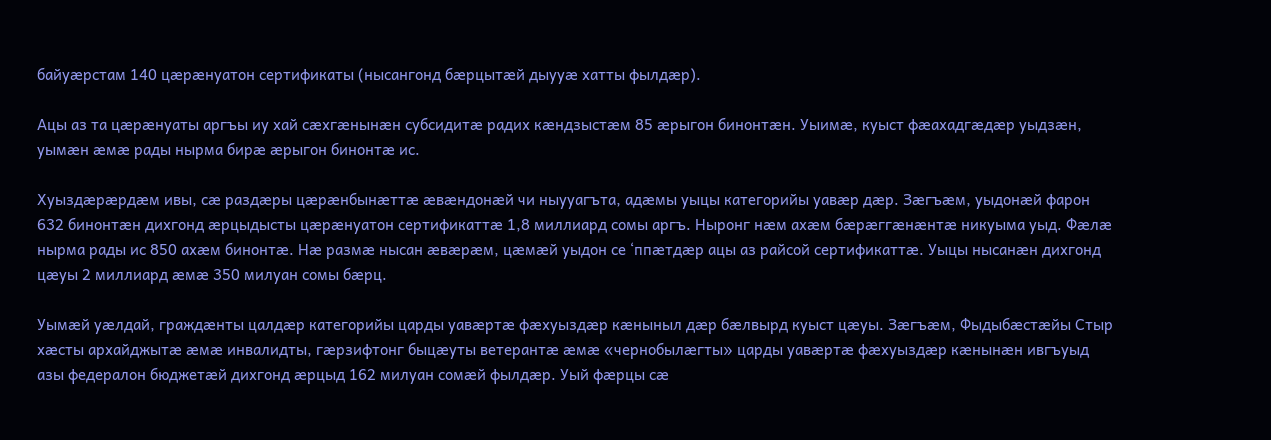байуӕрстам 140 цӕрӕнуатон сертификаты (нысангонд бӕрцытӕй дыууӕ хатты фылдӕр).

Ацы аз та цӕрӕнуаты аргъы иу хай сӕхгӕнынӕн субсидитӕ радих кӕндзыстӕм 85 ӕрыгон бинонтӕн. Уыимӕ, куыст фӕахадгӕдӕр уыдзӕн, уымӕн ӕмӕ рады нырма бирӕ ӕрыгон бинонтӕ ис.

Хуыздӕрӕрдӕм ивы, сӕ раздӕры цӕрӕнбынӕттӕ ӕвӕндонӕй чи ныууагъта, адӕмы уыцы категорийы уавӕр дӕр. Зӕгъӕм, уыдонӕй фарон 632 бинонтӕн дихгонд ӕрцыдысты цӕрӕнуатон сертификаттӕ 1,8 миллиард сомы аргъ. Ныронг нӕм ахӕм бӕрӕггӕнӕнтӕ никуыма уыд. Фӕлӕ нырма рады ис 850 ахӕм бинонтӕ. Нӕ размӕ нысан ӕвӕрӕм, цӕмӕй уыдон се ‘ппӕтдӕр ацы аз райсой сертификаттӕ. Уыцы нысанӕн дихгонд цӕуы 2 миллиард ӕмӕ 350 милуан сомы бӕрц.

Уымӕй уӕлдай, граждӕнты цалдӕр категорийы царды уавӕртӕ фӕхуыздӕр кӕныныл дӕр бӕлвырд куыст цӕуы. Зӕгъӕм, Фыдыбӕстӕйы Стыр хӕсты архайджытӕ ӕмӕ инвалидты, гӕрзифтонг быцӕуты ветерантӕ ӕмӕ «чернобылӕгты» царды уавӕртӕ фӕхуыздӕр кӕнынӕн ивгъуыд азы федералон бюджетӕй дихгонд ӕрцыд 162 милуан сомӕй фылдӕр. Уый фӕрцы сӕ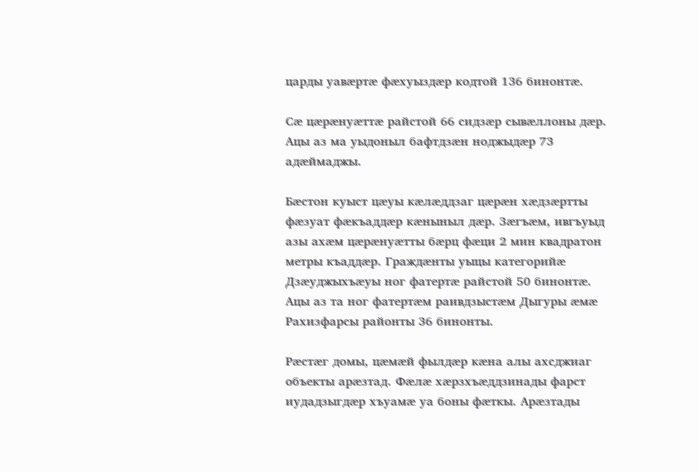царды уавӕртӕ фӕхуыздӕр кодтой 136 бинонтӕ.

Сӕ цӕрӕнуӕттӕ райстой 66 сидзӕр сывӕллоны дӕр. Ацы аз ма уыдоныл бафтдзӕн ноджыдӕр 73 адӕймаджы.

Бӕстон куыст цӕуы кӕлӕддзаг цӕрӕн хӕдзӕртты фӕзуат фӕкъаддӕр кӕныныл дӕр. Зӕгъӕм, ивгъуыд азы ахӕм цӕрӕнуӕтты бӕрц фӕци 2 мин квадратон метры къаддӕр. Граждӕнты уыцы категорийӕ Дзӕуджыхъӕуы ног фатертӕ райстой 50 бинонтӕ. Ацы аз та ног фатертӕм раивдзыстӕм Дыгуры ӕмӕ Рахизфарсы районты 36 бинонты.

Рӕстӕг домы, цӕмӕй фылдӕр кӕна алы ахсджиаг объекты арӕзтад. Фӕлӕ хӕрзхъӕддзинады фарст иудадзыгдӕр хъуамӕ уа боны фӕткы. Арӕзтады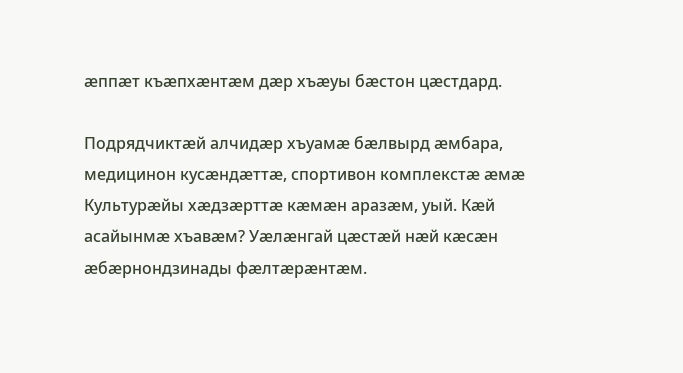ӕппӕт къӕпхӕнтӕм дӕр хъӕуы бӕстон цӕстдард.

Подрядчиктӕй алчидӕр хъуамӕ бӕлвырд ӕмбара, медицинон кусӕндӕттӕ, спортивон комплекстӕ ӕмӕ Культурӕйы хӕдзӕрттӕ кӕмӕн аразӕм, уый. Кӕй асайынмӕ хъавӕм? Уӕлӕнгай цӕстӕй нӕй кӕсӕн ӕбӕрнондзинады фӕлтӕрӕнтӕм.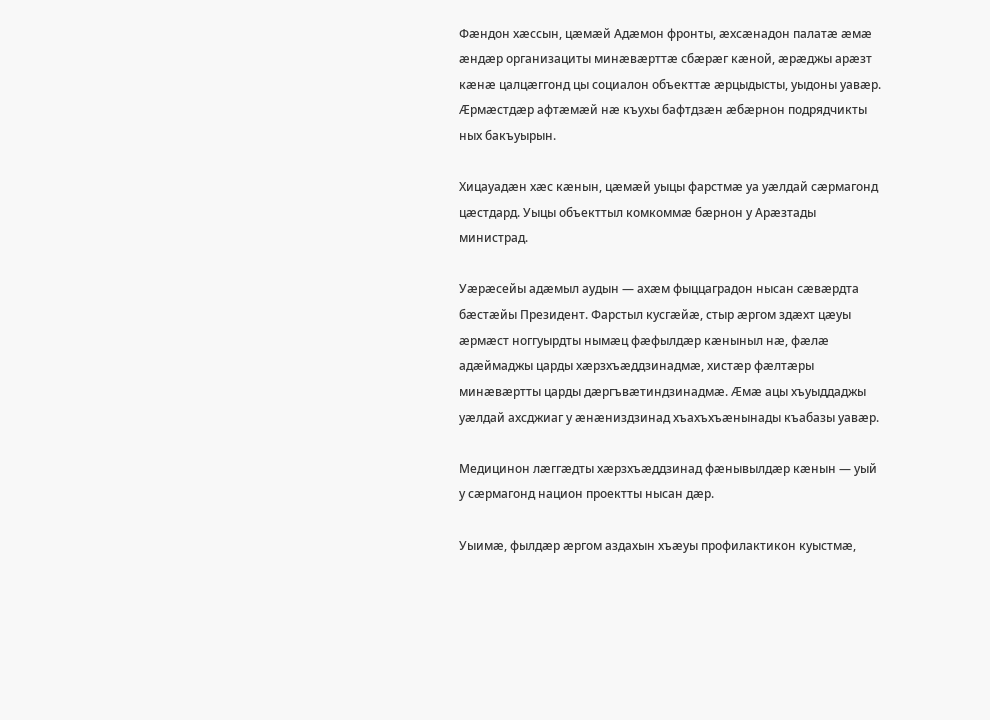Фӕндон хӕссын, цӕмӕй Адӕмон фронты, ӕхсӕнадон палатӕ ӕмӕ ӕндӕр организациты минӕвӕрттӕ сбӕрӕг кӕной, ӕрӕджы арӕзт кӕнӕ цалцӕггонд цы социалон объекттӕ ӕрцыдысты, уыдоны уавӕр. Ӕрмӕстдӕр афтӕмӕй нӕ къухы бафтдзӕн ӕбӕрнон подрядчикты ных бакъуырын.

Хицауадӕн хӕс кӕнын, цӕмӕй уыцы фарстмӕ уа уӕлдай сӕрмагонд цӕстдард. Уыцы объекттыл комкоммӕ бӕрнон у Арӕзтады министрад.

Уӕрӕсейы адӕмыл аудын — ахӕм фыццаградон нысан сӕвӕрдта бӕстӕйы Президент. Фарстыл кусгӕйӕ, стыр ӕргом здӕхт цӕуы ӕрмӕст ноггуырдты нымӕц фӕфылдӕр кӕныныл нӕ, фӕлӕ адӕймаджы царды хӕрзхъӕддзинадмӕ, хистӕр фӕлтӕры минӕвӕртты царды дӕргъвӕтиндзинадмӕ. Ӕмӕ ацы хъуыддаджы уӕлдай ахсджиаг у ӕнӕниздзинад хъахъхъӕнынады къабазы уавӕр.

Медицинон лӕггӕдты хӕрзхъӕддзинад фӕнывылдӕр кӕнын — уый у сӕрмагонд национ проектты нысан дӕр.

Уыимӕ, фылдӕр ӕргом аздахын хъӕуы профилактикон куыстмӕ,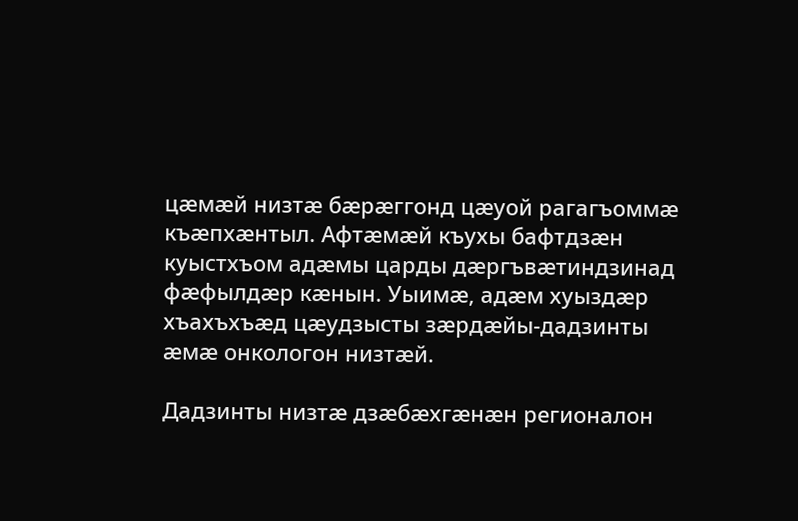цӕмӕй низтӕ бӕрӕггонд цӕуой рагагъоммӕ къӕпхӕнтыл. Афтӕмӕй къухы бафтдзӕн куыстхъом адӕмы царды дӕргъвӕтиндзинад фӕфылдӕр кӕнын. Уыимӕ, адӕм хуыздӕр хъахъхъӕд цӕудзысты зӕрдӕйы-дадзинты ӕмӕ онкологон низтӕй.

Дадзинты низтӕ дзӕбӕхгӕнӕн регионалон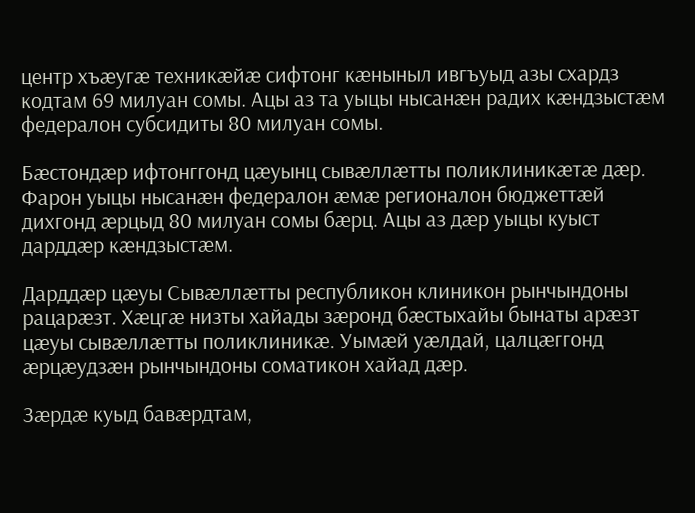центр хъӕугӕ техникӕйӕ сифтонг кӕныныл ивгъуыд азы схардз кодтам 69 милуан сомы. Ацы аз та уыцы нысанӕн радих кӕндзыстӕм федералон субсидиты 80 милуан сомы.

Бӕстондӕр ифтонггонд цӕуынц сывӕллӕтты поликлиникӕтӕ дӕр. Фарон уыцы нысанӕн федералон ӕмӕ регионалон бюджеттӕй дихгонд ӕрцыд 80 милуан сомы бӕрц. Ацы аз дӕр уыцы куыст дарддӕр кӕндзыстӕм.

Дарддӕр цӕуы Сывӕллӕтты республикон клиникон рынчындоны рацарӕзт. Хӕцгӕ низты хайады зӕронд бӕстыхайы бынаты арӕзт цӕуы сывӕллӕтты поликлиникӕ. Уымӕй уӕлдай, цалцӕггонд ӕрцӕудзӕн рынчындоны соматикон хайад дӕр.

Зӕрдӕ куыд бавӕрдтам,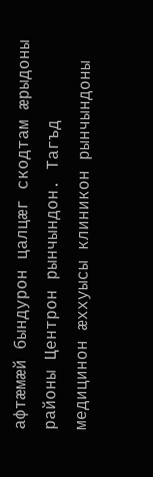афтӕмӕй бындурон цалцӕг скодтам ӕрыдоны районы Центрон рынчындон. Тагъд медицинон ӕххуысы клиникон рынчындоны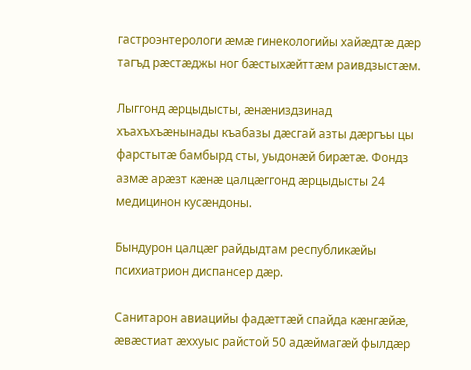гастроэнтерологи ӕмӕ гинекологийы хайӕдтӕ дӕр тагъд рӕстӕджы ног бӕстыхӕйттӕм раивдзыстӕм.

Лыггонд ӕрцыдысты, ӕнӕниздзинад хъахъхъӕнынады къабазы дӕсгай азты дӕргъы цы фарстытӕ бамбырд сты, уыдонӕй бирӕтӕ. Фондз азмӕ арӕзт кӕнӕ цалцӕггонд ӕрцыдысты 24 медицинон кусӕндоны.

Бындурон цалцӕг райдыдтам республикӕйы психиатрион диспансер дӕр.

Санитарон авиацийы фадӕттӕй спайда кӕнгӕйӕ, ӕвӕстиат ӕххуыс райстой 50 адӕймагӕй фылдӕр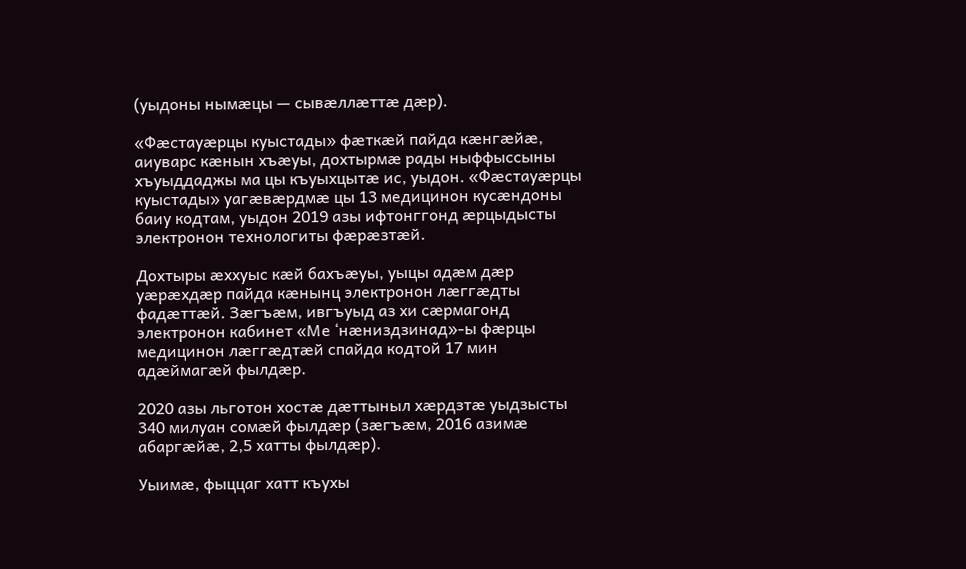(уыдоны нымӕцы — сывӕллӕттӕ дӕр).

«Фӕстауӕрцы куыстады» фӕткӕй пайда кӕнгӕйӕ, аиуварс кӕнын хъӕуы, дохтырмӕ рады ныффыссыны хъуыддаджы ма цы къуыхцытӕ ис, уыдон. «Фӕстауӕрцы куыстады» уагӕвӕрдмӕ цы 13 медицинон кусӕндоны баиу кодтам, уыдон 2019 азы ифтонггонд ӕрцыдысты электронон технологиты фӕрӕзтӕй.

Дохтыры ӕххуыс кӕй бахъӕуы, уыцы адӕм дӕр уӕрӕхдӕр пайда кӕнынц электронон лӕггӕдты фадӕттӕй. Зӕгъӕм, ивгъуыд аз хи сӕрмагонд электронон кабинет «Ме ‘нӕниздзинад»-ы фӕрцы медицинон лӕггӕдтӕй спайда кодтой 17 мин адӕймагӕй фылдӕр.

2020 азы льготон хостӕ дӕттыныл хӕрдзтӕ уыдзысты 340 милуан сомӕй фылдӕр (зӕгъӕм, 2016 азимӕ абаргӕйӕ, 2,5 хатты фылдӕр).

Уыимӕ, фыццаг хатт къухы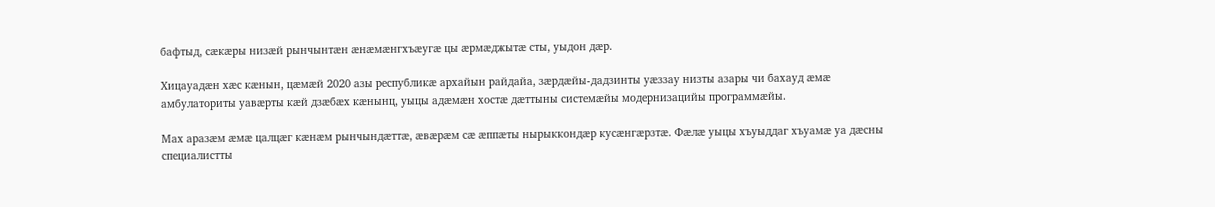бафтыд, сӕкӕры низӕй рынчынтӕн ӕнӕмӕнгхъӕугӕ цы ӕрмӕджытӕ сты, уыдон дӕр.

Хицауадӕн хӕс кӕнын, цӕмӕй 2020 азы республикӕ архайын райдайа, зӕрдӕйы-дадзинты уӕззау низты азары чи бахауд ӕмӕ амбулаториты уавӕрты кӕй дзӕбӕх кӕнынц, уыцы адӕмӕн хостӕ дӕттыны системӕйы модернизацийы программӕйы.

Мах аразӕм ӕмӕ цалцӕг кӕнӕм рынчындӕттӕ, ӕвӕрӕм сӕ ӕппӕты нырыккондӕр кусӕнгӕрзтӕ. Фӕлӕ уыцы хъуыддаг хъуамӕ уа дӕсны специалистты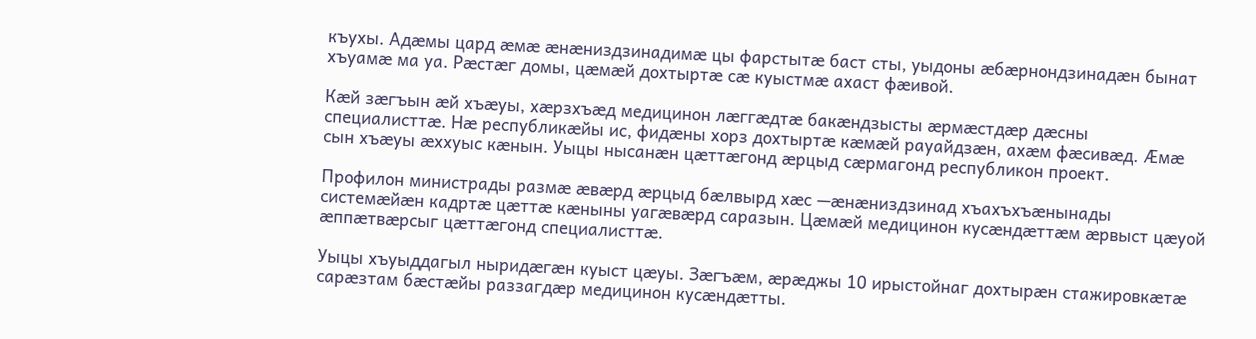къухы. Адӕмы цард ӕмӕ ӕнӕниздзинадимӕ цы фарстытӕ баст сты, уыдоны ӕбӕрнондзинадӕн бынат хъуамӕ ма уа. Рӕстӕг домы, цӕмӕй дохтыртӕ сӕ куыстмӕ ахаст фӕивой.

Кӕй зӕгъын ӕй хъӕуы, хӕрзхъӕд медицинон лӕггӕдтӕ бакӕндзысты ӕрмӕстдӕр дӕсны специалисттӕ. Нӕ республикӕйы ис, фидӕны хорз дохтыртӕ кӕмӕй рауайдзӕн, ахӕм фӕсивӕд. Ӕмӕ сын хъӕуы ӕххуыс кӕнын. Уыцы нысанӕн цӕттӕгонд ӕрцыд сӕрмагонд республикон проект.

Профилон министрады размӕ ӕвӕрд ӕрцыд бӕлвырд хӕс —ӕнӕниздзинад хъахъхъӕнынады системӕйӕн кадртӕ цӕттӕ кӕныны уагӕвӕрд саразын. Цӕмӕй медицинон кусӕндӕттӕм ӕрвыст цӕуой ӕппӕтвӕрсыг цӕттӕгонд специалисттӕ.

Уыцы хъуыддагыл ныридӕгӕн куыст цӕуы. Зӕгъӕм, ӕрӕджы 10 ирыстойнаг дохтырӕн стажировкӕтӕ сарӕзтам бӕстӕйы раззагдӕр медицинон кусӕндӕтты.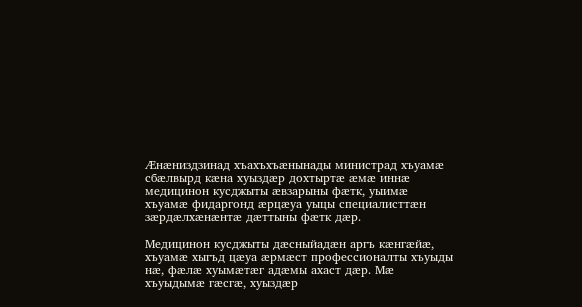Ӕнӕниздзинад хъахъхъӕнынады министрад хъуамӕ сбӕлвырд кӕна хуыздӕр дохтыртӕ ӕмӕ иннӕ медицинон кусджыты ӕвзарыны фӕтк, уыимӕ хъуамӕ фидаргонд ӕрцӕуа уыцы специалисттӕн зӕрдӕлхӕнӕнтӕ дӕттыны фӕтк дӕр.

Медицинон кусджыты дӕсныйадӕн аргъ кӕнгӕйӕ, хъуамӕ хыгъд цӕуа ӕрмӕст профессионалты хъуыды нӕ, фӕлӕ хуымӕтӕг адӕмы ахаст дӕр. Мӕ хъуыдымӕ гӕсгӕ, хуыздӕр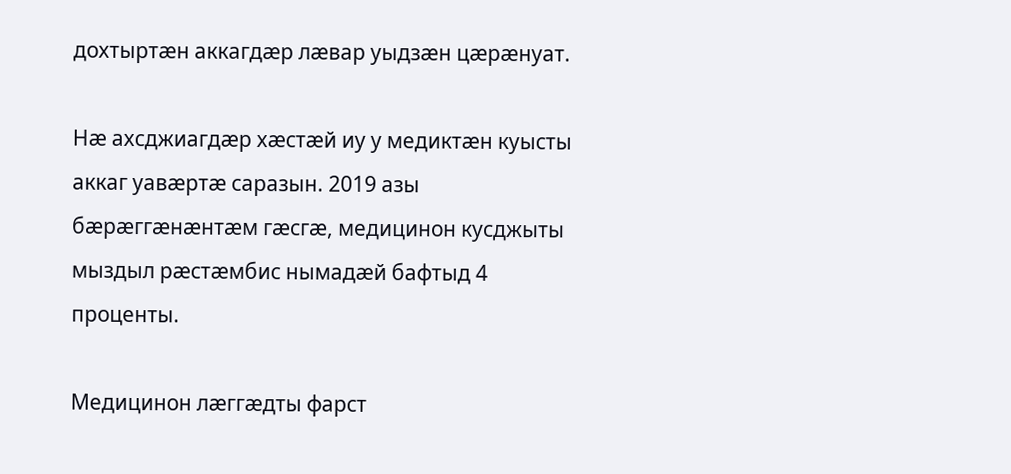дохтыртӕн аккагдӕр лӕвар уыдзӕн цӕрӕнуат.

Нӕ ахсджиагдӕр хӕстӕй иу у медиктӕн куысты аккаг уавӕртӕ саразын. 2019 азы бӕрӕггӕнӕнтӕм гӕсгӕ, медицинон кусджыты мыздыл рӕстӕмбис нымадӕй бафтыд 4 проценты.

Медицинон лӕггӕдты фарст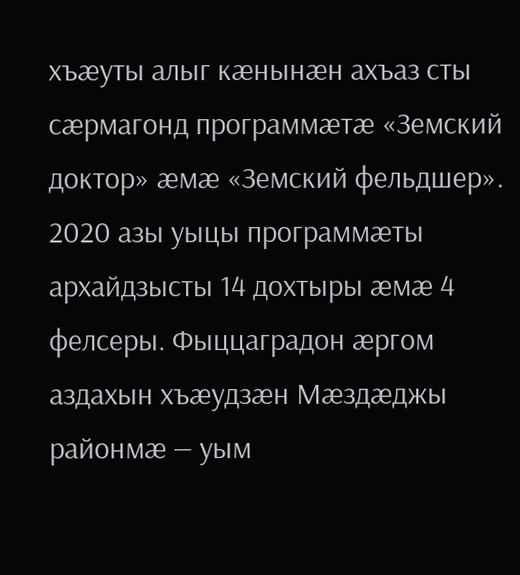хъӕуты алыг кӕнынӕн ахъаз сты сӕрмагонд программӕтӕ «Земский доктор» ӕмӕ «Земский фельдшер». 2020 азы уыцы программӕты архайдзысты 14 дохтыры ӕмӕ 4 фелсеры. Фыццаградон ӕргом аздахын хъӕудзӕн Мӕздӕджы районмӕ — уым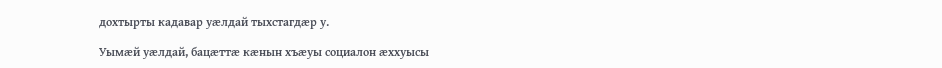дохтырты кадавар уӕлдай тыхстагдӕр у.

Уымӕй уӕлдай, бацӕттӕ кӕнын хъӕуы социалон ӕххуысы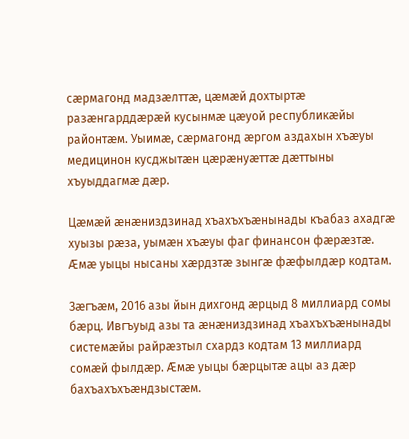сӕрмагонд мадзӕлттӕ, цӕмӕй дохтыртӕ разӕнгарддӕрӕй кусынмӕ цӕуой республикӕйы районтӕм. Уыимӕ, сӕрмагонд ӕргом аздахын хъӕуы медицинон кусджытӕн цӕрӕнуӕттӕ дӕттыны хъуыддагмӕ дӕр.

Цӕмӕй ӕнӕниздзинад хъахъхъӕнынады къабаз ахадгӕ хуызы рӕза, уымӕн хъӕуы фаг финансон фӕрӕзтӕ. Ӕмӕ уыцы нысаны хӕрдзтӕ зынгӕ фӕфылдӕр кодтам.

Зӕгъӕм, 2016 азы йын дихгонд ӕрцыд 8 миллиард сомы бӕрц. Ивгъуыд азы та ӕнӕниздзинад хъахъхъӕнынады системӕйы райрӕзтыл схардз кодтам 13 миллиард сомӕй фылдӕр. Ӕмӕ уыцы бӕрцытӕ ацы аз дӕр бахъахъхъӕндзыстӕм.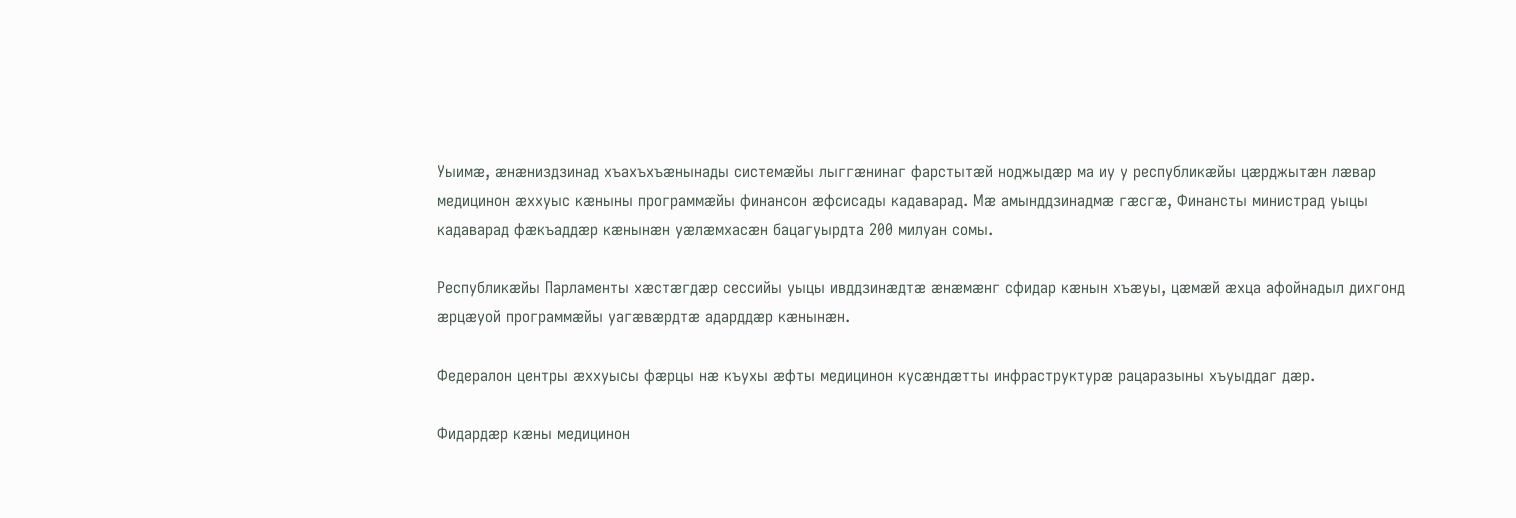Уыимӕ, ӕнӕниздзинад хъахъхъӕнынады системӕйы лыггӕнинаг фарстытӕй ноджыдӕр ма иу у республикӕйы цӕрджытӕн лӕвар медицинон ӕххуыс кӕныны программӕйы финансон ӕфсисады кадаварад. Мӕ амынддзинадмӕ гӕсгӕ, Финансты министрад уыцы кадаварад фӕкъаддӕр кӕнынӕн уӕлӕмхасӕн бацагуырдта 200 милуан сомы.

Республикӕйы Парламенты хӕстӕгдӕр сессийы уыцы ивддзинӕдтӕ ӕнӕмӕнг сфидар кӕнын хъӕуы, цӕмӕй ӕхца афойнадыл дихгонд ӕрцӕуой программӕйы уагӕвӕрдтӕ адарддӕр кӕнынӕн.

Федералон центры ӕххуысы фӕрцы нӕ къухы ӕфты медицинон кусӕндӕтты инфраструктурӕ рацаразыны хъуыддаг дӕр.

Фидардӕр кӕны медицинон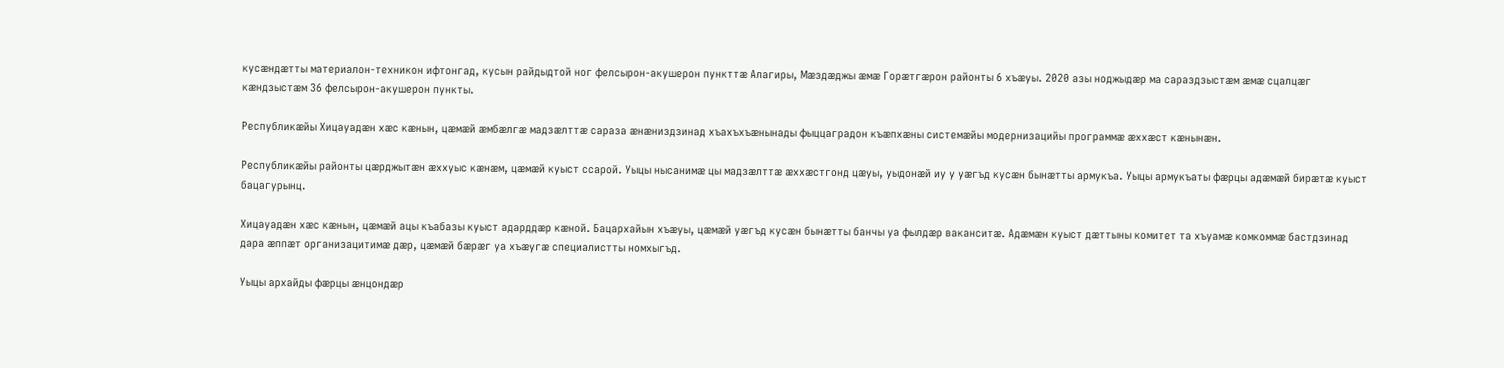кусӕндӕтты материалон-техникон ифтонгад, кусын райдыдтой ног фелсырон-акушерон пункттӕ Алагиры, Мӕздӕджы ӕмӕ Горӕтгӕрон районты 6 хъӕуы. 2020 азы ноджыдӕр ма сараздзыстӕм ӕмӕ сцалцӕг кӕндзыстӕм 36 фелсырон-акушерон пункты.

Республикӕйы Хицауадӕн хӕс кӕнын, цӕмӕй ӕмбӕлгӕ мадзӕлттӕ сараза ӕнӕниздзинад хъахъхъӕнынады фыццаградон къӕпхӕны системӕйы модернизацийы программӕ ӕххӕст кӕнынӕн.

Республикӕйы районты цӕрджытӕн ӕххуыс кӕнӕм, цӕмӕй куыст ссарой. Уыцы нысанимӕ цы мадзӕлттӕ ӕххӕстгонд цӕуы, уыдонӕй иу у уӕгъд кусӕн бынӕтты армукъа. Уыцы армукъаты фӕрцы адӕмӕй бирӕтӕ куыст бацагурынц.

Хицауадӕн хӕс кӕнын, цӕмӕй ацы къабазы куыст адарддӕр кӕной. Бацархайын хъӕуы, цӕмӕй уӕгъд кусӕн бынӕтты банчы уа фылдӕр ваканситӕ. Адӕмӕн куыст дӕттыны комитет та хъуамӕ комкоммӕ бастдзинад дара ӕппӕт организацитимӕ дӕр, цӕмӕй бӕрӕг уа хъӕугӕ специалистты номхыгъд.

Уыцы архайды фӕрцы ӕнцондӕр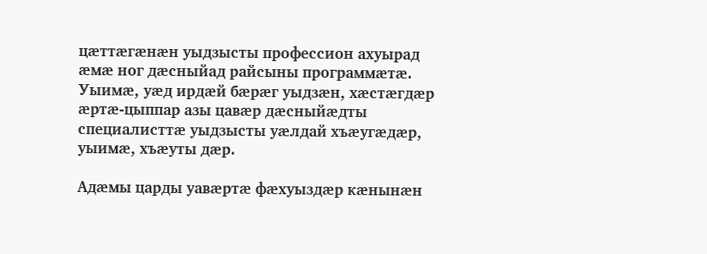цӕттӕгӕнӕн уыдзысты профессион ахуырад ӕмӕ ног дӕсныйад райсыны программӕтӕ. Уыимӕ, уӕд ирдӕй бӕрӕг уыдзӕн, хӕстӕгдӕр ӕртӕ-цыппар азы цавӕр дӕсныйӕдты специалисттӕ уыдзысты уӕлдай хъӕугӕдӕр, уыимӕ, хъӕуты дӕр.

Адӕмы царды уавӕртӕ фӕхуыздӕр кӕнынӕн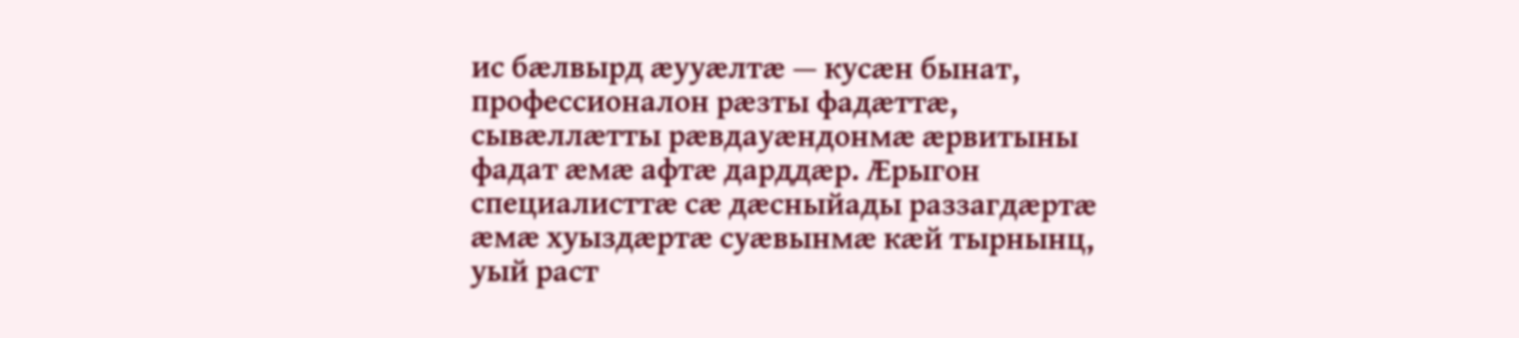ис бӕлвырд ӕууӕлтӕ — кусӕн бынат, профессионалон рӕзты фадӕттӕ, сывӕллӕтты рӕвдауӕндонмӕ ӕрвитыны фадат ӕмӕ афтӕ дарддӕр. Ӕрыгон специалисттӕ сӕ дӕсныйады раззагдӕртӕ ӕмӕ хуыздӕртӕ суӕвынмӕ кӕй тырнынц, уый раст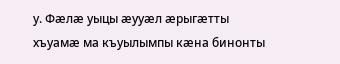у. Фӕлӕ уыцы ӕууӕл ӕрыгӕтты хъуамӕ ма къуылымпы кӕна бинонты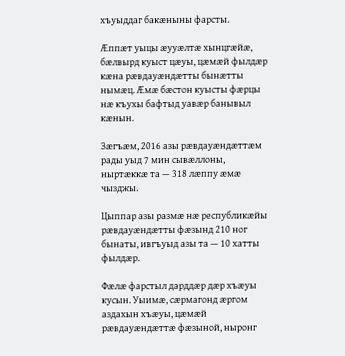хъуыддаг бакӕныны фарсты.

Ӕппӕт уыцы ӕууӕлтӕ хынцгӕйӕ, бӕлвырд куыст цӕуы, цӕмӕй фылдӕр кӕна рӕвдауӕндӕтты бынӕтты нымӕц. Ӕмӕ бӕстон куысты фӕрцы нӕ къухы бафтыд уавӕр банывыл кӕнын.

Зӕгъӕм, 2016 азы рӕвдауӕндӕттӕм рады уыд 7 мин сывӕллоны, ныртӕккӕ та — 318 лӕппу ӕмӕ чызджы.

Цыппар азы размӕ нӕ республикӕйы рӕвдауӕндӕтты фӕзынд 210 ног бынаты, ивгъуыд азы та — 10 хатты фылдӕр.

Фӕлӕ фарстыл дарддӕр дӕр хъӕуы кусын. Уыимӕ, сӕрмагонд ӕргом аздахын хъӕуы, цӕмӕй рӕвдауӕндӕттӕ фӕзыной, ныронг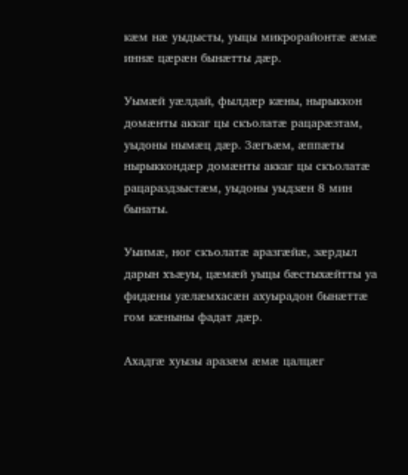кӕм нӕ уыдысты, уыцы микрорайонтӕ ӕмӕ иннӕ цӕрӕн бынӕтты дӕр.

Уымӕй уӕлдай, фылдӕр кӕны, нырыккон домӕнты аккаг цы скъолатӕ рацарӕзтам, уыдоны нымӕц дӕр. Зӕгъӕм, ӕппӕты нырыккондӕр домӕнты аккаг цы скъолатӕ рацараздзыстӕм, уыдоны уыдзӕн 8 мин бынаты.

Уыимӕ, ног скъолатӕ аразгӕйӕ, зӕрдыл дарын хъӕуы, цӕмӕй уыцы бӕстыхӕйтты уа фидӕны уӕлӕмхасӕн ахуырадон бынӕттӕ гом кӕныны фадат дӕр.

Ахадгӕ хуызы аразӕм ӕмӕ цалцӕг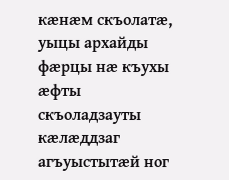кӕнӕм скъолатӕ, уыцы архайды фӕрцы нӕ къухы ӕфты скъоладзауты кӕлӕддзаг агъуыстытӕй ног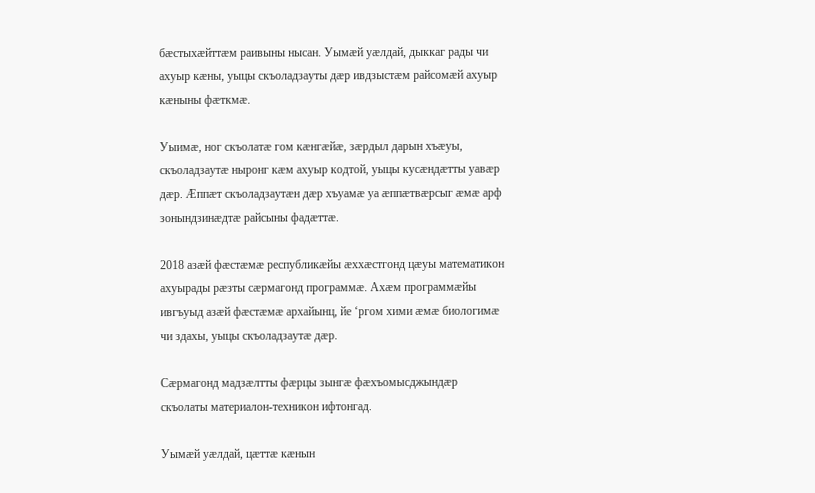бӕстыхӕйттӕм раивыны нысан. Уымӕй уӕлдай, дыккаг рады чи ахуыр кӕны, уыцы скъоладзауты дӕр ивдзыстӕм райсомӕй ахуыр кӕныны фӕткмӕ.

Уыимӕ, ног скъолатӕ гом кӕнгӕйӕ, зӕрдыл дарын хъӕуы, скъоладзаутӕ ныронг кӕм ахуыр кодтой, уыцы кусӕндӕтты уавӕр дӕр. Ӕппӕт скъоладзаутӕн дӕр хъуамӕ уа ӕппӕтвӕрсыг ӕмӕ арф зонындзинӕдтӕ райсыны фадӕттӕ.

2018 азӕй фӕстӕмӕ республикӕйы ӕххӕстгонд цӕуы математикон ахуырады рӕзты сӕрмагонд программӕ. Ахӕм программӕйы ивгъуыд азӕй фӕстӕмӕ архайынц, йе ‘ргом хими ӕмӕ биологимӕ чи здахы, уыцы скъоладзаутӕ дӕр.

Сӕрмагонд мадзӕлтты фӕрцы зынгӕ фӕхъомысджындӕр скъолаты материалон-техникон ифтонгад.

Уымӕй уӕлдай, цӕттӕ кӕнын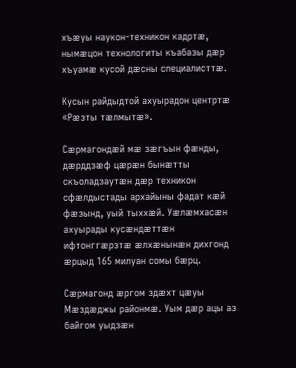хъӕуы наукон-техникон кадртӕ, нымӕцон технологиты къабазы дӕр хъуамӕ кусой дӕсны специалисттӕ.

Кусын райдыдтой ахуырадон центртӕ «Рӕзты тӕлмытӕ».

Сӕрмагондӕй мӕ зӕгъын фӕнды, дӕрддзӕф цӕрӕн бынӕтты скъоладзаутӕн дӕр техникон сфӕлдыстады архайыны фадат кӕй фӕзынд, уый тыххӕй. Уӕлӕмхасӕн ахуырады кусӕндӕттӕн ифтонггӕрзтӕ ӕлхӕнынӕн дихгонд ӕрцыд 165 милуан сомы бӕрц.

Сӕрмагонд ӕргом здӕхт цӕуы Мӕздӕджы районмӕ. Уым дӕр ацы аз байгом уыдзӕн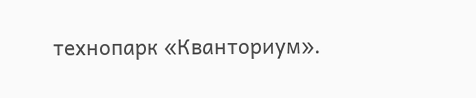технопарк «Кванториум».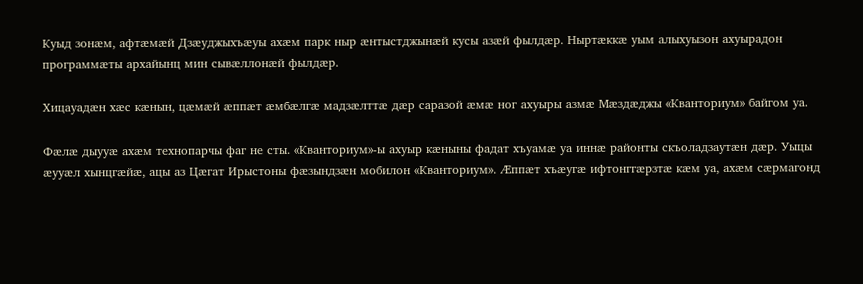Куыд зонӕм, афтӕмӕй Дзӕуджыхъӕуы ахӕм парк ныр ӕнтыстджынӕй кусы азӕй фылдӕр. Ныртӕккӕ уым алыхуызон ахуырадон программӕты архайынц мин сывӕллонӕй фылдӕр.

Хицауадӕн хӕс кӕнын, цӕмӕй ӕппӕт ӕмбӕлгӕ мадзӕлттӕ дӕр саразой ӕмӕ ног ахуыры азмӕ Мӕздӕджы «Кванториум» байгом уа.

Фӕлӕ дыууӕ ахӕм технопарчы фаг не сты. «Кванториум»-ы ахуыр кӕныны фадат хъуамӕ уа иннӕ районты скъоладзаутӕн дӕр. Уыцы ӕууӕл хынцгӕйӕ, ацы аз Цӕгат Ирыстоны фӕзындзӕн мобилон «Кванториум». Ӕппӕт хъӕугӕ ифтонггӕрзтӕ кӕм уа, ахӕм сӕрмагонд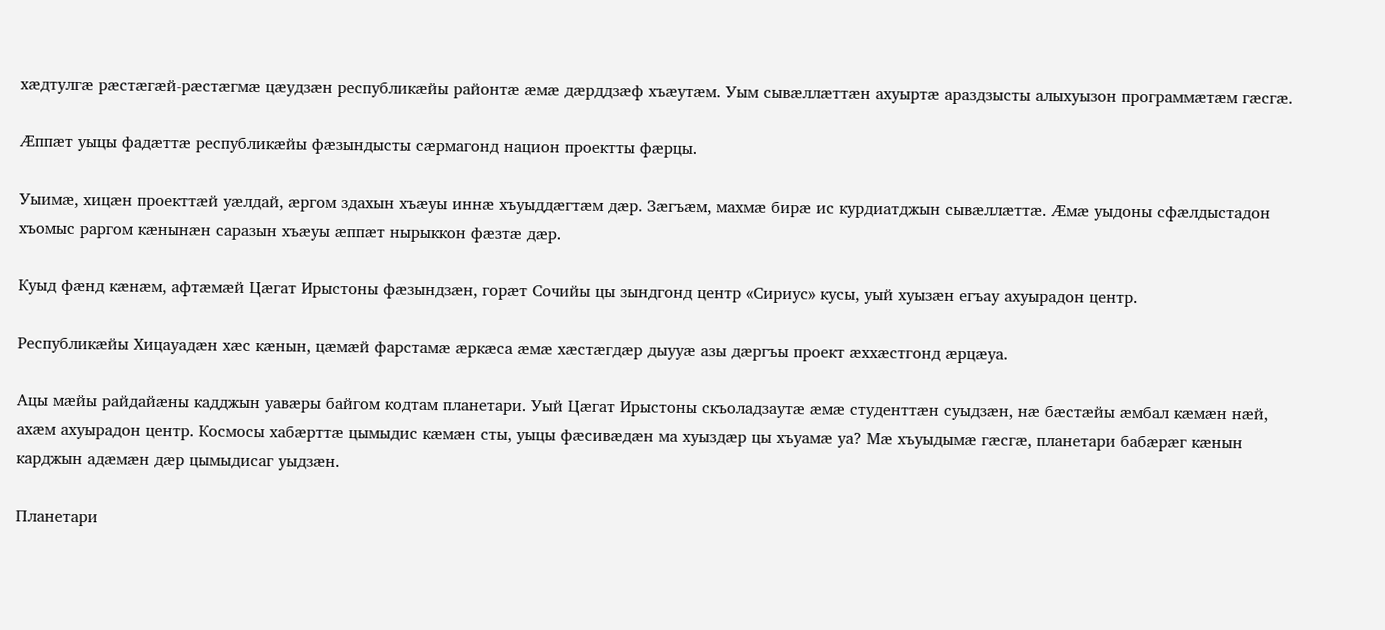хӕдтулгӕ рӕстӕгӕй-рӕстӕгмӕ цӕудзӕн республикӕйы районтӕ ӕмӕ дӕрддзӕф хъӕутӕм. Уым сывӕллӕттӕн ахуыртӕ араздзысты алыхуызон программӕтӕм гӕсгӕ.

Ӕппӕт уыцы фадӕттӕ республикӕйы фӕзындысты сӕрмагонд национ проектты фӕрцы.

Уыимӕ, хицӕн проекттӕй уӕлдай, ӕргом здахын хъӕуы иннӕ хъуыддӕгтӕм дӕр. Зӕгъӕм, махмӕ бирӕ ис курдиатджын сывӕллӕттӕ. Ӕмӕ уыдоны сфӕлдыстадон хъомыс раргом кӕнынӕн саразын хъӕуы ӕппӕт нырыккон фӕзтӕ дӕр.

Куыд фӕнд кӕнӕм, афтӕмӕй Цӕгат Ирыстоны фӕзындзӕн, горӕт Сочийы цы зындгонд центр «Сириус» кусы, уый хуызӕн егъау ахуырадон центр.

Республикӕйы Хицауадӕн хӕс кӕнын, цӕмӕй фарстамӕ ӕркӕса ӕмӕ хӕстӕгдӕр дыууӕ азы дӕргъы проект ӕххӕстгонд ӕрцӕуа.

Ацы мӕйы райдайӕны кадджын уавӕры байгом кодтам планетари. Уый Цӕгат Ирыстоны скъоладзаутӕ ӕмӕ студенттӕн суыдзӕн, нӕ бӕстӕйы ӕмбал кӕмӕн нӕй, ахӕм ахуырадон центр. Космосы хабӕрттӕ цымыдис кӕмӕн сты, уыцы фӕсивӕдӕн ма хуыздӕр цы хъуамӕ уа? Мӕ хъуыдымӕ гӕсгӕ, планетари бабӕрӕг кӕнын карджын адӕмӕн дӕр цымыдисаг уыдзӕн.

Планетари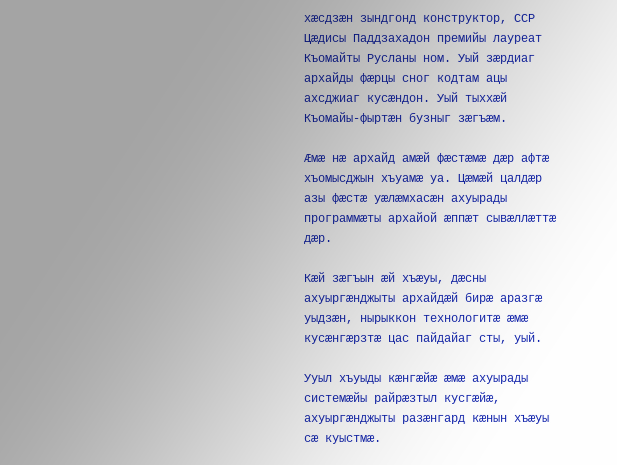хӕсдзӕн зындгонд конструктор, ССР Цӕдисы Паддзахадон премийы лауреат Къомайты Русланы ном. Уый зӕрдиаг архайды фӕрцы сног кодтам ацы ахсджиаг кусӕндон. Уый тыххӕй Къомайы-фыртӕн бузныг зӕгъӕм.

Ӕмӕ нӕ архайд амӕй фӕстӕмӕ дӕр афтӕ хъомысджын хъуамӕ уа. Цӕмӕй цалдӕр азы фӕстӕ уӕлӕмхасӕн ахуырады программӕты архайой ӕппӕт сывӕллӕттӕ дӕр.

Кӕй зӕгъын ӕй хъӕуы, дӕсны ахуыргӕнджыты архайдӕй бирӕ аразгӕ уыдзӕн, нырыккон технологитӕ ӕмӕ кусӕнгӕрзтӕ цас пайдайаг сты, уый.

Ууыл хъуыды кӕнгӕйӕ ӕмӕ ахуырады системӕйы райрӕзтыл кусгӕйӕ, ахуыргӕнджыты разӕнгард кӕнын хъӕуы сӕ куыстмӕ.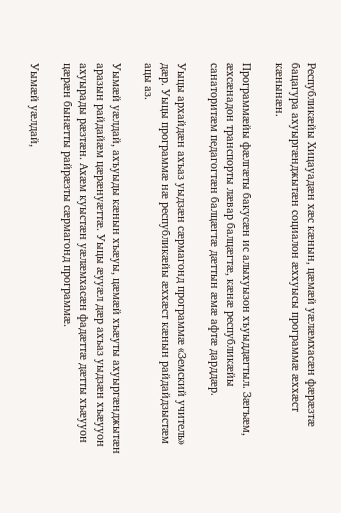Республикӕйы Хицауадӕн хӕс кӕнын, цӕмӕй уӕлӕмхасӕн фӕрӕзтӕ бацагура ахуыргӕнджытӕн социалон ӕххуысы программӕ ӕххӕст кӕнынӕн.

Программӕйы фӕлгӕты бакусӕн ис алыхуызон хъуыддӕгтыл. Зӕгъӕм, ӕхсӕнадон транспорты лӕвар балцӕгтӕ, кӕнӕ республикӕйы санаторитӕм педагогтӕн балцӕгтӕ дӕттын ӕмӕ афтӕ дарддӕр.

Уыцы архайдӕн ахъаз уыдзӕн сӕрмагонд программӕ «Земский учитель» дӕр. Уыцы программӕ нӕ республикӕйы ӕххӕст кӕнын райдайдзыстӕм ацы аз.

Уымӕй уӕлдай, ахъуыды кӕнын хъӕуы, цӕмӕй хъӕуты ахуыргӕнджытӕн аразын райдайӕм цӕрӕнуӕттӕ. Уыцы ӕууӕл дӕр ахъаз уыдзӕн хъӕууон ахуырады рӕзтӕн. Ахӕм куыстӕн уӕлӕмхасӕн фадӕттӕ дӕтты хъӕууон цӕрӕн бынӕтты райрӕзты сӕрмагонд программӕ.

Уымӕй уӕлдай,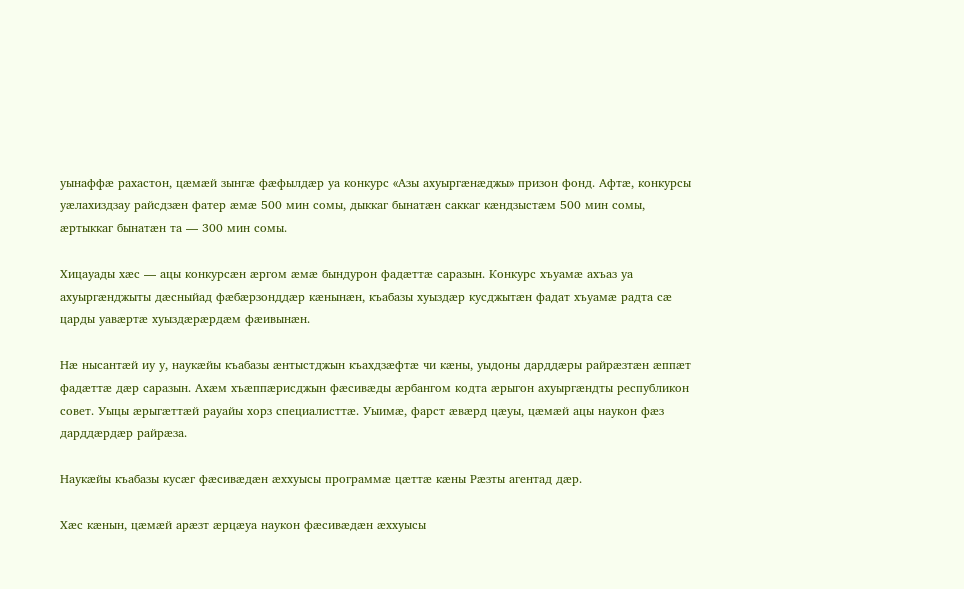уынаффӕ рахастон, цӕмӕй зынгӕ фӕфылдӕр уа конкурс «Азы ахуыргӕнӕджы» призон фонд. Афтӕ, конкурсы уӕлахиздзау райсдзӕн фатер ӕмӕ 500 мин сомы, дыккаг бынатӕн саккаг кӕндзыстӕм 500 мин сомы, ӕртыккаг бынатӕн та — 300 мин сомы.

Хицауады хӕс — ацы конкурсӕн ӕргом ӕмӕ бындурон фадӕттӕ саразын. Конкурс хъуамӕ ахъаз уа ахуыргӕнджыты дӕсныйад фӕбӕрзонддӕр кӕнынӕн, къабазы хуыздӕр кусджытӕн фадат хъуамӕ радта сӕ царды уавӕртӕ хуыздӕрӕрдӕм фӕивынӕн.

Нӕ нысантӕй иу у, наукӕйы къабазы ӕнтыстджын къахдзӕфтӕ чи кӕны, уыдоны дарддӕры райрӕзтӕн ӕппӕт фадӕттӕ дӕр саразын. Ахӕм хъӕппӕрисджын фӕсивӕды ӕрбангом кодта ӕрыгон ахуыргӕндты республикон совет. Уыцы ӕрыгӕттӕй рауайы хорз специалисттӕ. Уыимӕ, фарст ӕвӕрд цӕуы, цӕмӕй ацы наукон фӕз дарддӕрдӕр райрӕза.

Наукӕйы къабазы кусӕг фӕсивӕдӕн ӕххуысы программӕ цӕттӕ кӕны Рӕзты агентад дӕр.

Хӕс кӕнын, цӕмӕй арӕзт ӕрцӕуа наукон фӕсивӕдӕн ӕххуысы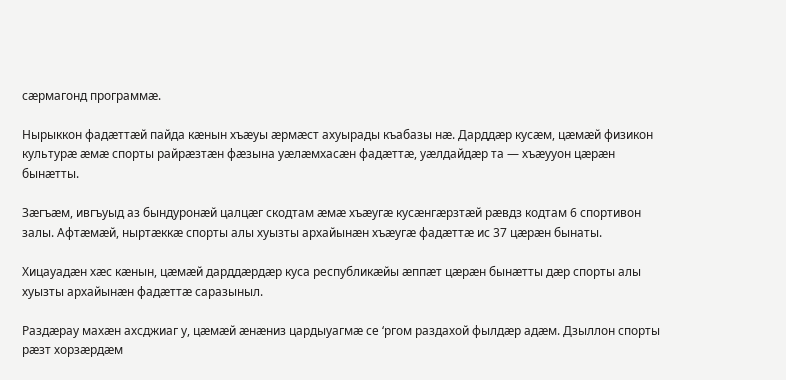сӕрмагонд программӕ.

Нырыккон фадӕттӕй пайда кӕнын хъӕуы ӕрмӕст ахуырады къабазы нӕ. Дарддӕр кусӕм, цӕмӕй физикон культурӕ ӕмӕ спорты райрӕзтӕн фӕзына уӕлӕмхасӕн фадӕттӕ, уӕлдайдӕр та — хъӕууон цӕрӕн бынӕтты.

Зӕгъӕм, ивгъуыд аз бындуронӕй цалцӕг скодтам ӕмӕ хъӕугӕ кусӕнгӕрзтӕй рӕвдз кодтам 6 спортивон залы. Афтӕмӕй, ныртӕккӕ спорты алы хуызты архайынӕн хъӕугӕ фадӕттӕ ис 37 цӕрӕн бынаты.

Хицауадӕн хӕс кӕнын, цӕмӕй дарддӕрдӕр куса республикӕйы ӕппӕт цӕрӕн бынӕтты дӕр спорты алы хуызты архайынӕн фадӕттӕ саразыныл.

Раздӕрау махӕн ахсджиаг у, цӕмӕй ӕнӕниз цардыуагмӕ се ‘ргом раздахой фылдӕр адӕм. Дзыллон спорты рӕзт хорзӕрдӕм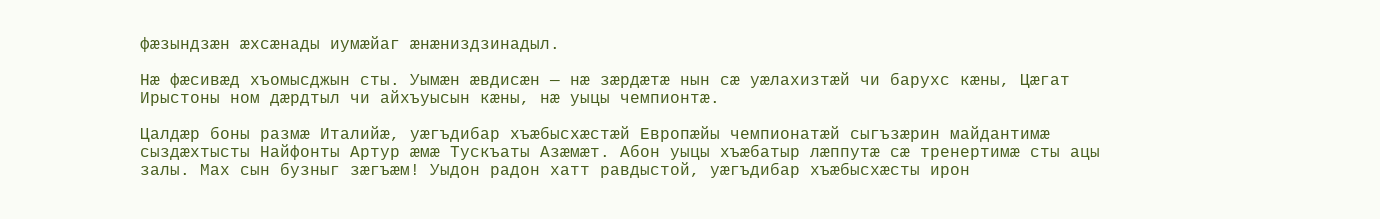фӕзындзӕн ӕхсӕнады иумӕйаг ӕнӕниздзинадыл.

Нӕ фӕсивӕд хъомысджын сты. Уымӕн ӕвдисӕн — нӕ зӕрдӕтӕ нын сӕ уӕлахизтӕй чи барухс кӕны, Цӕгат Ирыстоны ном дӕрдтыл чи айхъуысын кӕны, нӕ уыцы чемпионтӕ.

Цалдӕр боны размӕ Италийӕ, уӕгъдибар хъӕбысхӕстӕй Европӕйы чемпионатӕй сыгъзӕрин майдантимӕ сыздӕхтысты Найфонты Артур ӕмӕ Тускъаты Азӕмӕт. Абон уыцы хъӕбатыр лӕппутӕ сӕ тренертимӕ сты ацы залы. Мах сын бузныг зӕгъӕм! Уыдон радон хатт равдыстой, уӕгъдибар хъӕбысхӕсты ирон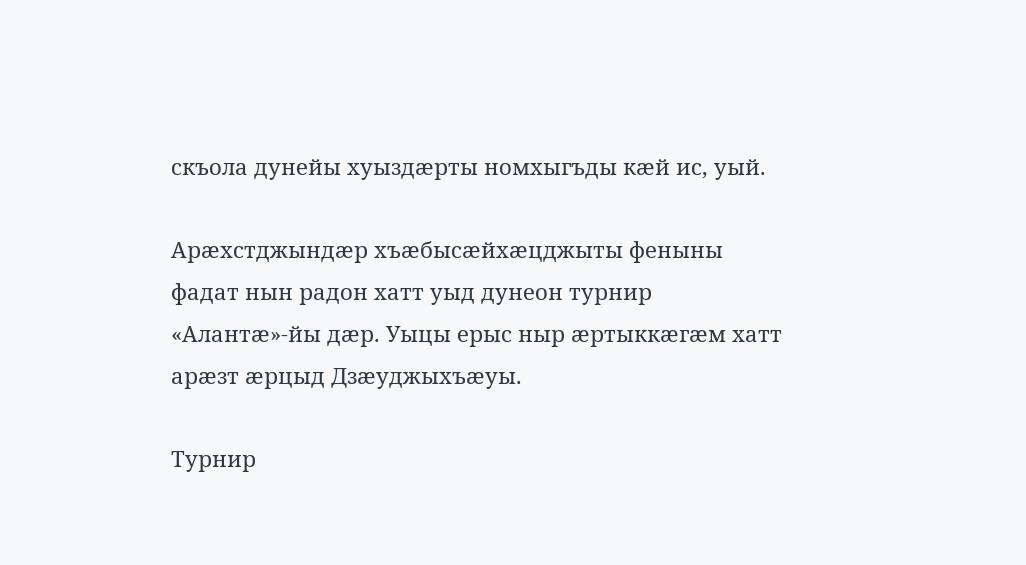скъола дунейы хуыздӕрты номхыгъды кӕй ис, уый.

Арӕхстджындӕр хъӕбысӕйхӕцджыты феныны фадат нын радон хатт уыд дунеон турнир «Алантӕ»-йы дӕр. Уыцы ерыс ныр ӕртыккӕгӕм хатт арӕзт ӕрцыд Дзӕуджыхъӕуы.

Турнир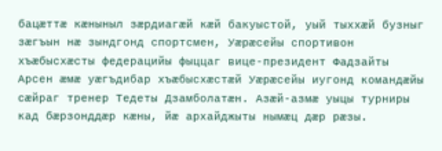бацӕттӕ кӕныныл зӕрдиагӕй кӕй бакуыстой, уый тыххӕй бузныг зӕгъын нӕ зындгонд спортсмен, Уӕрӕсейы спортивон хъӕбысхӕсты федерацийы фыццаг вице-президент Фадзайты Арсен ӕмӕ уӕгъдибар хъӕбысхӕстӕй Уӕрӕсейы иугонд командӕйы сӕйраг тренер Тедеты Дзамболатӕн. Азӕй-азмӕ уыцы турниры кад бӕрзонддӕр кӕны, йӕ архайджыты нымӕц дӕр рӕзы.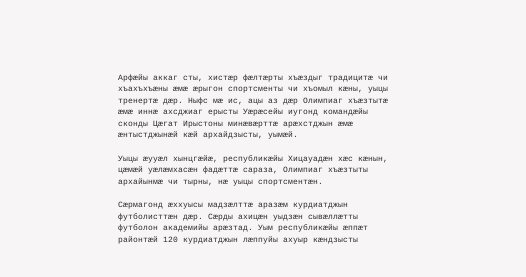Арфӕйы аккаг сты, хистӕр фӕлтӕрты хъӕздыг традицитӕ чи хъахъхъӕны ӕмӕ ӕрыгон спортсменты чи хъомыл кӕны, уыцы тренертӕ дӕр. Ныфс мӕ ис, ацы аз дӕр Олимпиаг хъӕзтытӕ ӕмӕ иннӕ ахсджиаг ерысты Уӕрӕсейы иугонд командӕйы сконды Цӕгат Ирыстоны минӕвӕрттӕ арӕхстджын ӕмӕ ӕнтыстджынӕй кӕй архайдзысты, уымӕй.

Уыцы ӕууӕл хынцгӕйӕ, республикӕйы Хицауадӕн хӕс кӕнын, цӕмӕй уӕлӕмхасӕн фадӕттӕ сараза, Олимпиаг хъӕзтыты архайынмӕ чи тырны, нӕ уыцы спортсментӕн.

Сӕрмагонд ӕххуысы мадзӕлттӕ аразӕм курдиатджын футболисттӕн дӕр. Сӕрды ахицӕн уыдзӕн сывӕллӕтты футболон академийы арӕзтад. Уым республикӕйы ӕппӕт районтӕй 120 курдиатджын лӕппуйы ахуыр кӕндзысты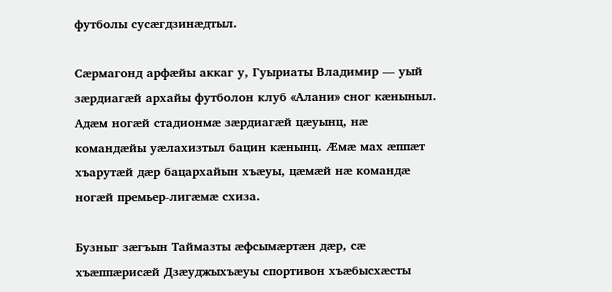футболы сусӕгдзинӕдтыл.

Сӕрмагонд арфӕйы аккаг у, Гуыриаты Владимир — уый зӕрдиагӕй архайы футболон клуб «Алани» сног кӕныныл. Адӕм ногӕй стадионмӕ зӕрдиагӕй цӕуынц, нӕ командӕйы уӕлахизтыл бацин кӕнынц. Ӕмӕ мах ӕппӕт хъарутӕй дӕр бацархайын хъӕуы, цӕмӕй нӕ командӕ ногӕй премьер-лигӕмӕ схиза.

Бузныг зӕгъын Таймазты ӕфсымӕртӕн дӕр, сӕ хъӕппӕрисӕй Дзӕуджыхъӕуы спортивон хъӕбысхӕсты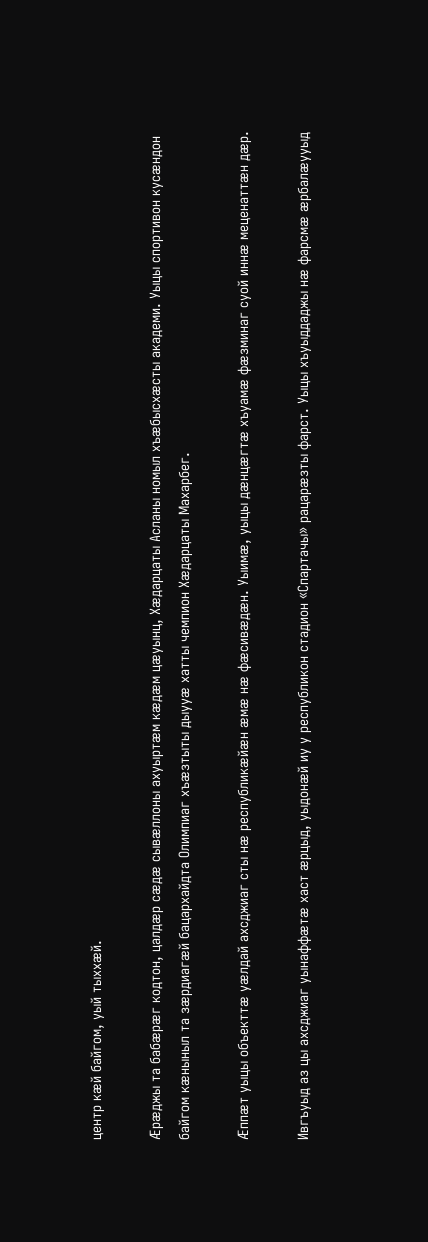центр кӕй байгом, уый тыххӕй.

Ӕрӕджы та бабӕрӕг кодтон, цалдӕр сӕдӕ сывӕллоны ахуыртӕм кӕдӕм цӕуынц, Хӕдарцаты Асланы номыл хъӕбысхӕсты академи. Уыцы спортивон кусӕндон байгом кӕныныл та зӕрдиагӕй бацархайдта Олимпиаг хъӕзтыты дыууӕ хатты чемпион Хӕдарцаты Махарбег.

Ӕппӕт уыцы объекттӕ уӕлдай ахсджиаг сты нӕ республикӕйӕн ӕмӕ нӕ фӕсивӕдӕн. Уыимӕ, уыцы дӕнцӕгтӕ хъуамӕ фӕзминаг суой иннӕ меценаттӕн дӕр.

Ивгъуыд аз цы ахсджиаг уынаффӕтӕ хаст ӕрцыд, уыдонӕй иу у республикон стадион «Спартачы» рацарӕзты фарст. Уыцы хъуыддаджы нӕ фарсмӕ ӕрбалӕууыд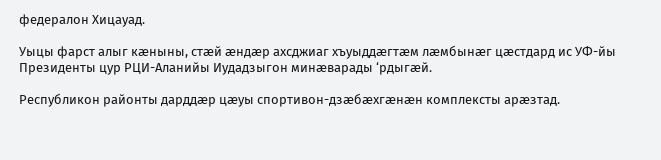федералон Хицауад.

Уыцы фарст алыг кӕныны, стӕй ӕндӕр ахсджиаг хъуыддӕгтӕм лӕмбынӕг цӕстдард ис УФ-йы Президенты цур РЦИ-Аланийы Иудадзыгон минӕварады ‘рдыгӕй.

Республикон районты дарддӕр цӕуы спортивон-дзӕбӕхгӕнӕн комплексты арӕзтад.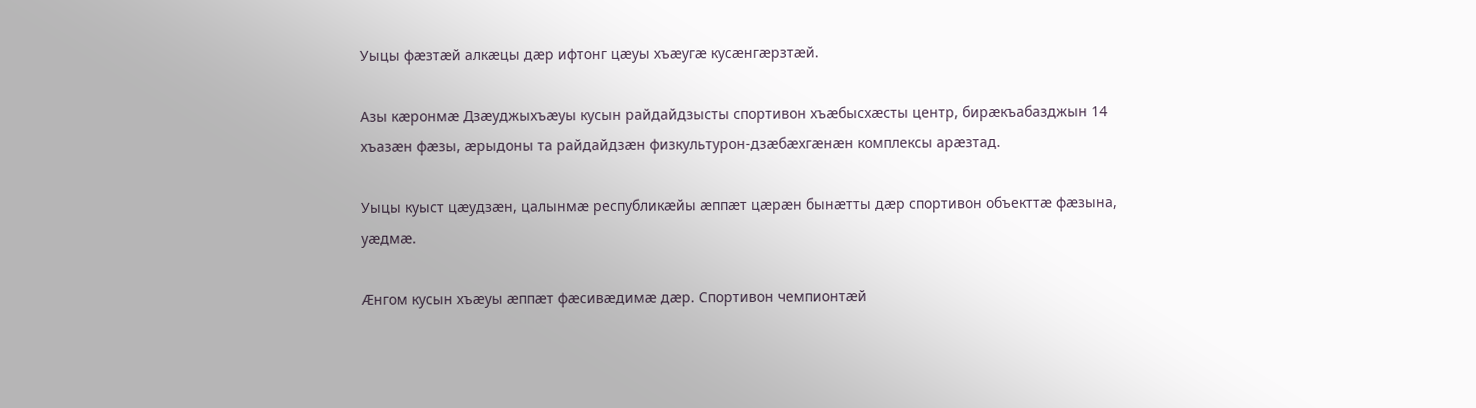Уыцы фӕзтӕй алкӕцы дӕр ифтонг цӕуы хъӕугӕ кусӕнгӕрзтӕй.

Азы кӕронмӕ Дзӕуджыхъӕуы кусын райдайдзысты спортивон хъӕбысхӕсты центр, бирӕкъабазджын 14 хъазӕн фӕзы, ӕрыдоны та райдайдзӕн физкультурон-дзӕбӕхгӕнӕн комплексы арӕзтад.

Уыцы куыст цӕудзӕн, цалынмӕ республикӕйы ӕппӕт цӕрӕн бынӕтты дӕр спортивон объекттӕ фӕзына, уӕдмӕ.

Ӕнгом кусын хъӕуы ӕппӕт фӕсивӕдимӕ дӕр. Спортивон чемпионтӕй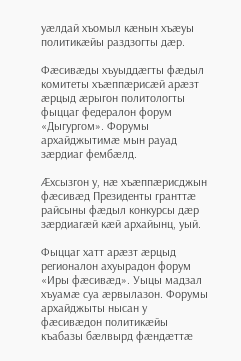уӕлдай хъомыл кӕнын хъӕуы политикӕйы раздзогты дӕр.

Фӕсивӕды хъуыддӕгты фӕдыл комитеты хъӕппӕрисӕй арӕзт ӕрцыд ӕрыгон политологты фыццаг федералон форум «Дыгургом». Форумы архайджытимӕ мын рауад зӕрдиаг фембӕлд.

Ӕхсызгон у, нӕ хъӕппӕрисджын фӕсивӕд Президенты гранттӕ райсыны фӕдыл конкурсы дӕр зӕрдиагӕй кӕй архайынц, уый.

Фыццаг хатт арӕзт ӕрцыд регионалон ахуырадон форум «Иры фӕсивӕд». Уыцы мадзал хъуамӕ суа ӕрвылазон. Форумы архайджыты нысан у фӕсивӕдон политикӕйы къабазы бӕлвырд фӕндӕттӕ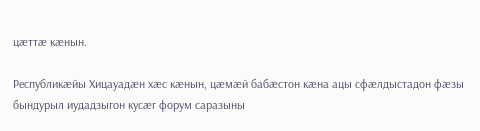цӕттӕ кӕнын.

Республикӕйы Хицауадӕн хӕс кӕнын, цӕмӕй бабӕстон кӕна ацы сфӕлдыстадон фӕзы бындурыл иудадзыгон кусӕг форум саразыны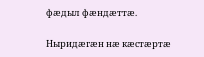фӕдыл фӕндӕттӕ.

Ныридӕгӕн нӕ кӕстӕртӕ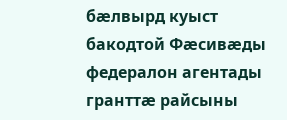бӕлвырд куыст бакодтой Фӕсивӕды федералон агентады гранттӕ райсыны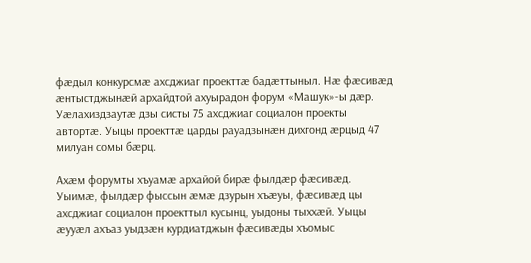фӕдыл конкурсмӕ ахсджиаг проекттӕ бадӕттыныл. Нӕ фӕсивӕд ӕнтыстджынӕй архайдтой ахуырадон форум «Машук»-ы дӕр. Уӕлахиздзаутӕ дзы систы 75 ахсджиаг социалон проекты автортӕ. Уыцы проекттӕ царды рауадзынӕн дихгонд ӕрцыд 47 милуан сомы бӕрц.

Ахӕм форумты хъуамӕ архайой бирӕ фылдӕр фӕсивӕд. Уыимӕ, фылдӕр фыссын ӕмӕ дзурын хъӕуы, фӕсивӕд цы ахсджиаг социалон проекттыл кусынц, уыдоны тыххӕй. Уыцы ӕууӕл ахъаз уыдзӕн курдиатджын фӕсивӕды хъомыс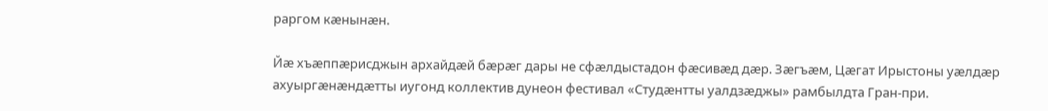раргом кӕнынӕн.

Йӕ хъӕппӕрисджын архайдӕй бӕрӕг дары не сфӕлдыстадон фӕсивӕд дӕр. Зӕгъӕм, Цӕгат Ирыстоны уӕлдӕр ахуыргӕнӕндӕтты иугонд коллектив дунеон фестивал «Студӕнтты уалдзӕджы» рамбылдта Гран-при.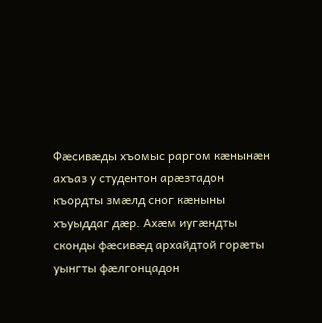Фӕсивӕды хъомыс раргом кӕнынӕн ахъаз у студентон арӕзтадон къордты змӕлд сног кӕныны хъуыддаг дӕр. Ахӕм иугӕндты сконды фӕсивӕд архайдтой горӕты уынгты фӕлгонцадон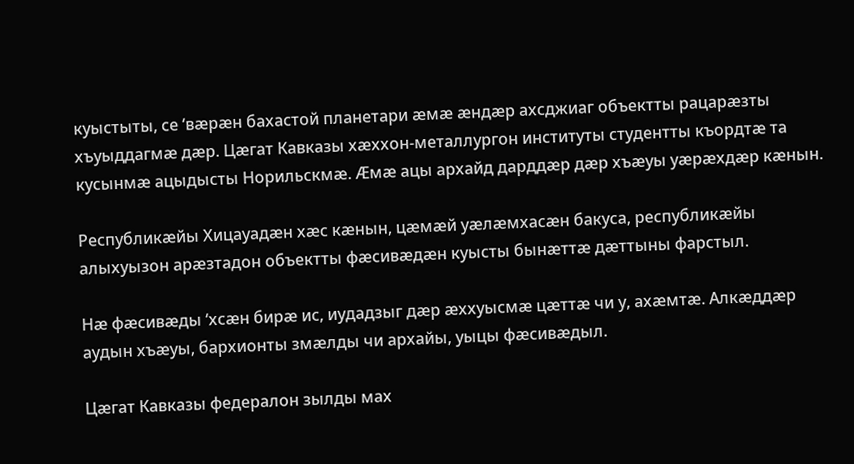куыстыты, се ‘вӕрӕн бахастой планетари ӕмӕ ӕндӕр ахсджиаг объектты рацарӕзты хъуыддагмӕ дӕр. Цӕгат Кавказы хӕххон-металлургон институты студентты къордтӕ та кусынмӕ ацыдысты Норильскмӕ. Ӕмӕ ацы архайд дарддӕр дӕр хъӕуы уӕрӕхдӕр кӕнын.

Республикӕйы Хицауадӕн хӕс кӕнын, цӕмӕй уӕлӕмхасӕн бакуса, республикӕйы алыхуызон арӕзтадон объектты фӕсивӕдӕн куысты бынӕттӕ дӕттыны фарстыл.

Нӕ фӕсивӕды ‘хсӕн бирӕ ис, иудадзыг дӕр ӕххуысмӕ цӕттӕ чи у, ахӕмтӕ. Алкӕддӕр аудын хъӕуы, бархионты змӕлды чи архайы, уыцы фӕсивӕдыл.

Цӕгат Кавказы федералон зылды мах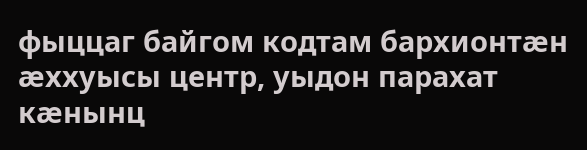фыццаг байгом кодтам бархионтӕн ӕххуысы центр, уыдон парахат кӕнынц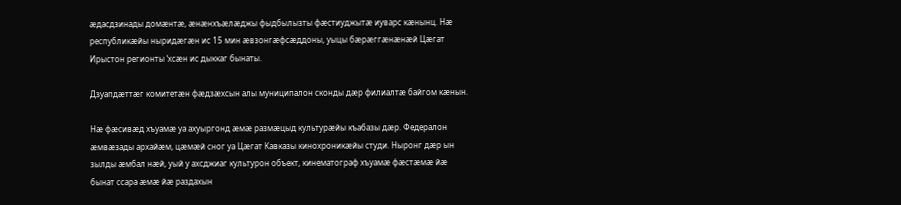ӕдасдзинады домӕнтӕ, ӕнӕнхъӕлӕджы фыдбылызты фӕстиуджытӕ иуварс кӕнынц. Нӕ республикӕйы ныридӕгӕн ис 15 мин ӕвзонгӕфсӕддоны, уыцы бӕрӕггӕнӕнӕй Цӕгат Ирыстон регионты ‘хсӕн ис дыккаг бынаты.

Дзуапдӕттӕг комитетӕн фӕдзӕхсын алы муниципалон сконды дӕр филиалтӕ байгом кӕнын.

Нӕ фӕсивӕд хъуамӕ уа ахуыргонд ӕмӕ размӕцыд культурӕйы къабазы дӕр. Федералон ӕмвӕзады архайӕм, цӕмӕй сног уа Цӕгат Кавказы кинохроникӕйы студи. Ныронг дӕр ын зылды ӕмбал нӕй, уый у ахсджиаг культурон объект, кинематограф хъуамӕ фӕстӕмӕ йӕ бынат ссара ӕмӕ йӕ раздахын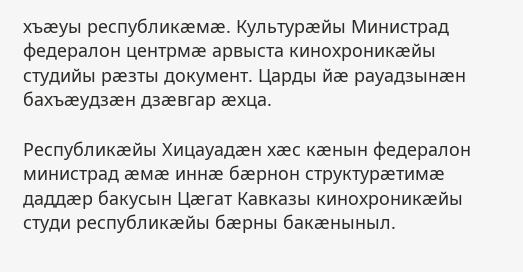хъӕуы республикӕмӕ. Культурӕйы Министрад федералон центрмӕ арвыста кинохроникӕйы студийы рӕзты документ. Царды йӕ рауадзынӕн бахъӕудзӕн дзӕвгар ӕхца.

Республикӕйы Хицауадӕн хӕс кӕнын федералон министрад ӕмӕ иннӕ бӕрнон структурӕтимӕ даддӕр бакусын Цӕгат Кавказы кинохроникӕйы студи республикӕйы бӕрны бакӕныныл.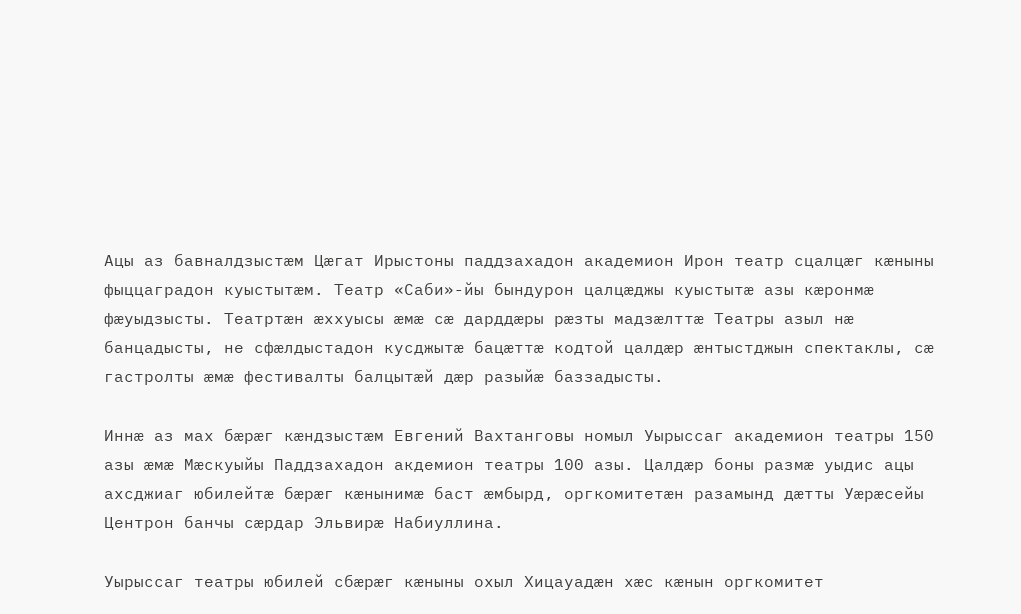Ацы аз бавналдзыстӕм Цӕгат Ирыстоны паддзахадон академион Ирон театр сцалцӕг кӕныны фыццаградон куыстытӕм. Театр «Саби»-йы бындурон цалцӕджы куыстытӕ азы кӕронмӕ фӕуыдзысты. Театртӕн ӕххуысы ӕмӕ сӕ дарддӕры рӕзты мадзӕлттӕ Театры азыл нӕ банцадысты, не сфӕлдыстадон кусджытӕ бацӕттӕ кодтой цалдӕр ӕнтыстджын спектаклы, сӕ гастролты ӕмӕ фестивалты балцытӕй дӕр разыйӕ баззадысты.

Иннӕ аз мах бӕрӕг кӕндзыстӕм Евгений Вахтанговы номыл Уырыссаг академион театры 150 азы ӕмӕ Мӕскуыйы Паддзахадон акдемион театры 100 азы. Цалдӕр боны размӕ уыдис ацы ахсджиаг юбилейтӕ бӕрӕг кӕнынимӕ баст ӕмбырд, оргкомитетӕн разамынд дӕтты Уӕрӕсейы Центрон банчы сӕрдар Эльвирӕ Набиуллина.

Уырыссаг театры юбилей сбӕрӕг кӕныны охыл Хицауадӕн хӕс кӕнын оргкомитет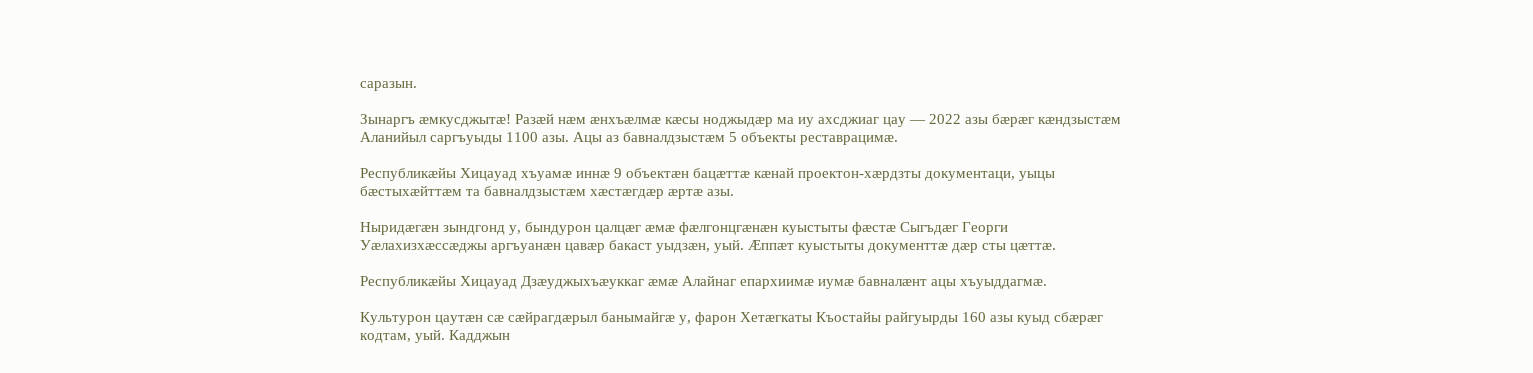саразын.

Зынаргъ ӕмкусджытӕ! Разӕй нӕм ӕнхъӕлмӕ кӕсы ноджыдӕр ма иу ахсджиаг цау — 2022 азы бӕрӕг кӕндзыстӕм Аланийыл саргъуыды 1100 азы. Ацы аз бавналдзыстӕм 5 объекты реставрацимӕ.

Республикӕйы Хицауад хъуамӕ иннӕ 9 объектӕн бацӕттӕ кӕнай проектон-хӕрдзты документаци, уыцы бӕстыхӕйттӕм та бавналдзыстӕм хӕстӕгдӕр ӕртӕ азы.

Ныридӕгӕн зындгонд у, бындурон цалцӕг ӕмӕ фӕлгонцгӕнӕн куыстыты фӕстӕ Сыгъдӕг Георги Уӕлахизхӕссӕджы аргъуанӕн цавӕр бакаст уыдзӕн, уый. Ӕппӕт куыстыты документтӕ дӕр сты цӕттӕ.

Республикӕйы Хицауад Дзӕуджыхъӕуккаг ӕмӕ Алайнаг епархиимӕ иумӕ бавналӕнт ацы хъуыддагмӕ.

Культурон цаутӕн сӕ сӕйрагдӕрыл банымайгӕ у, фарон Хетӕгкаты Къостайы райгуырды 160 азы куыд сбӕрӕг кодтам, уый. Кадджын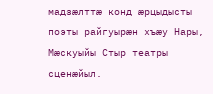мадзӕлттӕ конд ӕрцыдысты поэты райгуырӕн хъӕу Нары, Мӕскуыйы Стыр театры сценӕйыл.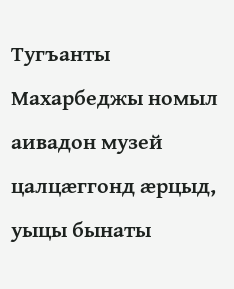Тугъанты Махарбеджы номыл аивадон музей цалцӕггонд ӕрцыд, уыцы бынаты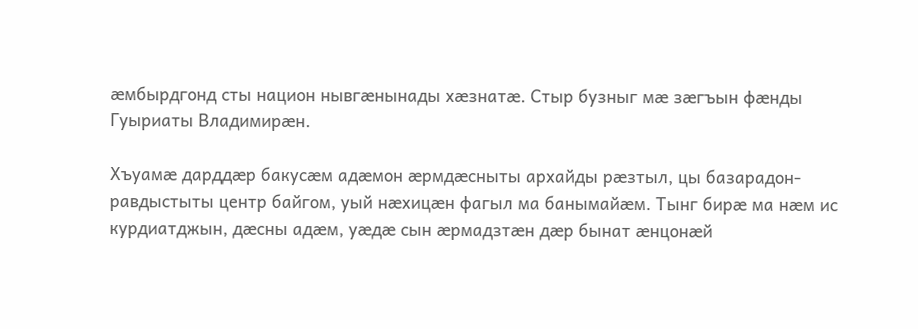ӕмбырдгонд сты национ нывгӕнынады хӕзнатӕ. Стыр бузныг мӕ зӕгъын фӕнды Гуыриаты Владимирӕн.

Хъуамӕ дарддӕр бакусӕм адӕмон ӕрмдӕсныты архайды рӕзтыл, цы базарадон-равдыстыты центр байгом, уый нӕхицӕн фагыл ма банымайӕм. Тынг бирӕ ма нӕм ис курдиатджын, дӕсны адӕм, уӕдӕ сын ӕрмадзтӕн дӕр бынат ӕнцонӕй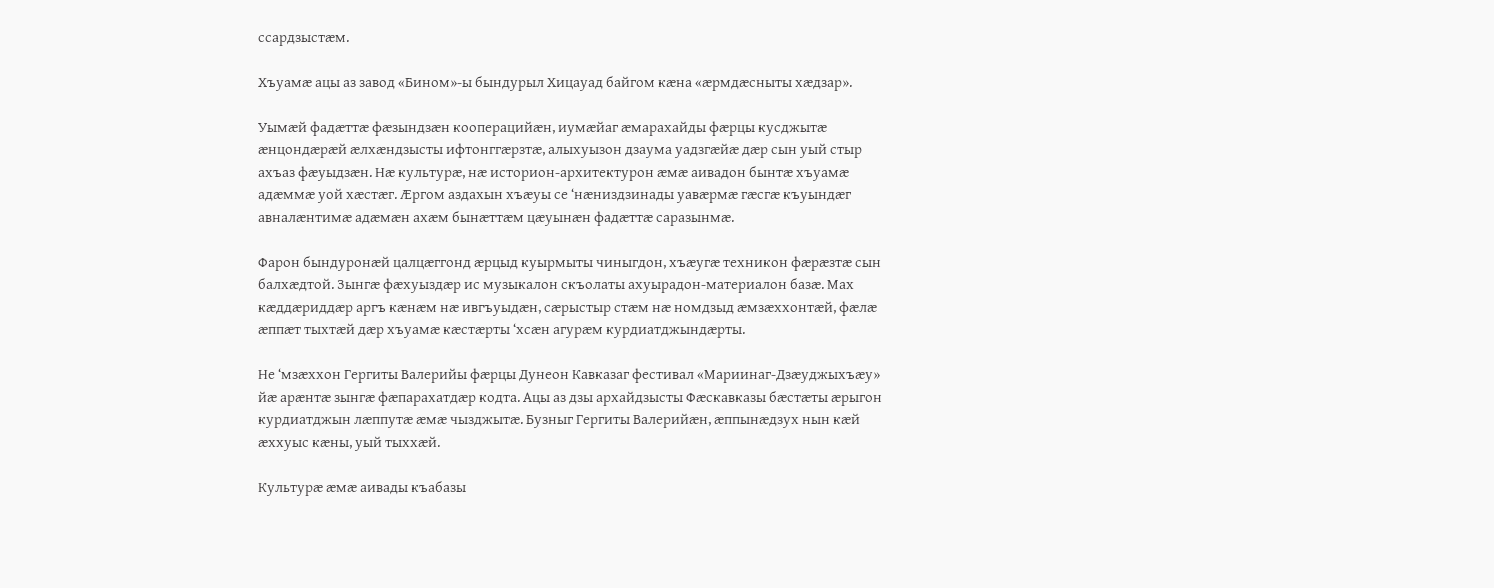ссардзыстӕм.

Хъуамӕ ацы аз завод «Бином»-ы бындурыл Хицауад байгом кӕна «ӕрмдӕсныты хӕдзар».

Уымӕй фадӕттӕ фӕзындзӕн кооперацийӕн, иумӕйаг ӕмарахайды фӕрцы кусджытӕ ӕнцондӕрӕй ӕлхӕндзысты ифтонггӕрзтӕ, алыхуызон дзаума уадзгӕйӕ дӕр сын уый стыр ахъаз фӕуыдзӕн. Нӕ культурӕ, нӕ историон-архитектурон ӕмӕ аивадон бынтӕ хъуамӕ адӕммӕ уой хӕстӕг. Ӕргом аздахын хъӕуы се ‘нӕниздзинады уавӕрмӕ гӕсгӕ къуындӕг авналӕнтимӕ адӕмӕн ахӕм бынӕттӕм цӕуынӕн фадӕттӕ саразынмӕ.

Фарон бындуронӕй цалцӕггонд ӕрцыд куырмыты чиныгдон, хъӕугӕ техникон фӕрӕзтӕ сын балхӕдтой. Зынгӕ фӕхуыздӕр ис музыкалон скъолаты ахуырадон-материалон базӕ. Мах кӕддӕриддӕр аргъ кӕнӕм нӕ ивгъуыдӕн, сӕрыстыр стӕм нӕ номдзыд ӕмзӕххонтӕй, фӕлӕ ӕппӕт тыхтӕй дӕр хъуамӕ кӕстӕрты ‘хсӕн агурӕм курдиатджындӕрты.

Не ‘мзӕххон Гергиты Валерийы фӕрцы Дунеон Кавказаг фестивал «Мариинаг-Дзӕуджыхъӕу» йӕ арӕнтӕ зынгӕ фӕпарахатдӕр кодта. Ацы аз дзы архайдзысты Фӕскавказы бӕстӕты ӕрыгон курдиатджын лӕппутӕ ӕмӕ чызджытӕ. Бузныг Гергиты Валерийӕн, ӕппынӕдзух нын кӕй ӕххуыс кӕны, уый тыххӕй.

Культурӕ ӕмӕ аивады къабазы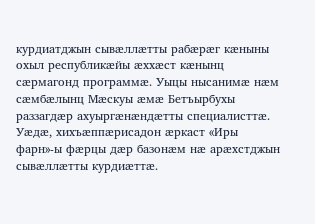курдиатджын сывӕллӕтты рабӕрӕг кӕныны охыл республикӕйы ӕххӕст кӕнынц сӕрмагонд программӕ. Уыцы нысанимӕ нӕм сӕмбӕлынц Мӕскуы ӕмӕ Бетъырбухы раззагдӕр ахуыргӕнӕндӕтты специалисттӕ. Уӕдӕ, хихъӕппӕрисадон ӕркаст «Иры фарн»-ы фӕрцы дӕр базонӕм нӕ арӕхстджын сывӕллӕтты курдиӕттӕ.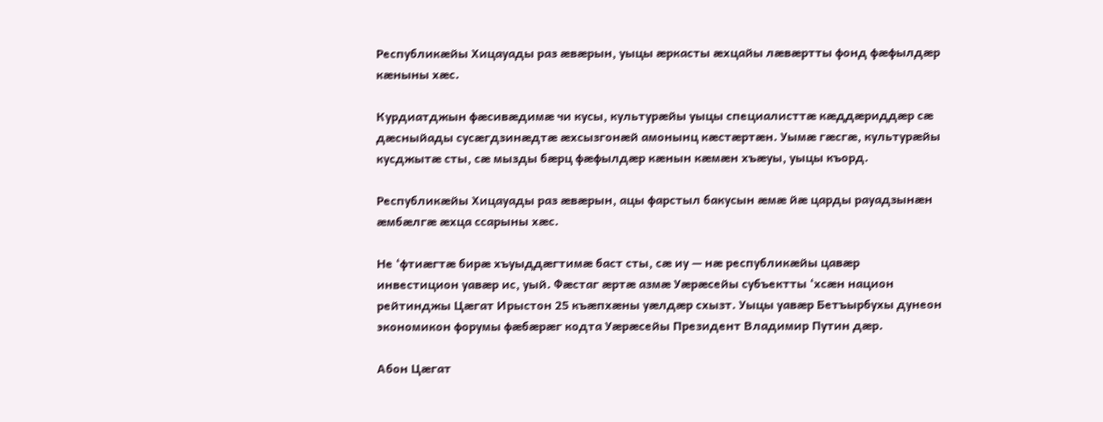Республикӕйы Хицауады раз ӕвӕрын, уыцы ӕркасты ӕхцайы лӕвӕртты фонд фӕфылдӕр кӕныны хӕс.

Курдиатджын фӕсивӕдимӕ чи кусы, культурӕйы уыцы специалисттӕ кӕддӕриддӕр сӕ дӕсныйады сусӕгдзинӕдтӕ ӕхсызгонӕй амонынц кӕстӕртӕн. Уымӕ гӕсгӕ, культурӕйы кусджытӕ сты, сӕ мызды бӕрц фӕфылдӕр кӕнын кӕмӕн хъӕуы, уыцы къорд.

Республикӕйы Хицауады раз ӕвӕрын, ацы фарстыл бакусын ӕмӕ йӕ царды рауадзынӕн ӕмбӕлгӕ ӕхца ссарыны хӕс.

Не ‘фтиӕгтӕ бирӕ хъуыддӕгтимӕ баст сты, сӕ иу — нӕ республикӕйы цавӕр инвестицион уавӕр ис, уый. Фӕстаг ӕртӕ азмӕ Уӕрӕсейы субъектты ‘хсӕн национ рейтинджы Цӕгат Ирыстон 25 къӕпхӕны уӕлдӕр схызт. Уыцы уавӕр Бетъырбухы дунеон экономикон форумы фӕбӕрӕг кодта Уӕрӕсейы Президент Владимир Путин дӕр.

Абон Цӕгат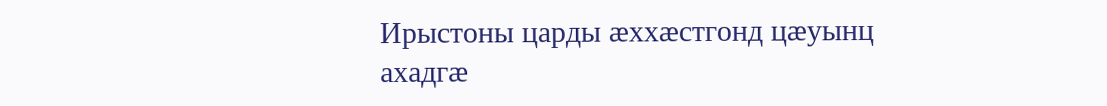Ирыстоны царды ӕххӕстгонд цӕуынц ахадгӕ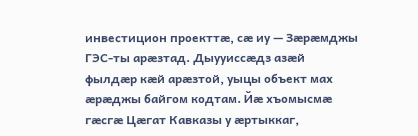инвестицион проекттӕ, сӕ иу — Зӕрӕмджы ГЭС-ты арӕзтад. Дыууиссӕдз азӕй фылдӕр кӕй арӕзтой, уыцы объект мах ӕрӕджы байгом кодтам. Йӕ хъомысмӕ гӕсгӕ Цӕгат Кавказы у ӕртыккаг,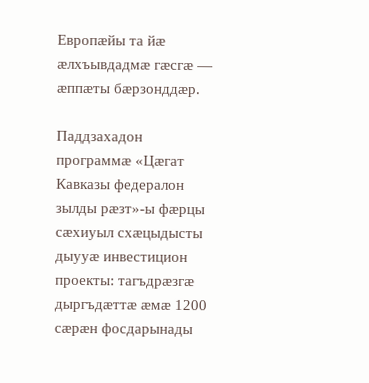Европӕйы та йӕ ӕлхъывдадмӕ гӕсгӕ — ӕппӕты бӕрзонддӕр.

Паддзахадон программӕ «Цӕгат Кавказы федералон зылды рӕзт»-ы фӕрцы сӕхиуыл схӕцыдысты дыууӕ инвестицион проекты: тагъдрӕзгӕ дыргъдӕттӕ ӕмӕ 1200 сӕрӕн фосдарынады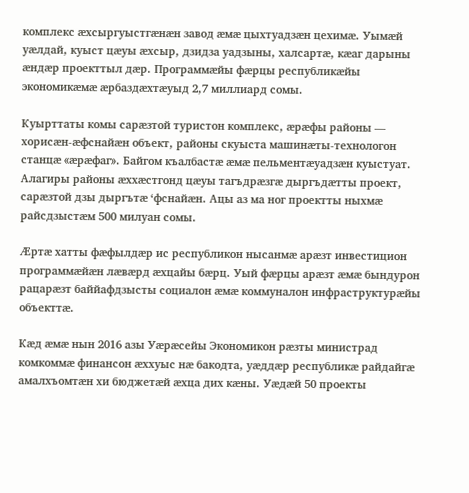комплекс ӕхсыргуыстгӕнӕн завод ӕмӕ цыхтуадзӕн цехимӕ. Уымӕй уӕлдай, куыст цӕуы ӕхсыр, дзидза уадзыны, халсартӕ, кӕаг дарыны ӕндӕр проекттыл дӕр. Программӕйы фӕрцы республикӕйы экономикӕмӕ ӕрбаздӕхтӕуыд 2,7 миллиард сомы.

Куырттаты комы сарӕзтой туристон комплекс, ӕрӕфы районы — хорисӕн-ӕфснайӕн объект, районы скуыста машинӕты-технологон станцӕ «ӕрӕфаг». Байгом къалбастӕ ӕмӕ пельментӕуадзӕн куыстуат. Алагиры районы ӕххӕстгонд цӕуы тагъдрӕзгӕ дыргъдӕтты проект, сарӕзтой дзы дыргътӕ ‘фснайӕн. Ацы аз ма ног проектты ныхмӕ райсдзыстӕм 500 милуан сомы.

Ӕртӕ хатты фӕфылдӕр ис республикон нысанмӕ арӕзт инвестицион программӕйӕн лӕвӕрд ӕхцайы бӕрц. Уый фӕрцы арӕзт ӕмӕ бындурон рацарӕзт баййафдзысты социалон ӕмӕ коммуналон инфраструктурӕйы объекттӕ.

Кӕд ӕмӕ нын 2016 азы Уӕрӕсейы Экономикон рӕзты министрад комкоммӕ финансон ӕххуыс нӕ бакодта, уӕддӕр республикӕ райдайгӕ амалхъомтӕн хи бюджетӕй ӕхца дих кӕны. Уӕдӕй 50 проекты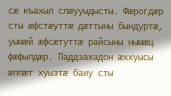сӕ къахыл слӕууыдысты. Фӕрогдӕр сты ӕфстӕуттӕ дӕттыны бындуртӕ, уымӕй ӕфсӕтуттӕ райсыны нымӕц фӕфылдӕр. Паддзахадон ӕххуысы ӕппӕт хуызтӕ баиу сты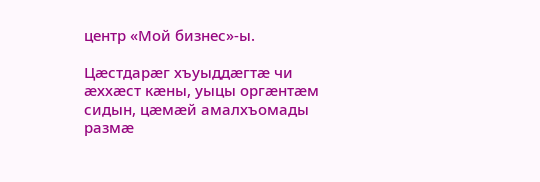центр «Мой бизнес»-ы.

Цӕстдарӕг хъуыддӕгтӕ чи ӕххӕст кӕны, уыцы оргӕнтӕм сидын, цӕмӕй амалхъомады размӕ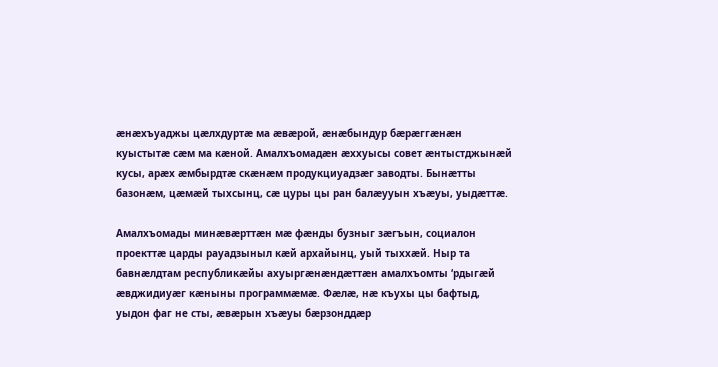ӕнӕхъуаджы цӕлхдуртӕ ма ӕвӕрой, ӕнӕбындур бӕрӕггӕнӕн куыстытӕ сӕм ма кӕной. Амалхъомадӕн ӕххуысы совет ӕнтыстджынӕй кусы, арӕх ӕмбырдтӕ скӕнӕм продукциуадзӕг заводты. Бынӕтты базонӕм, цӕмӕй тыхсынц, сӕ цуры цы ран балӕууын хъӕуы, уыдӕттӕ.

Амалхъомады минӕвӕрттӕн мӕ фӕнды бузныг зӕгъын, социалон проекттӕ царды рауадзыныл кӕй архайынц, уый тыххӕй. Ныр та бавнӕлдтам республикӕйы ахуыргӕнӕндӕттӕн амалхъомты ‘рдыгӕй ӕвджидиуӕг кӕныны программӕмӕ. Фӕлӕ, нӕ къухы цы бафтыд, уыдон фаг не сты, ӕвӕрын хъӕуы бӕрзонддӕр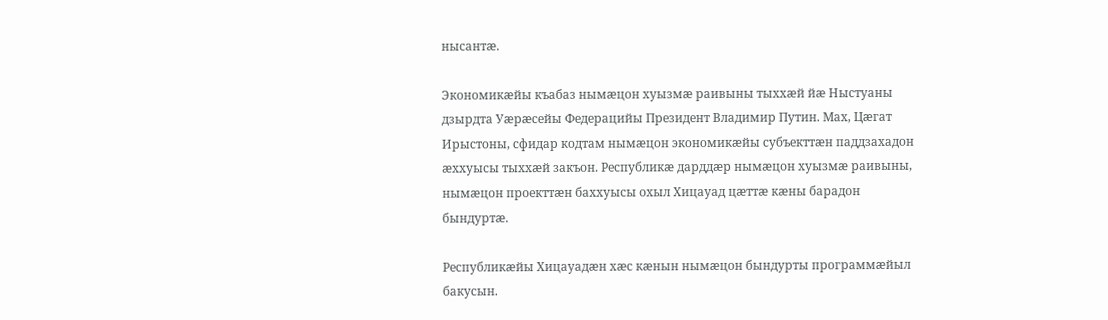нысантӕ.

Экономикӕйы къабаз нымӕцон хуызмӕ раивыны тыххӕй йӕ Ныстуаны дзырдта Уӕрӕсейы Федерацийы Президент Владимир Путин. Мах, Цӕгат Ирыстоны, сфидар кодтам нымӕцон экономикӕйы субъекттӕн паддзахадон ӕххуысы тыххӕй закъон. Республикӕ дарддӕр нымӕцон хуызмӕ раивыны, нымӕцон проекттӕн баххуысы охыл Хицауад цӕттӕ кӕны барадон бындуртӕ.

Республикӕйы Хицауадӕн хӕс кӕнын нымӕцон бындурты программӕйыл бакусын.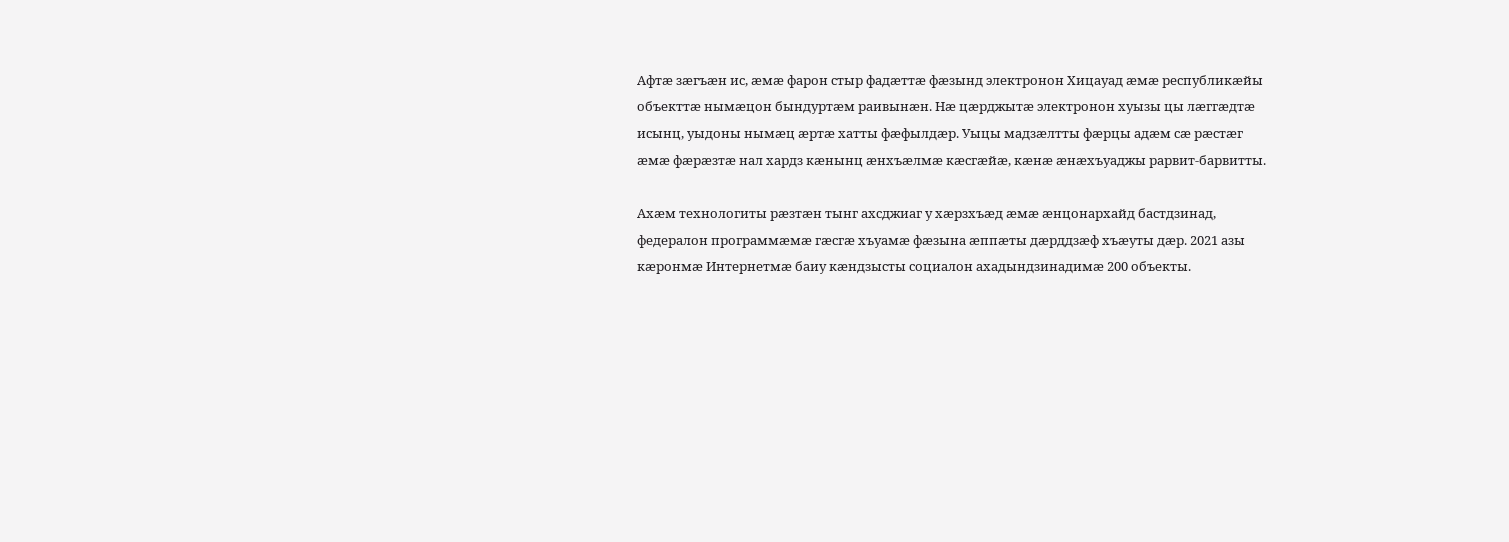Афтӕ зӕгъӕн ис, ӕмӕ фарон стыр фадӕттӕ фӕзынд электронон Хицауад ӕмӕ республикӕйы объекттӕ нымӕцон бындуртӕм раивынӕн. Нӕ цӕрджытӕ электронон хуызы цы лӕггӕдтӕ исынц, уыдоны нымӕц ӕртӕ хатты фӕфылдӕр. Уыцы мадзӕлтты фӕрцы адӕм сӕ рӕстӕг ӕмӕ фӕрӕзтӕ нал хардз кӕнынц ӕнхъӕлмӕ кӕсгӕйӕ, кӕнӕ ӕнӕхъуаджы рарвит-барвитты.

Ахӕм технологиты рӕзтӕн тынг ахсджиаг у хӕрзхъӕд ӕмӕ ӕнцонархайд бастдзинад, федералон программӕмӕ гӕсгӕ хъуамӕ фӕзына ӕппӕты дӕрддзӕф хъӕуты дӕр. 2021 азы кӕронмӕ Интернетмӕ баиу кӕндзысты социалон ахадындзинадимӕ 200 объекты.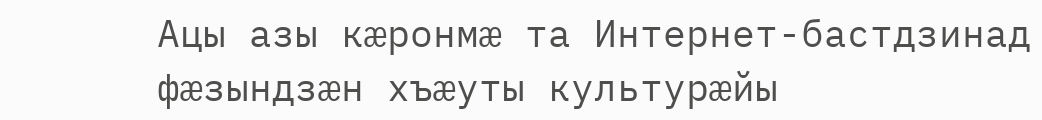Ацы азы кӕронмӕ та Интернет-бастдзинад фӕзындзӕн хъӕуты культурӕйы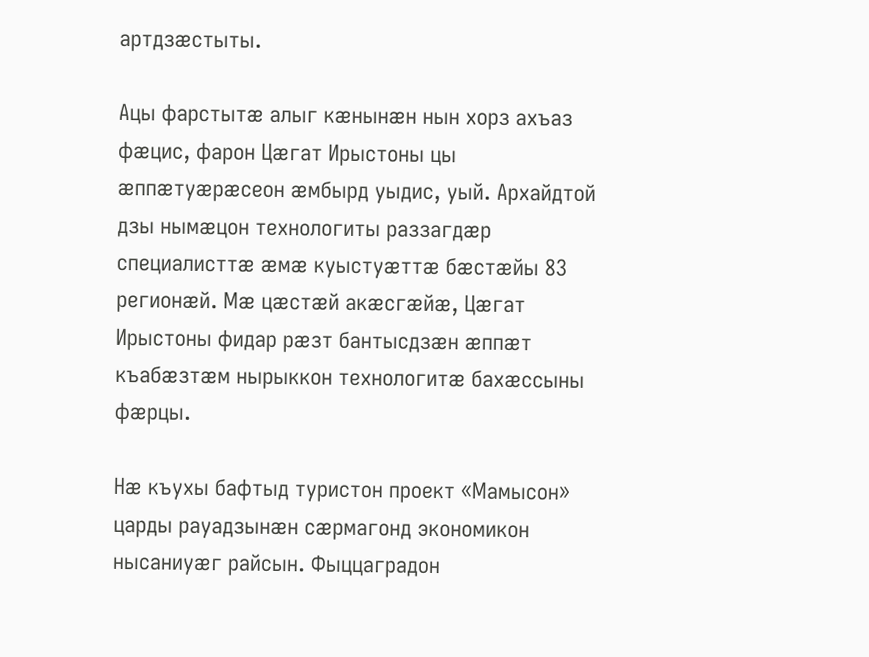артдзӕстыты.

Ацы фарстытӕ алыг кӕнынӕн нын хорз ахъаз фӕцис, фарон Цӕгат Ирыстоны цы ӕппӕтуӕрӕсеон ӕмбырд уыдис, уый. Архайдтой дзы нымӕцон технологиты раззагдӕр специалисттӕ ӕмӕ куыстуӕттӕ бӕстӕйы 83 регионӕй. Мӕ цӕстӕй акӕсгӕйӕ, Цӕгат Ирыстоны фидар рӕзт бантысдзӕн ӕппӕт къабӕзтӕм нырыккон технологитӕ бахӕссыны фӕрцы.

Нӕ къухы бафтыд туристон проект «Мамысон» царды рауадзынӕн сӕрмагонд экономикон нысаниуӕг райсын. Фыццаградон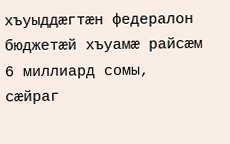хъуыддӕгтӕн федералон бюджетӕй хъуамӕ райсӕм 6 миллиард сомы, сӕйраг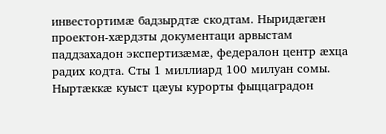инвестортимӕ бадзырдтӕ скодтам. Ныридӕгӕн проектон-хӕрдзты документаци арвыстам паддзахадон экспертизӕмӕ, федералон центр ӕхца радих кодта. Сты 1 миллиард 100 милуан сомы. Ныртӕккӕ куыст цӕуы курорты фыццаградон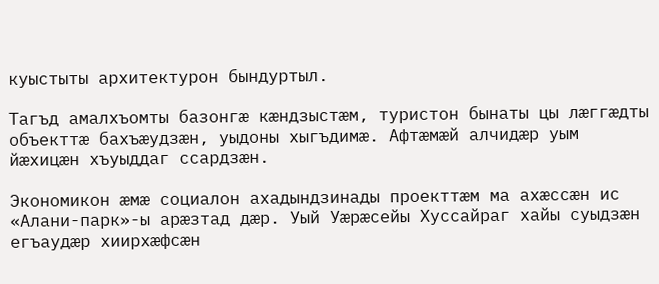куыстыты архитектурон бындуртыл.

Тагъд амалхъомты базонгӕ кӕндзыстӕм, туристон бынаты цы лӕггӕдты объекттӕ бахъӕудзӕн, уыдоны хыгъдимӕ. Афтӕмӕй алчидӕр уым йӕхицӕн хъуыддаг ссардзӕн.

Экономикон ӕмӕ социалон ахадындзинады проекттӕм ма ахӕссӕн ис «Алани-парк»-ы арӕзтад дӕр. Уый Уӕрӕсейы Хуссайраг хайы суыдзӕн егъаудӕр хиирхӕфсӕн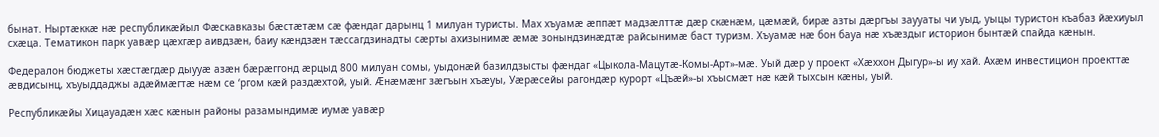бынат. Ныртӕккӕ нӕ республикӕйыл Фӕскавказы бӕстӕтӕм сӕ фӕндаг дарынц 1 милуан туристы. Мах хъуамӕ ӕппӕт мадзӕлттӕ дӕр скӕнӕм, цӕмӕй, бирӕ азты дӕргъы заууаты чи уыд, уыцы туристон къабаз йӕхиуыл схӕца. Тематикон парк уавӕр цӕхгӕр аивдзӕн, баиу кӕндзӕн тӕссагдзинадты сӕрты ахизынимӕ ӕмӕ зонындзинӕдтӕ райсынимӕ баст туризм. Хъуамӕ нӕ бон бауа нӕ хъӕздыг историон бынтӕй спайда кӕнын.

Федералон бюджеты хӕстӕгдӕр дыууӕ азӕн бӕрӕггонд ӕрцыд 800 милуан сомы, уыдонӕй базилдзысты фӕндаг «Цыкола-Мацутӕ-Комы-Арт»-мӕ. Уый дӕр у проект «Хӕххон Дыгур»-ы иу хай. Ахӕм инвестицион проекттӕ ӕвдисынц, хъуыддаджы адӕймӕгтӕ нӕм се ‘ргом кӕй раздӕхтой, уый. Ӕнӕмӕнг зӕгъын хъӕуы, Уӕрӕсейы рагондӕр курорт «Цъӕй»-ы хъысмӕт нӕ кӕй тыхсын кӕны, уый.

Республикӕйы Хицауадӕн хӕс кӕнын районы разамындимӕ иумӕ уавӕр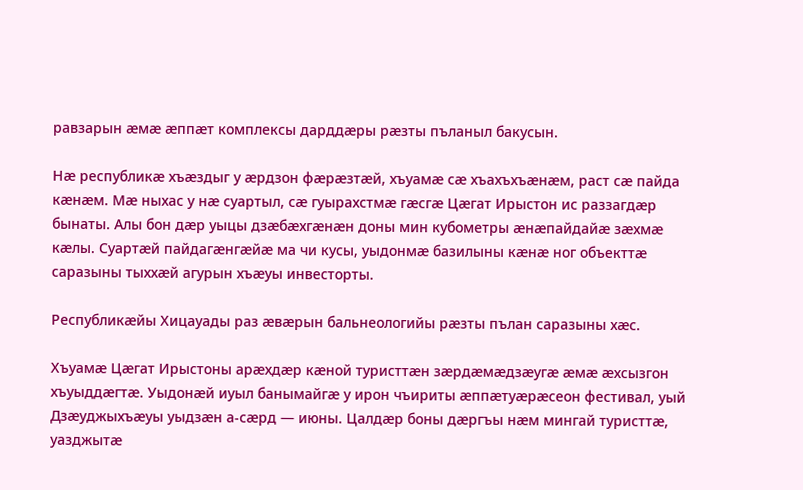равзарын ӕмӕ ӕппӕт комплексы дарддӕры рӕзты пъланыл бакусын.

Нӕ республикӕ хъӕздыг у ӕрдзон фӕрӕзтӕй, хъуамӕ сӕ хъахъхъӕнӕм, раст сӕ пайда кӕнӕм. Мӕ ныхас у нӕ суартыл, сӕ гуырахстмӕ гӕсгӕ Цӕгат Ирыстон ис раззагдӕр бынаты. Алы бон дӕр уыцы дзӕбӕхгӕнӕн доны мин кубометры ӕнӕпайдайӕ зӕхмӕ кӕлы. Суартӕй пайдагӕнгӕйӕ ма чи кусы, уыдонмӕ базилыны кӕнӕ ног объекттӕ саразыны тыххӕй агурын хъӕуы инвесторты.

Республикӕйы Хицауады раз ӕвӕрын бальнеологийы рӕзты пълан саразыны хӕс.

Хъуамӕ Цӕгат Ирыстоны арӕхдӕр кӕной туристтӕн зӕрдӕмӕдзӕугӕ ӕмӕ ӕхсызгон хъуыддӕгтӕ. Уыдонӕй иуыл банымайгӕ у ирон чъириты ӕппӕтуӕрӕсеон фестивал, уый Дзӕуджыхъӕуы уыдзӕн а-сӕрд — июны. Цалдӕр боны дӕргъы нӕм мингай туристтӕ, уазджытӕ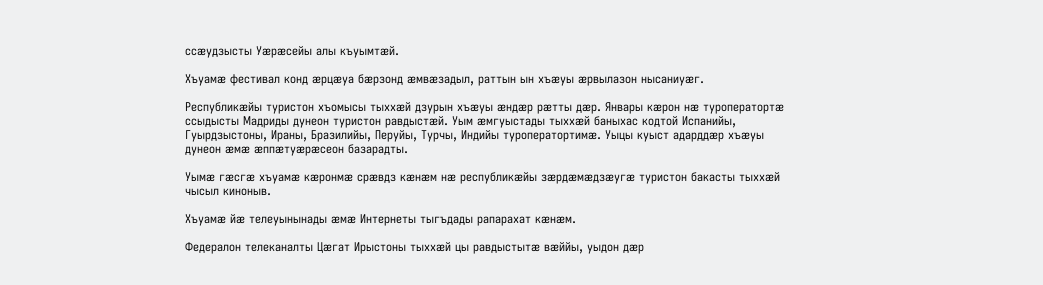ссӕудзысты Уӕрӕсейы алы къуымтӕй.

Хъуамӕ фестивал конд ӕрцӕуа бӕрзонд ӕмвӕзадыл, раттын ын хъӕуы ӕрвылазон нысаниуӕг.

Республикӕйы туристон хъомысы тыххӕй дзурын хъӕуы ӕндӕр рӕтты дӕр. Январы кӕрон нӕ туроператортӕ ссыдысты Мадриды дунеон туристон равдыстӕй. Уым ӕмгуыстады тыххӕй баныхас кодтой Испанийы, Гуырдзыстоны, Ираны, Бразилийы, Перуйы, Турчы, Индийы туроператортимӕ. Уыцы куыст адарддӕр хъӕуы дунеон ӕмӕ ӕппӕтуӕрӕсеон базарадты.

Уымӕ гӕсгӕ хъуамӕ кӕронмӕ срӕвдз кӕнӕм нӕ республикӕйы зӕрдӕмӕдзӕугӕ туристон бакасты тыххӕй чысыл киноныв.

Хъуамӕ йӕ телеуынынады ӕмӕ Интернеты тыгъдады рапарахат кӕнӕм.

Федералон телеканалты Цӕгат Ирыстоны тыххӕй цы равдыстытӕ вӕййы, уыдон дӕр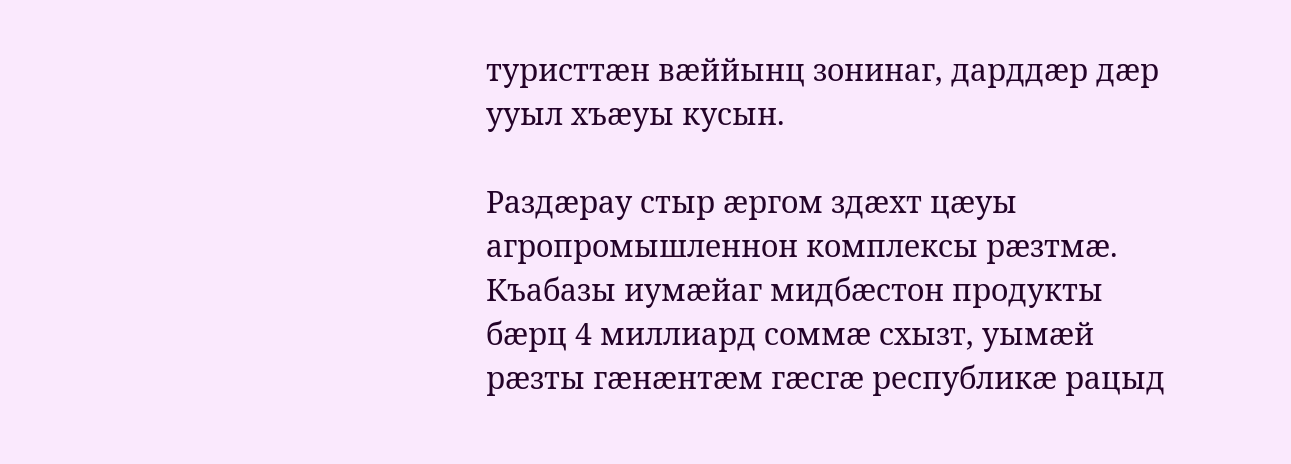туристтӕн вӕййынц зонинаг, дарддӕр дӕр ууыл хъӕуы кусын.

Раздӕрау стыр ӕргом здӕхт цӕуы агропромышленнон комплексы рӕзтмӕ. Къабазы иумӕйаг мидбӕстон продукты бӕрц 4 миллиард соммӕ схызт, уымӕй рӕзты гӕнӕнтӕм гӕсгӕ республикӕ рацыд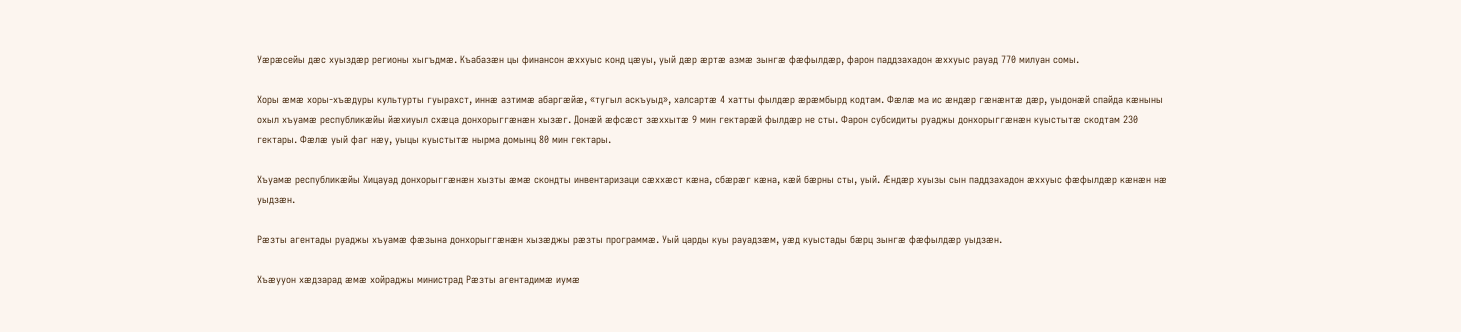Уӕрӕсейы дӕс хуыздӕр регионы хыгъдмӕ. Къабазӕн цы финансон ӕххуыс конд цӕуы, уый дӕр ӕртӕ азмӕ зынгӕ фӕфылдӕр, фарон паддзахадон ӕххуыс рауад 770 милуан сомы.

Хоры ӕмӕ хоры-хъӕдуры культурты гуырахст, иннӕ азтимӕ абаргӕйӕ, «тугыл аскъуыд», халсартӕ 4 хатты фылдӕр ӕрӕмбырд кодтам. Фӕлӕ ма ис ӕндӕр гӕнӕнтӕ дӕр, уыдонӕй спайда кӕныны охыл хъуамӕ республикӕйы йӕхиуыл схӕца донхорыггӕнӕн хызӕг. Донӕй ӕфсӕст зӕххытӕ 9 мин гектарӕй фылдӕр не сты. Фарон субсидиты руаджы донхорыггӕнӕн куыстытӕ скодтам 230 гектары. Фӕлӕ уый фаг нӕу, уыцы куыстытӕ нырма домынц 80 мин гектары.

Хъуамӕ республикӕйы Хицауад донхорыггӕнӕн хызты ӕмӕ скондты инвентаризаци сӕххӕст кӕна, сбӕрӕг кӕна, кӕй бӕрны сты, уый. Ӕндӕр хуызы сын паддзахадон ӕххуыс фӕфылдӕр кӕнӕн нӕ уыдзӕн.

Рӕзты агентады руаджы хъуамӕ фӕзына донхорыггӕнӕн хызӕджы рӕзты программӕ. Уый царды куы рауадзӕм, уӕд куыстады бӕрц зынгӕ фӕфылдӕр уыдзӕн.

Хъӕууон хӕдзарад ӕмӕ хойраджы министрад Рӕзты агентадимӕ иумӕ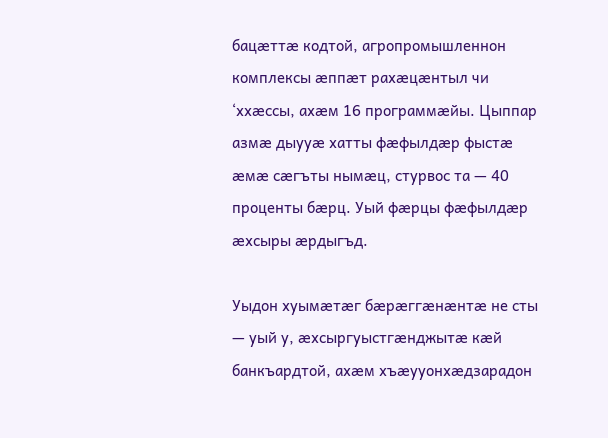бацӕттӕ кодтой, агропромышленнон комплексы ӕппӕт рахӕцӕнтыл чи ‘ххӕссы, ахӕм 16 программӕйы. Цыппар азмӕ дыууӕ хатты фӕфылдӕр фыстӕ ӕмӕ сӕгъты нымӕц, стурвос та — 40 проценты бӕрц. Уый фӕрцы фӕфылдӕр ӕхсыры ӕрдыгъд.

Уыдон хуымӕтӕг бӕрӕггӕнӕнтӕ не сты — уый у, ӕхсыргуыстгӕнджытӕ кӕй банкъардтой, ахӕм хъӕууонхӕдзарадон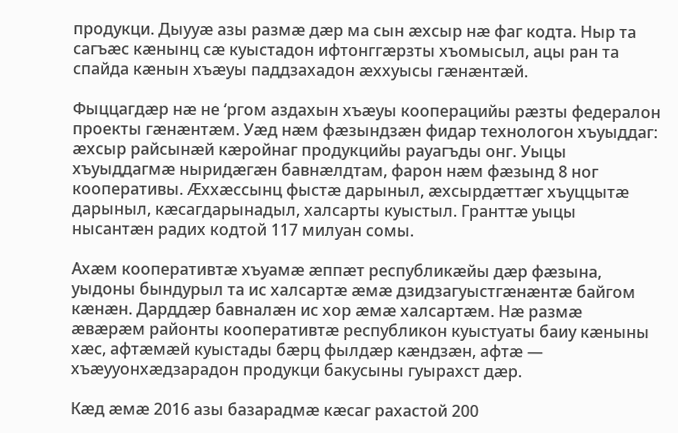продукци. Дыууӕ азы размӕ дӕр ма сын ӕхсыр нӕ фаг кодта. Ныр та сагъӕс кӕнынц сӕ куыстадон ифтонггӕрзты хъомысыл, ацы ран та спайда кӕнын хъӕуы паддзахадон ӕххуысы гӕнӕнтӕй.

Фыццагдӕр нӕ не ‘ргом аздахын хъӕуы кооперацийы рӕзты федералон проекты гӕнӕнтӕм. Уӕд нӕм фӕзындзӕн фидар технологон хъуыддаг: ӕхсыр райсынӕй кӕройнаг продукцийы рауагъды онг. Уыцы хъуыддагмӕ ныридӕгӕн бавнӕлдтам, фарон нӕм фӕзынд 8 ног кооперативы. Ӕххӕссынц фыстӕ дарыныл, ӕхсырдӕттӕг хъуццытӕ дарыныл, кӕсагдарынадыл, халсарты куыстыл. Гранттӕ уыцы нысантӕн радих кодтой 117 милуан сомы.

Ахӕм кооперативтӕ хъуамӕ ӕппӕт республикӕйы дӕр фӕзына, уыдоны бындурыл та ис халсартӕ ӕмӕ дзидзагуыстгӕнӕнтӕ байгом кӕнӕн. Дарддӕр бавналӕн ис хор ӕмӕ халсартӕм. Нӕ размӕ ӕвӕрӕм районты кооперативтӕ республикон куыстуаты баиу кӕныны хӕс, афтӕмӕй куыстады бӕрц фылдӕр кӕндзӕн, афтӕ — хъӕууонхӕдзарадон продукци бакусыны гуырахст дӕр.

Кӕд ӕмӕ 2016 азы базарадмӕ кӕсаг рахастой 200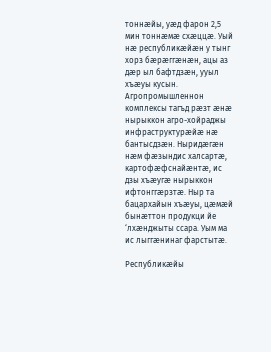тоннӕйы, уӕд фарон 2,5 мин тоннӕмӕ схӕццӕ. Уый нӕ республикӕйӕн у тынг хорз бӕрӕггӕнӕн, ацы аз дӕр ыл бафтдзӕн, ууыл хъӕуы кусын. Агропромышленнон комплексы тагъд рӕзт ӕнӕ нырыккон агро-хойраджы инфраструктурӕйӕ нӕ бантысдзӕн. Ныридӕгӕн нӕм фӕзындис халсартӕ, картофӕфснайӕнтӕ, ис дзы хъӕугӕ нырыккон ифтонггӕрзтӕ. Ныр та бацархайын хъӕуы, цӕмӕй бынӕттон продукци йе ‘лхӕнджыты ссара. Уым ма ис лыггӕнинаг фарстытӕ.

Республикӕйы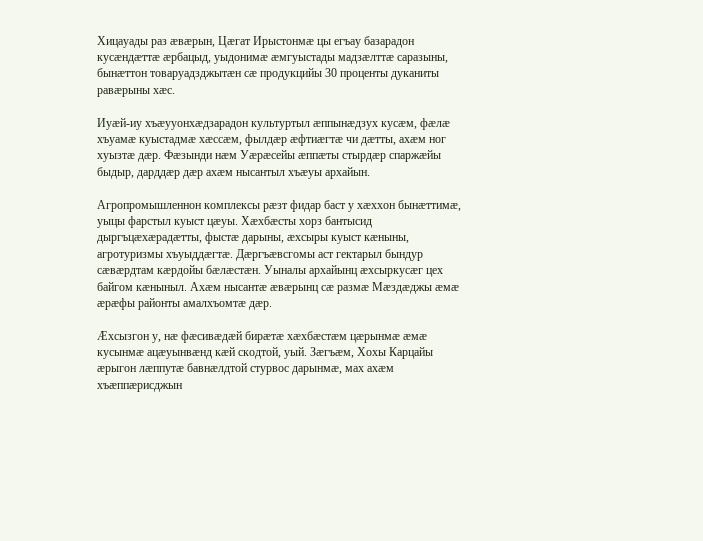Хицауады раз ӕвӕрын, Цӕгат Ирыстонмӕ цы егъау базарадон кусӕндӕттӕ ӕрбацыд, уыдонимӕ ӕмгуыстады мадзӕлттӕ саразыны, бынӕттон товаруадзджытӕн сӕ продукцийы 30 проценты дуканиты равӕрыны хӕс.

Иуӕй-иу хъӕууонхӕдзарадон культуртыл ӕппынӕдзух кусӕм, фӕлӕ хъуамӕ куыстадмӕ хӕссӕм, фылдӕр ӕфтиӕгтӕ чи дӕтты, ахӕм ног хуызтӕ дӕр. Фӕзынди нӕм Уӕрӕсейы ӕппӕты стырдӕр спаржӕйы быдыр, дарддӕр дӕр ахӕм нысантыл хъӕуы архайын.

Агропромышленнон комплексы рӕзт фидар баст у хӕххон бынӕттимӕ, уыцы фарстыл куыст цӕуы. Хӕхбӕсты хорз бантысид дыргъцӕхӕрадӕтты, фыстӕ дарыны, ӕхсыры куыст кӕныны, агротуризмы хъуыддӕгтӕ. Дӕргъӕвсгомы аст гектарыл бындур сӕвӕрдтам кӕрдойы бӕлӕстӕн. Уыналы архайынц ӕхсыркусӕг цех байгом кӕныныл. Ахӕм нысантӕ ӕвӕрынц сӕ размӕ Мӕздӕджы ӕмӕ ӕрӕфы районты амалхъомтӕ дӕр.

Ӕхсызгон у, нӕ фӕсивӕдӕй бирӕтӕ хӕхбӕстӕм цӕрынмӕ ӕмӕ кусынмӕ ацӕуынвӕнд кӕй скодтой, уый. Зӕгъӕм, Хохы Карцайы ӕрыгон лӕппутӕ бавнӕлдтой стурвос дарынмӕ, мах ахӕм хъӕппӕрисджын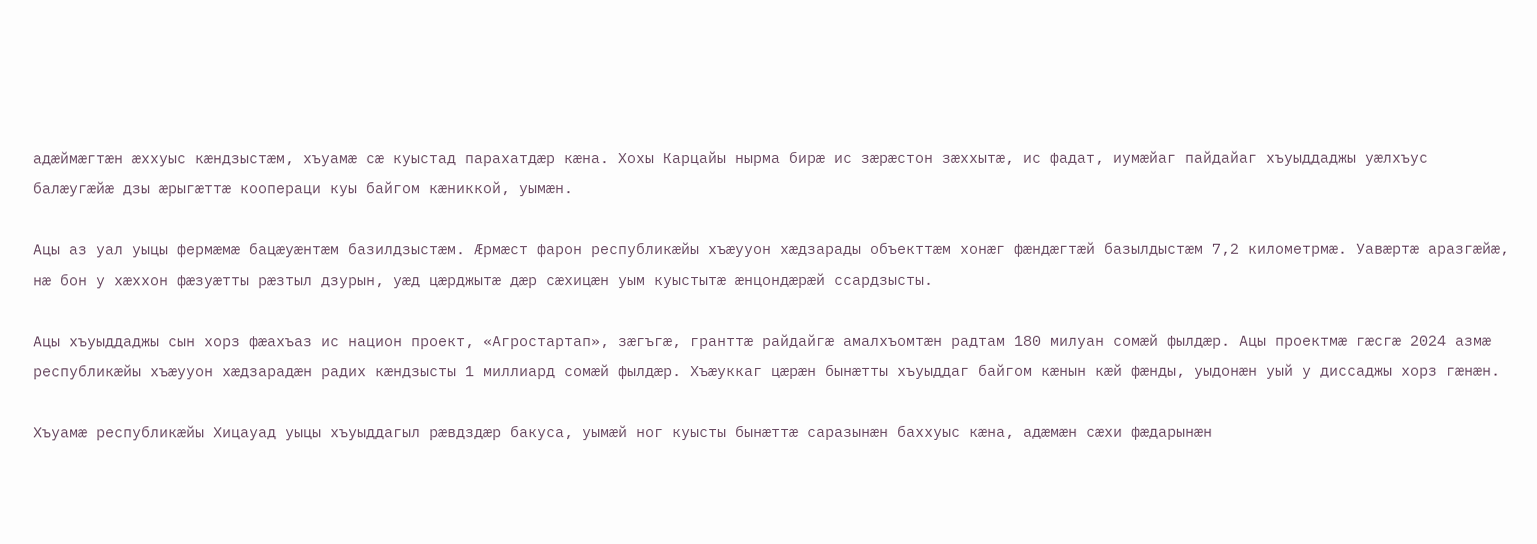адӕймӕгтӕн ӕххуыс кӕндзыстӕм, хъуамӕ сӕ куыстад парахатдӕр кӕна. Хохы Карцайы нырма бирӕ ис зӕрӕстон зӕххытӕ, ис фадат, иумӕйаг пайдайаг хъуыддаджы уӕлхъус балӕугӕйӕ дзы ӕрыгӕттӕ коопераци куы байгом кӕниккой, уымӕн.

Ацы аз уал уыцы фермӕмӕ бацӕуӕнтӕм базилдзыстӕм. Ӕрмӕст фарон республикӕйы хъӕууон хӕдзарады объекттӕм хонӕг фӕндӕгтӕй базылдыстӕм 7,2 километрмӕ. Уавӕртӕ аразгӕйӕ, нӕ бон у хӕххон фӕзуӕтты рӕзтыл дзурын, уӕд цӕрджытӕ дӕр сӕхицӕн уым куыстытӕ ӕнцондӕрӕй ссардзысты.

Ацы хъуыддаджы сын хорз фӕахъаз ис национ проект, «Агростартап», зӕгъгӕ, гранттӕ райдайгӕ амалхъомтӕн радтам 180 милуан сомӕй фылдӕр. Ацы проектмӕ гӕсгӕ 2024 азмӕ республикӕйы хъӕууон хӕдзарадӕн радих кӕндзысты 1 миллиард сомӕй фылдӕр. Хъӕуккаг цӕрӕн бынӕтты хъуыддаг байгом кӕнын кӕй фӕнды, уыдонӕн уый у диссаджы хорз гӕнӕн.

Хъуамӕ республикӕйы Хицауад уыцы хъуыддагыл рӕвдздӕр бакуса, уымӕй ног куысты бынӕттӕ саразынӕн баххуыс кӕна, адӕмӕн сӕхи фӕдарынӕн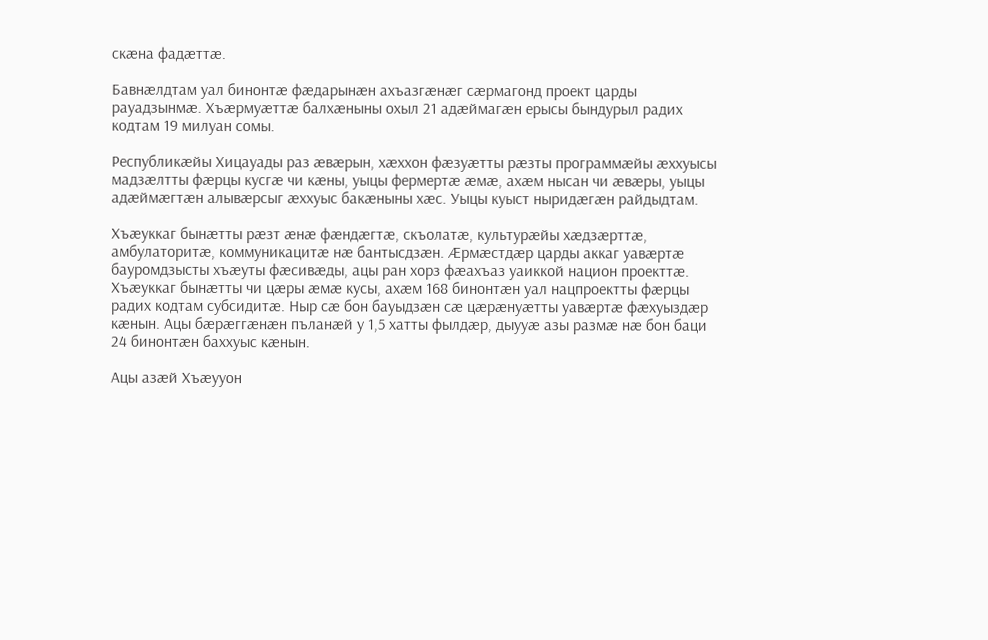скӕна фадӕттӕ.

Бавнӕлдтам уал бинонтӕ фӕдарынӕн ахъазгӕнӕг сӕрмагонд проект царды рауадзынмӕ. Хъӕрмуӕттӕ балхӕныны охыл 21 адӕймагӕн ерысы бындурыл радих кодтам 19 милуан сомы.

Республикӕйы Хицауады раз ӕвӕрын, хӕххон фӕзуӕтты рӕзты программӕйы ӕххуысы мадзӕлтты фӕрцы кусгӕ чи кӕны, уыцы фермертӕ ӕмӕ, ахӕм нысан чи ӕвӕры, уыцы адӕймӕгтӕн алывӕрсыг ӕххуыс бакӕныны хӕс. Уыцы куыст ныридӕгӕн райдыдтам.

Хъӕуккаг бынӕтты рӕзт ӕнӕ фӕндӕгтӕ, скъолатӕ, культурӕйы хӕдзӕрттӕ, амбулаторитӕ, коммуникацитӕ нӕ бантысдзӕн. Ӕрмӕстдӕр царды аккаг уавӕртӕ бауромдзысты хъӕуты фӕсивӕды, ацы ран хорз фӕахъаз уаиккой национ проекттӕ. Хъӕуккаг бынӕтты чи цӕры ӕмӕ кусы, ахӕм 168 бинонтӕн уал нацпроектты фӕрцы радих кодтам субсидитӕ. Ныр сӕ бон бауыдзӕн сӕ цӕрӕнуӕтты уавӕртӕ фӕхуыздӕр кӕнын. Ацы бӕрӕггӕнӕн пъланӕй у 1,5 хатты фылдӕр, дыууӕ азы размӕ нӕ бон баци 24 бинонтӕн баххуыс кӕнын.

Ацы азӕй Хъӕууон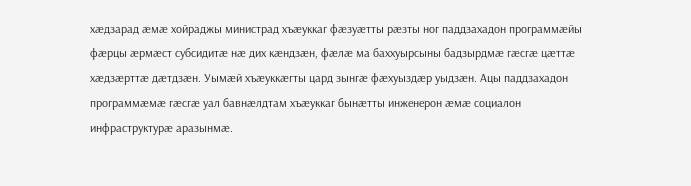хӕдзарад ӕмӕ хойраджы министрад хъӕуккаг фӕзуӕтты рӕзты ног паддзахадон программӕйы фӕрцы ӕрмӕст субсидитӕ нӕ дих кӕндзӕн, фӕлӕ ма баххуырсыны бадзырдмӕ гӕсгӕ цӕттӕ хӕдзӕрттӕ дӕтдзӕн. Уымӕй хъӕуккӕгты цард зынгӕ фӕхуыздӕр уыдзӕн. Ацы паддзахадон программӕмӕ гӕсгӕ уал бавнӕлдтам хъӕуккаг бынӕтты инженерон ӕмӕ социалон инфраструктурӕ аразынмӕ.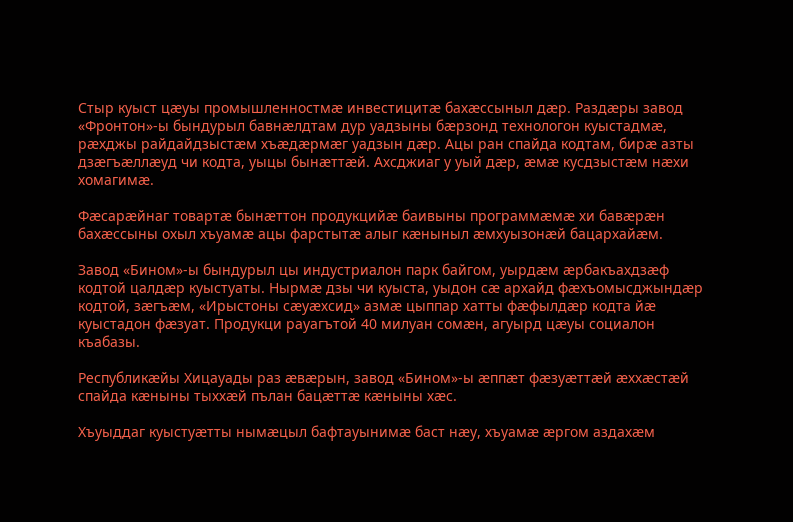Стыр куыст цӕуы промышленностмӕ инвестицитӕ бахӕссыныл дӕр. Раздӕры завод «Фронтон»-ы бындурыл бавнӕлдтам дур уадзыны бӕрзонд технологон куыстадмӕ, рӕхджы райдайдзыстӕм хъӕдӕрмӕг уадзын дӕр. Ацы ран спайда кодтам, бирӕ азты дзӕгъӕллӕуд чи кодта, уыцы бынӕттӕй. Ахсджиаг у уый дӕр, ӕмӕ кусдзыстӕм нӕхи хомагимӕ.

Фӕсарӕйнаг товартӕ бынӕттон продукцийӕ баивыны программӕмӕ хи бавӕрӕн бахӕссыны охыл хъуамӕ ацы фарстытӕ алыг кӕныныл ӕмхуызонӕй бацархайӕм.

Завод «Бином»-ы бындурыл цы индустриалон парк байгом, уырдӕм ӕрбакъахдзӕф кодтой цалдӕр куыстуаты. Нырмӕ дзы чи куыста, уыдон сӕ архайд фӕхъомысджындӕр кодтой, зӕгъӕм, «Ирыстоны сӕуӕхсид» азмӕ цыппар хатты фӕфылдӕр кодта йӕ куыстадон фӕзуат. Продукци рауагътой 40 милуан сомӕн, агуырд цӕуы социалон къабазы.

Республикӕйы Хицауады раз ӕвӕрын, завод «Бином»-ы ӕппӕт фӕзуӕттӕй ӕххӕстӕй спайда кӕныны тыххӕй пълан бацӕттӕ кӕныны хӕс.

Хъуыддаг куыстуӕтты нымӕцыл бафтауынимӕ баст нӕу, хъуамӕ ӕргом аздахӕм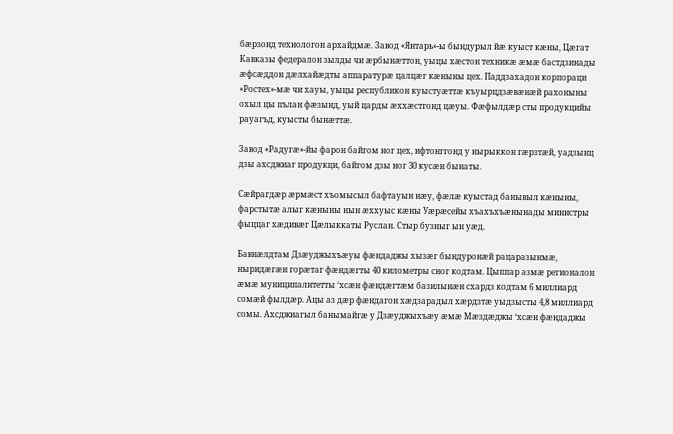бӕрзонд технологон архайдмӕ. Завод «Янтарь»-ы бындурыл йӕ куыст кӕны, Цӕгат Кавказы федералон зылды чи ӕрбынӕттон, уыцы хӕстон техникӕ ӕмӕ бастдзинады ӕфсӕддон дӕлхайӕдты аппаратурӕ цалцӕг кӕныны цех. Паддзахадон корпораци «Ростех»-мӕ чи хауы, уыцы республикон куыстуӕттӕ къуырцдзӕвӕнӕй рахоныны охыл цы пълан фӕзынд, уый царды ӕххӕстгонд цӕуы. Фӕфылдӕр сты продукцийы рауагъд, куысты бынӕттӕ.

Завод «Радугӕ»-йы фарон байгом ног цех, ифтонггонд у нырыккон гӕрзтӕй, уадзынц дзы ахсджиаг продукци, байгом дзы ног 30 кусӕн бынаты.

Сӕйрагдӕр ӕрмӕст хъомысыл бафтауын нӕу, фӕлӕ куыстад банывыл кӕныны, фарстытӕ алыг кӕныны нын ӕххуыс кӕны Уӕрӕсейы хъахъхъӕнынады министры фыццаг хӕдивӕг Цӕлыккаты Руслан. Стыр бузныг ын уӕд.

Бавнӕлдтам Дзӕуджыхъӕуы фӕндаджы хызӕг бындуронӕй рацаразынмӕ, ныридӕгӕн горӕтаг фӕндӕгты 40 километры сног кодтам. Цыппар азмӕ регионалон ӕмӕ муниципалитетты ‘хсӕн фӕндӕгтӕм базилынӕн схардз кодтам 6 миллиард сомӕй фылдӕр. Ацы аз дӕр фӕндагон хӕдзарадыл хӕрдзтӕ уыдзысты 4,8 миллиард сомы. Ахсджиагыл банымайгӕ у Дзӕуджыхъӕу ӕмӕ Мӕздӕджы ‘хсӕн фӕндаджы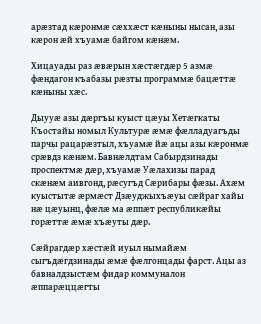арӕзтад кӕронмӕ сӕххӕст кӕныны нысан, азы кӕрон ӕй хъуамӕ байгом кӕнӕм.

Хицауады раз ӕвӕрын хӕстӕгдӕр 5 азмӕ фӕндагон къабазы рӕзты программӕ бацӕттӕ кӕныны хӕс.

Дыууӕ азы дӕргъы куыст цӕуы Хетӕгкаты Къостайы номыл Культурӕ ӕмӕ фӕлладуагъды парчы рацарӕзтыл, хъуамӕ йӕ ацы азы кӕронмӕ срӕвдз кӕнӕм. Бавнӕлдтам Сабырдзинады проспектмӕ дӕр, хъуамӕ Уӕлахизы парад скӕнӕм аивгонд, рӕсугъд Сӕрибары фӕзы. Ахӕм куыстытӕ ӕрмӕст Дзӕуджыхъӕуы сӕйраг хайы нӕ цӕуынц, фӕлӕ ма ӕппӕт республикӕйы горӕттӕ ӕмӕ хъӕуты дӕр.

Сӕйрагдӕр хӕстӕй иуыл нымайӕм сыгъдӕгдзинады ӕмӕ фӕлгонцады фарст. Ацы аз бавналдзыстӕм фидар коммуналон ӕппарӕццӕгты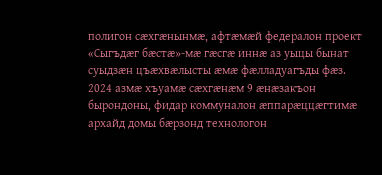полигон сӕхгӕнынмӕ, афтӕмӕй федералон проект «Сыгъдӕг бӕстӕ»-мӕ гӕсгӕ иннӕ аз уыцы бынат суыдзӕн цъӕхвӕлысты ӕмӕ фӕлладуагъды фӕз. 2024 азмӕ хъуамӕ сӕхгӕнӕм 9 ӕнӕзакъон бырондоны, фидар коммуналон ӕппарӕццӕгтимӕ архайд домы бӕрзонд технологон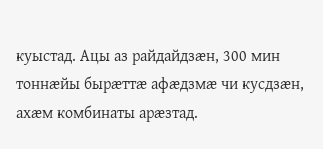куыстад. Ацы аз райдайдзӕн, 300 мин тоннӕйы бырӕттӕ афӕдзмӕ чи кусдзӕн, ахӕм комбинаты арӕзтад.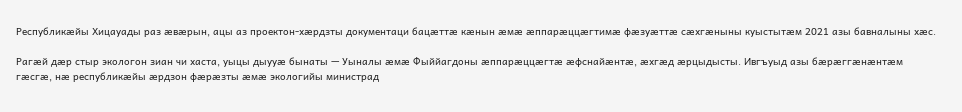Республикӕйы Хицауады раз ӕвӕрын, ацы аз проектон-хӕрдзты документаци бацӕттӕ кӕнын ӕмӕ ӕппарӕццӕгтимӕ фӕзуӕттӕ сӕхгӕныны куыстытӕм 2021 азы бавналыны хӕс.

Рагӕй дӕр стыр экологон зиан чи хаста, уыцы дыууӕ бынаты — Уыналы ӕмӕ Фыййагдоны ӕппарӕццӕгтӕ ӕфснайӕнтӕ, ӕхгӕд ӕрцыдысты. Ивгъуыд азы бӕрӕггӕнӕнтӕм гӕсгӕ, нӕ республикӕйы ӕрдзон фӕрӕзты ӕмӕ экологийы министрад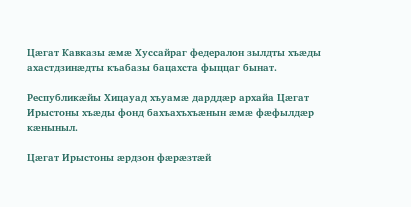Цӕгат Кавказы ӕмӕ Хуссайраг федералон зылдты хъӕды ахастдзинӕдты къабазы бацахста фыццаг бынат.

Республикӕйы Хицауад хъуамӕ дарддӕр архайа Цӕгат Ирыстоны хъӕды фонд бахъахъхъӕнын ӕмӕ фӕфылдӕр кӕныныл.

Цӕгат Ирыстоны ӕрдзон фӕрӕзтӕй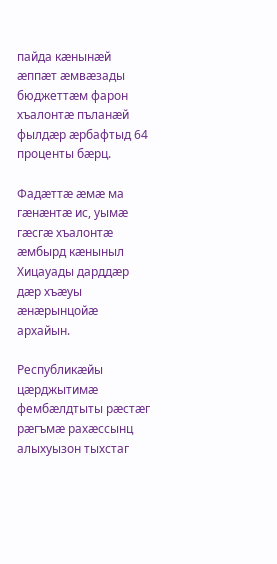пайда кӕнынӕй ӕппӕт ӕмвӕзады бюджеттӕм фарон хъалонтӕ пъланӕй фылдӕр ӕрбафтыд 64 проценты бӕрц.

Фадӕттӕ ӕмӕ ма гӕнӕнтӕ ис, уымӕ гӕсгӕ хъалонтӕ ӕмбырд кӕныныл Хицауады дарддӕр дӕр хъӕуы ӕнӕрынцойӕ архайын.

Республикӕйы цӕрджытимӕ фембӕлдтыты рӕстӕг рӕгъмӕ рахӕссынц алыхуызон тыхстаг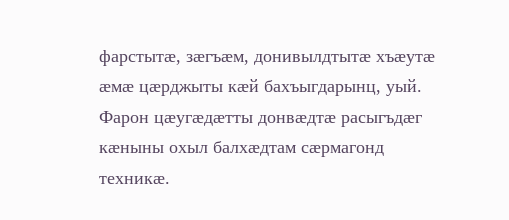фарстытӕ, зӕгъӕм, донивылдтытӕ хъӕутӕ ӕмӕ цӕрджыты кӕй бахъыгдарынц, уый. Фарон цӕугӕдӕтты донвӕдтӕ расыгъдӕг кӕныны охыл балхӕдтам сӕрмагонд техникӕ.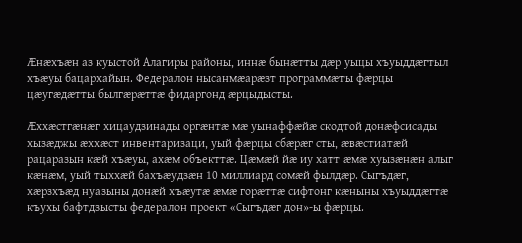Ӕнӕхъӕн аз куыстой Алагиры районы, иннӕ бынӕтты дӕр уыцы хъуыддӕгтыл хъӕуы бацархайын. Федералон нысанмӕарӕзт программӕты фӕрцы цӕугӕдӕтты былгӕрӕттӕ фидаргонд ӕрцыдысты.

Ӕххӕстгӕнӕг хицаудзинады оргӕнтӕ мӕ уынаффӕйӕ скодтой донӕфсисады хызӕджы ӕххӕст инвентаризаци, уый фӕрцы сбӕрӕг сты, ӕвӕстиатӕй рацаразын кӕй хъӕуы, ахӕм объекттӕ. Цӕмӕй йӕ иу хатт ӕмӕ хуызӕнӕн алыг кӕнӕм, уый тыххӕй бахъӕудзӕн 10 миллиард сомӕй фылдӕр. Сыгъдӕг, хӕрзхъӕд нуазыны донӕй хъӕутӕ ӕмӕ горӕттӕ сифтонг кӕныны хъуыддӕгтӕ къухы бафтдзысты федералон проект «Сыгъдӕг дон»-ы фӕрцы.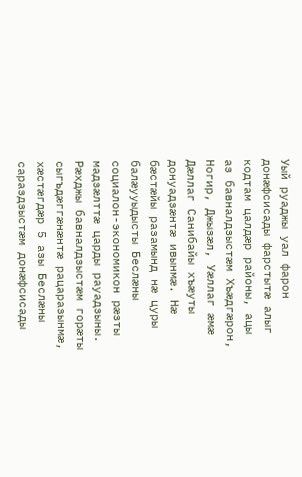Уый руаджы уал фарон донӕфсисады фарстытӕ алыг кодтам цалдӕр районы, ацы аз бавналдзыстӕм Хъӕдгӕрон, Ногир, Джызӕл, Уӕллаг ӕмӕ Дӕллаг Санибайы хъӕуты донуадзӕнтӕ ивынмӕ. Нӕ бӕстӕйы разамынд нӕ цуры балӕууыдысты Беслӕны социалон-экономикон рӕзты мадзӕлттӕ царды рауадзыны. Рӕхджы бавналдзыстӕм горӕты сыгъдӕггӕнӕнтӕ рацаразынмӕ, хӕстӕгдӕр 5 азы Беслӕны сараздзыстӕм донӕфсисады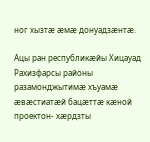ног хызтӕ ӕмӕ донуадзӕнтӕ.

Ацы ран республикӕйы Хицауад Рахизфарсы районы разамонджытимӕ хъуамӕ ӕвӕстиатӕй бацӕттӕ кӕной проектон- хӕрдзты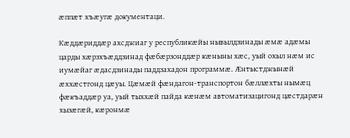ӕппӕт хъӕугӕ документаци.

Кӕддӕриддӕр ахсджиаг у республикӕйы нывылдзинады ӕмӕ адӕмы царды хӕрзхъӕддзинад фӕбӕрзонддӕр кӕныны хӕс, уый охыл нӕм ис иумӕйаг ӕдасдзинады паддзахадон программӕ. Ӕнтыстджынӕй ӕххӕстгонд цӕуы. Цӕмӕй фӕндагон-транспортон бӕллӕхты нымӕц фӕкъаддӕр уа, уый тыххӕй пайда кӕнӕм автоматизацигонд цӕстдарӕн хызӕгӕй, кӕронмӕ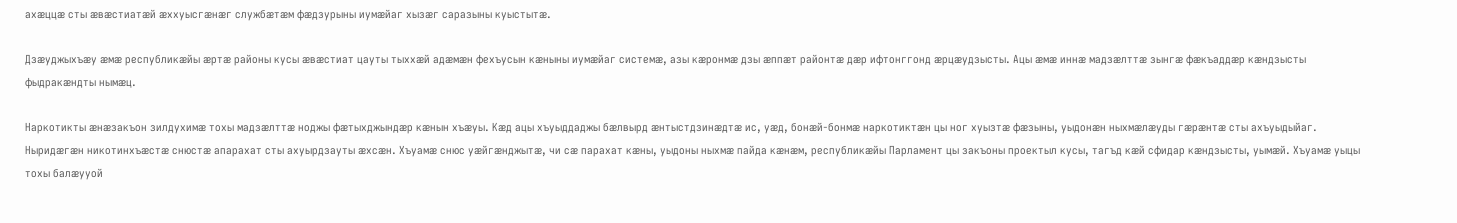ахӕццӕ сты ӕвӕстиатӕй ӕххуысгӕнӕг службӕтӕм фӕдзурыны иумӕйаг хызӕг саразыны куыстытӕ.

Дзӕуджыхъӕу ӕмӕ республикӕйы ӕртӕ районы кусы ӕвӕстиат цауты тыххӕй адӕмӕн фехъусын кӕныны иумӕйаг системӕ, азы кӕронмӕ дзы ӕппӕт районтӕ дӕр ифтонггонд ӕрцӕудзысты. Ацы ӕмӕ иннӕ мадзӕлттӕ зынгӕ фӕкъаддӕр кӕндзысты фыдракӕндты нымӕц.

Наркотикты ӕнӕзакъон зилдухимӕ тохы мадзӕлттӕ ноджы фӕтыхджындӕр кӕнын хъӕуы. Кӕд ацы хъуыддаджы бӕлвырд ӕнтыстдзинӕдтӕ ис, уӕд, бонӕй-бонмӕ наркотиктӕн цы ног хуызтӕ фӕзыны, уыдонӕн ныхмӕлӕуды гӕрӕнтӕ сты ахъуыдыйаг. Ныридӕгӕн никотинхъӕстӕ снюстӕ апарахат сты ахуырдзауты ӕхсӕн. Хъуамӕ снюс уӕйгӕнджытӕ, чи сӕ парахат кӕны, уыдоны ныхмӕ пайда кӕнӕм, республикӕйы Парламент цы закъоны проектыл кусы, тагъд кӕй сфидар кӕндзысты, уымӕй. Хъуамӕ уыцы тохы балӕууой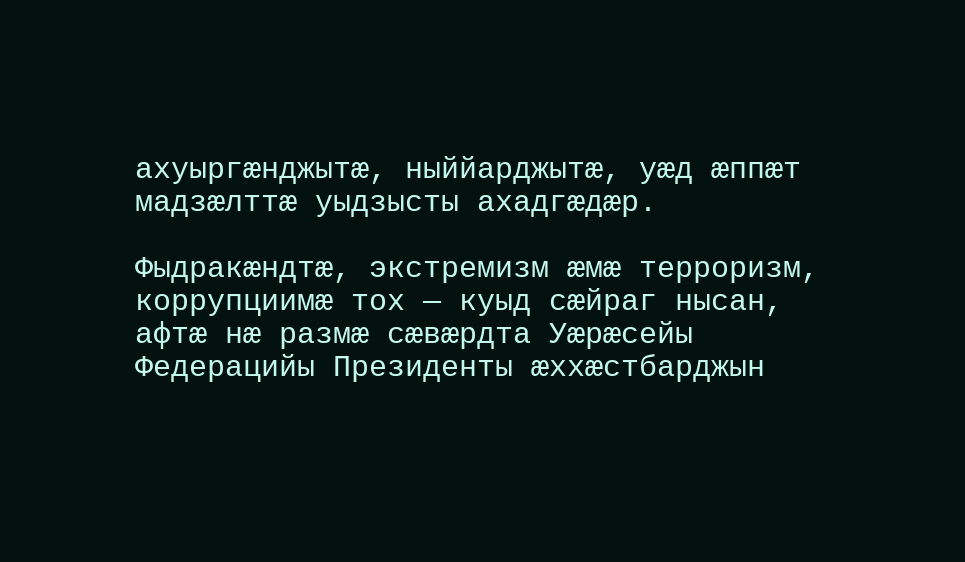ахуыргӕнджытӕ, ныййарджытӕ, уӕд ӕппӕт мадзӕлттӕ уыдзысты ахадгӕдӕр.

Фыдракӕндтӕ, экстремизм ӕмӕ терроризм, коррупциимӕ тох — куыд сӕйраг нысан, афтӕ нӕ размӕ сӕвӕрдта Уӕрӕсейы Федерацийы Президенты ӕххӕстбарджын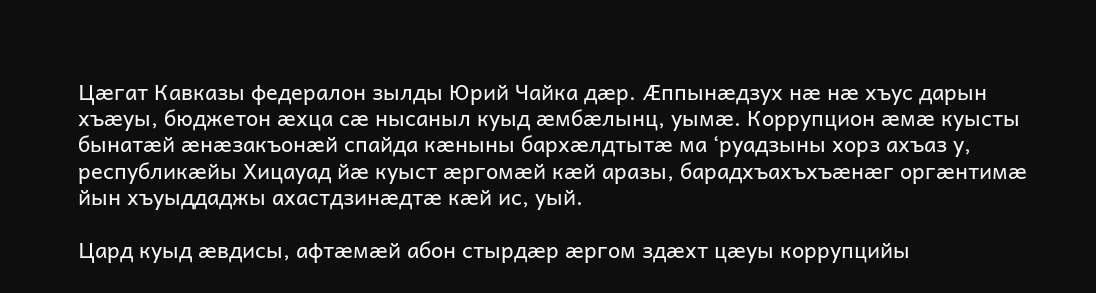Цӕгат Кавказы федералон зылды Юрий Чайка дӕр. Ӕппынӕдзух нӕ нӕ хъус дарын хъӕуы, бюджетон ӕхца сӕ нысаныл куыд ӕмбӕлынц, уымӕ. Коррупцион ӕмӕ куысты бынатӕй ӕнӕзакъонӕй спайда кӕныны бархӕлдтытӕ ма ‘руадзыны хорз ахъаз у, республикӕйы Хицауад йӕ куыст ӕргомӕй кӕй аразы, барадхъахъхъӕнӕг оргӕнтимӕ йын хъуыддаджы ахастдзинӕдтӕ кӕй ис, уый.

Цард куыд ӕвдисы, афтӕмӕй абон стырдӕр ӕргом здӕхт цӕуы коррупцийы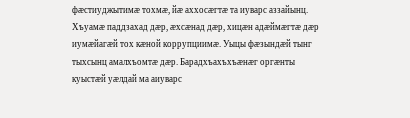фӕстиуджытимӕ тохмӕ, йӕ аххосӕгтӕ та иуварс аззайынц. Хъуамӕ паддзахад дӕр, ӕхсӕнад дӕр, хицӕн адӕймӕгтӕ дӕр иумӕйагӕй тох кӕной коррупциимӕ. Уыцы фӕзындӕй тынг тыхсынц амалхъомтӕ дӕр. Барадхъахъхъӕнӕг оргӕнты куыстӕй уӕлдай ма аиуварс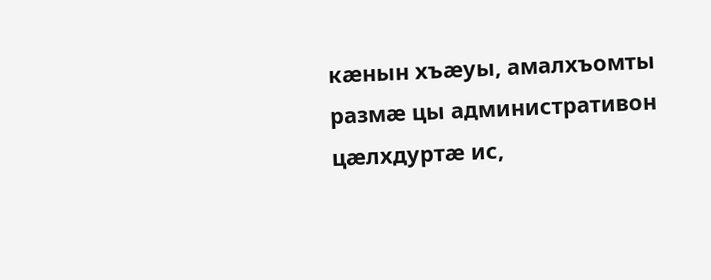кӕнын хъӕуы, амалхъомты размӕ цы административон цӕлхдуртӕ ис,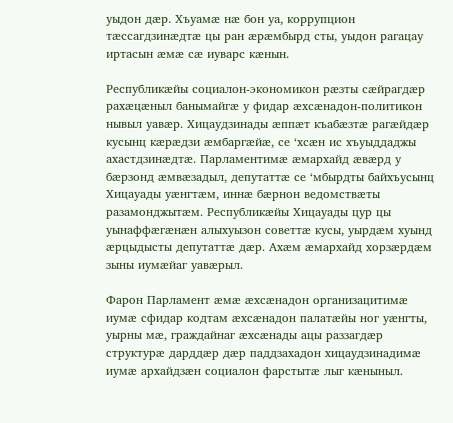уыдон дӕр. Хъуамӕ нӕ бон уа, коррупцион тӕссагдзинӕдтӕ цы ран ӕрӕмбырд сты, уыдон рагацау иртасын ӕмӕ сӕ иуварс кӕнын.

Республикӕйы социалон-экономикон рӕзты сӕйрагдӕр рахӕцӕныл банымайгӕ у фидар ӕхсӕнадон-политикон нывыл уавӕр. Хицаудзинады ӕппӕт къабӕзтӕ рагӕйдӕр кусынц кӕрӕдзи ӕмбаргӕйӕ, се ‘хсӕн ис хъуыддаджы ахастдзинӕдтӕ. Парламентимӕ ӕмархайд ӕвӕрд у бӕрзонд ӕмвӕзадыл, депутаттӕ се ‘мбырдты байхъусынц Хицауады уӕнгтӕм, иннӕ бӕрнон ведомствӕты разамонджытӕм. Республикӕйы Хицауады цур цы уынаффӕгӕнӕн алыхуызон советтӕ кусы, уырдӕм хуынд ӕрцыдысты депутаттӕ дӕр. Ахӕм ӕмархайд хорзӕрдӕм зыны иумӕйаг уавӕрыл.

Фарон Парламент ӕмӕ ӕхсӕнадон организацитимӕ иумӕ сфидар кодтам ӕхсӕнадон палатӕйы ног уӕнгты, уырны мӕ, граждайнаг ӕхсӕнады ацы раззагдӕр структурӕ дарддӕр дӕр паддзахадон хицаудзинадимӕ иумӕ архайдзӕн социалон фарстытӕ лыг кӕныныл.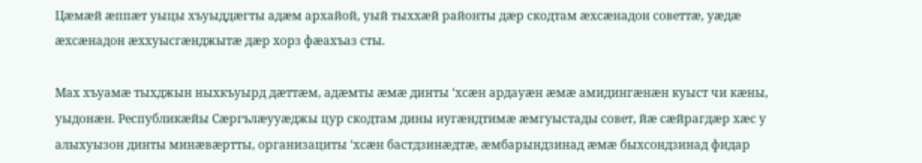Цӕмӕй ӕппӕт уыцы хъуыддӕгты адӕм архайой, уый тыххӕй районты дӕр скодтам ӕхсӕнадон советтӕ, уӕдӕ ӕхсӕнадон ӕххуысгӕнджытӕ дӕр хорз фӕахъаз сты.

Мах хъуамӕ тыхджын ныхкъуырд дӕттӕм, адӕмты ӕмӕ динты ‘хсӕн ардауӕн ӕмӕ амидингӕнӕн куыст чи кӕны, уыдонӕн. Республикӕйы Сӕргълӕууӕджы цур скодтам дины иугӕндтимӕ ӕмгуыстады совет, йӕ сӕйрагдӕр хӕс у алыхуызон динты минӕвӕртты, организациты ‘хсӕн бастдзинӕдтӕ, ӕмбарындзинад ӕмӕ быхсондзинад фидар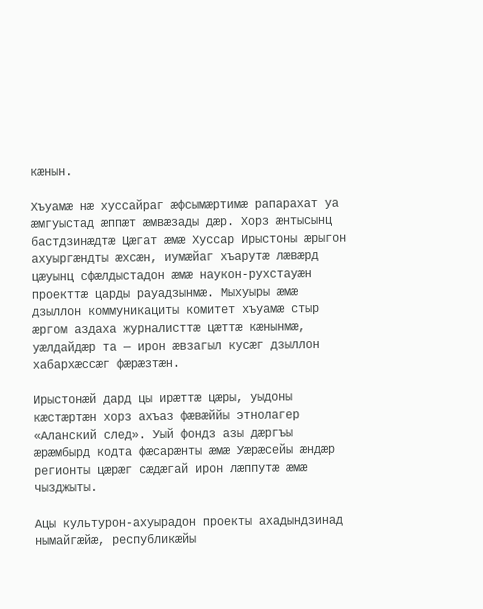кӕнын.

Хъуамӕ нӕ хуссайраг ӕфсымӕртимӕ рапарахат уа ӕмгуыстад ӕппӕт ӕмвӕзады дӕр. Хорз ӕнтысынц бастдзинӕдтӕ Цӕгат ӕмӕ Хуссар Ирыстоны ӕрыгон ахуыргӕндты ӕхсӕн, иумӕйаг хъарутӕ лӕвӕрд цӕуынц сфӕлдыстадон ӕмӕ наукон-рухстауӕн проекттӕ царды рауадзынмӕ. Мыхуыры ӕмӕ дзыллон коммуникациты комитет хъуамӕ стыр ӕргом аздаха журналисттӕ цӕттӕ кӕнынмӕ, уӕлдайдӕр та — ирон ӕвзагыл кусӕг дзыллон хабархӕссӕг фӕрӕзтӕн.

Ирыстонӕй дард цы ирӕттӕ цӕры, уыдоны кӕстӕртӕн хорз ахъаз фӕвӕййы этнолагер «Аланский след». Уый фондз азы дӕргъы ӕрӕмбырд кодта фӕсарӕнты ӕмӕ Уӕрӕсейы ӕндӕр регионты цӕрӕг сӕдӕгай ирон лӕппутӕ ӕмӕ чызджыты.

Ацы культурон-ахуырадон проекты ахадындзинад нымайгӕйӕ, республикӕйы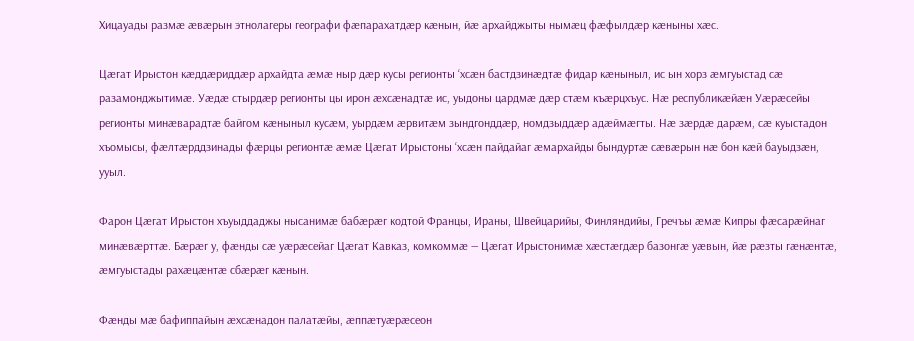Хицауады размӕ ӕвӕрын этнолагеры географи фӕпарахатдӕр кӕнын, йӕ архайджыты нымӕц фӕфылдӕр кӕныны хӕс.

Цӕгат Ирыстон кӕддӕриддӕр архайдта ӕмӕ ныр дӕр кусы регионты ‘хсӕн бастдзинӕдтӕ фидар кӕныныл, ис ын хорз ӕмгуыстад сӕ разамонджытимӕ. Уӕдӕ стырдӕр регионты цы ирон ӕхсӕнадтӕ ис, уыдоны цардмӕ дӕр стӕм къӕрцхъус. Нӕ республикӕйӕн Уӕрӕсейы регионты минӕварадтӕ байгом кӕныныл кусӕм, уырдӕм ӕрвитӕм зындгонддӕр, номдзыддӕр адӕймӕгты. Нӕ зӕрдӕ дарӕм, сӕ куыстадон хъомысы, фӕлтӕрддзинады фӕрцы регионтӕ ӕмӕ Цӕгат Ирыстоны ‘хсӕн пайдайаг ӕмархайды бындуртӕ сӕвӕрын нӕ бон кӕй бауыдзӕн, ууыл.

Фарон Цӕгат Ирыстон хъуыддаджы нысанимӕ бабӕрӕг кодтой Францы, Ираны, Швейцарийы, Финляндийы, Гречъы ӕмӕ Кипры фӕсарӕйнаг минӕвӕрттӕ. Бӕрӕг у, фӕнды сӕ уӕрӕсейаг Цӕгат Кавказ, комкоммӕ — Цӕгат Ирыстонимӕ хӕстӕгдӕр базонгӕ уӕвын, йӕ рӕзты гӕнӕнтӕ, ӕмгуыстады рахӕцӕнтӕ сбӕрӕг кӕнын.

Фӕнды мӕ бафиппайын ӕхсӕнадон палатӕйы, ӕппӕтуӕрӕсеон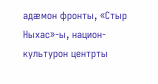адӕмон фронты, «Стыр Ныхас»-ы, национ-культурон центрты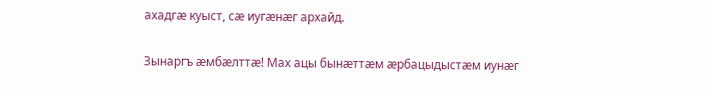ахадгӕ куыст, сӕ иугӕнӕг архайд.

Зынаргъ ӕмбӕлттӕ! Мах ацы бынӕттӕм ӕрбацыдыстӕм иунӕг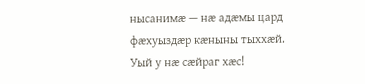нысанимӕ — нӕ адӕмы цард фӕхуыздӕр кӕныны тыххӕй. Уый у нӕ сӕйраг хӕс!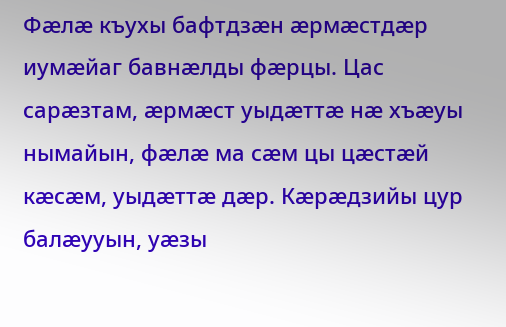Фӕлӕ къухы бафтдзӕн ӕрмӕстдӕр иумӕйаг бавнӕлды фӕрцы. Цас сарӕзтам, ӕрмӕст уыдӕттӕ нӕ хъӕуы нымайын, фӕлӕ ма сӕм цы цӕстӕй кӕсӕм, уыдӕттӕ дӕр. Кӕрӕдзийы цур балӕууын, уӕзы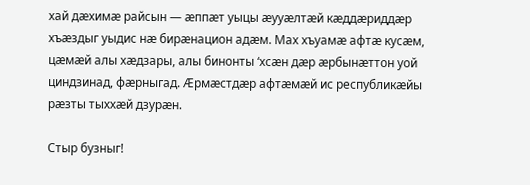хай дӕхимӕ райсын — ӕппӕт уыцы ӕууӕлтӕй кӕддӕриддӕр хъӕздыг уыдис нӕ бирӕнацион адӕм. Мах хъуамӕ афтӕ кусӕм, цӕмӕй алы хӕдзары, алы бинонты ‘хсӕн дӕр ӕрбынӕттон уой циндзинад, фӕрныгад. Ӕрмӕстдӕр афтӕмӕй ис республикӕйы рӕзты тыххӕй дзурӕн.

Стыр бузныг!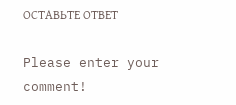ОСТАВЬТЕ ОТВЕТ

Please enter your comment!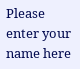Please enter your name here